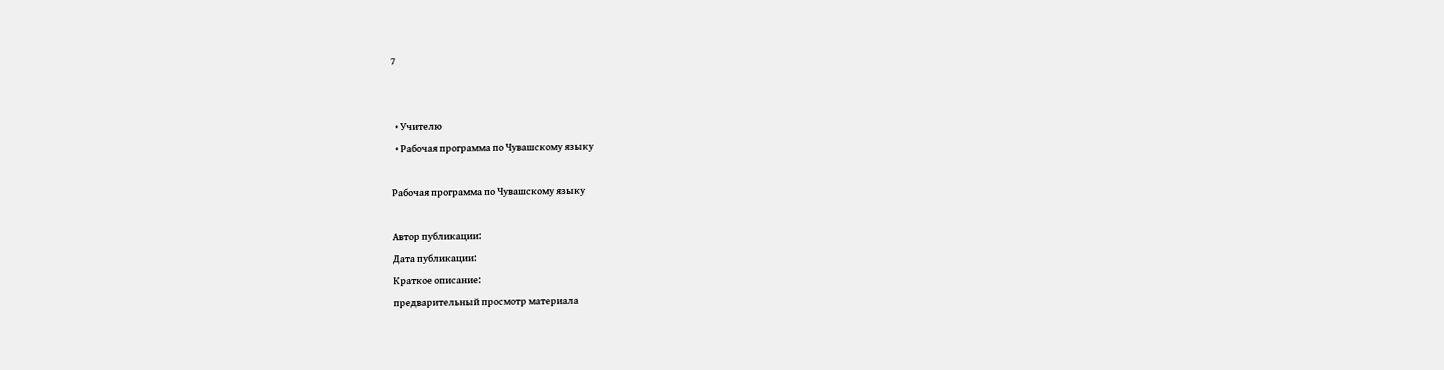7


  • Учителю
  • Рабочая программа по Чувашскому языку

Рабочая программа по Чувашскому языку

Автор публикации:
Дата публикации:
Краткое описание:
предварительный просмотр материала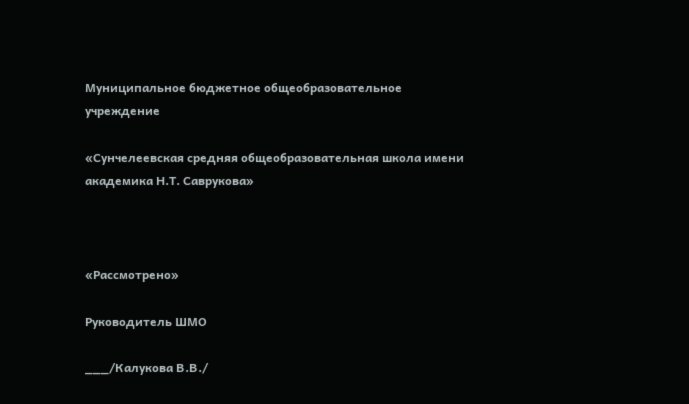Муниципальное бюджетное общеобразовательное учреждение

«Сунчелеевская средняя общеобразовательная школа имени академика Н.Т. Саврукова»



«Рассмотрено»

Руководитель ШМО

___/Калукова В.В./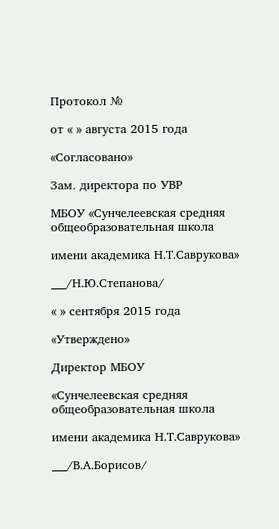Протокол №

от « » августа 2015 года

«Согласовано»

Зам. директора по УВР

МБОУ «Сунчелеевская средняя общеобразовательная школа

имени академика Н.Т.Саврукова»

___/Н.Ю.Степанова/

« » сентября 2015 года

«Утверждено»

Директор МБОУ

«Сунчелеевская средняя общеобразовательная школа

имени академика Н.Т.Саврукова»

___/В.А.Борисов/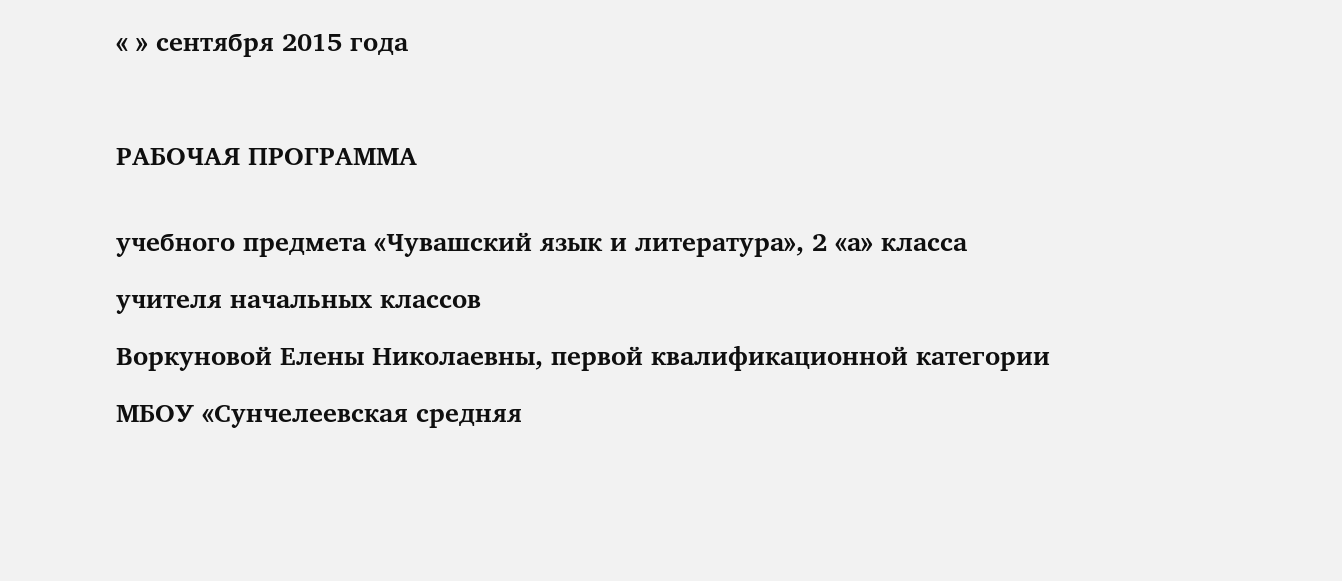« » сентября 2015 года



РАБОЧАЯ ПРОГРАММА


учебного предмета «Чувашский язык и литература», 2 «а» класса

учителя начальных классов

Воркуновой Елены Николаевны, первой квалификационной категории

МБОУ «Сунчелеевская средняя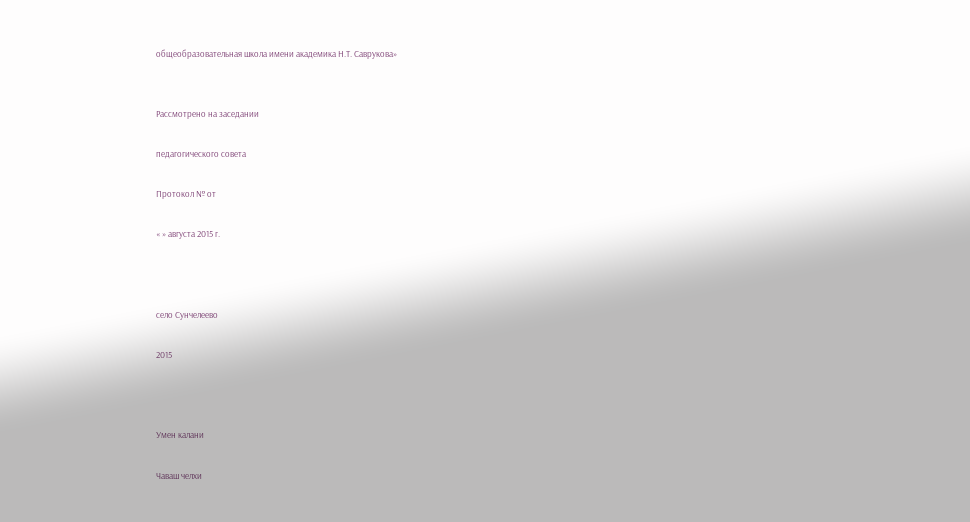общеобразовательная школа имени академика Н.Т. Саврукова»


Рассмотрено на заседании

педагогического совета

Протокол № от

« » августа 2015 г.



село Сунчелеево

2015



Умен калани

Чаваш челхи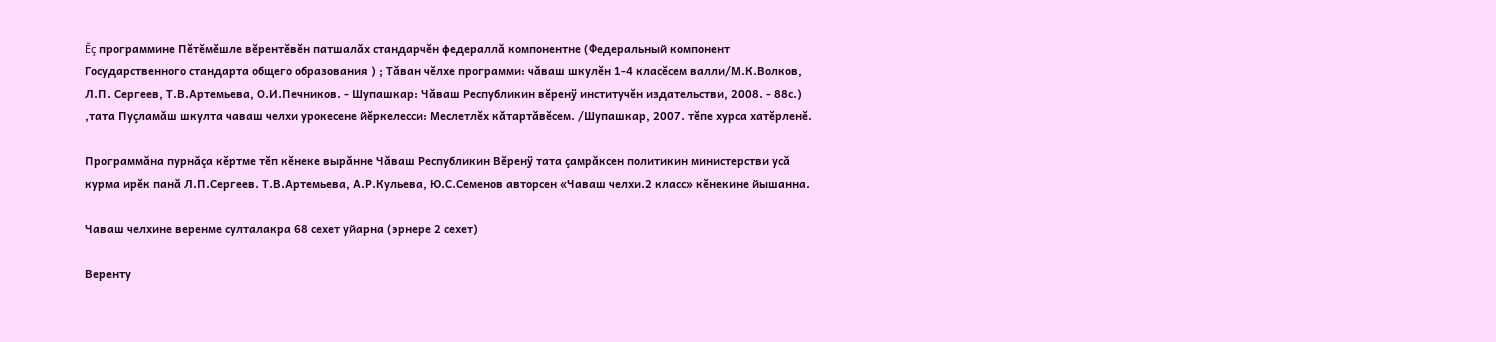Ĕç программине Пĕтĕмĕшле вĕрентĕвĕн патшалăх стандарчĕн федераллă компонентне (Федеральный компонент Государственного стандарта общего образования ) ; Тăван чĕлхе программи: чăваш шкулĕн 1-4 класĕсем валли/М.К.Волков, Л.П. Сергеев, Т.В.Артемьева, О.И.Печников. - Шупашкар: Чăваш Республикин вĕренÿ институчĕн издательстви, 2008. - 88с.) ,тата Пуçламăш шкулта чаваш челхи урокесене йĕркелесси: Меслетлĕх кăтартăвĕсем. /Шупашкар, 2007. тĕпе хурса хатĕрленĕ.

Программăна пурнăçа кĕртме тĕп кĕнеке вырăнне Чăваш Республикин Вĕренÿ тата çамрăксен политикин министерстви усă курма ирĕк панă Л.П.Сергеев. Т.В.Артемьева, А.Р.Кульева, Ю.С.Семенов авторсен «Чаваш челхи.2 класс» кĕнекине йышанна.

Чаваш челхине веренме султалакра 68 сехет уйарна (эрнере 2 сехет)

Веренту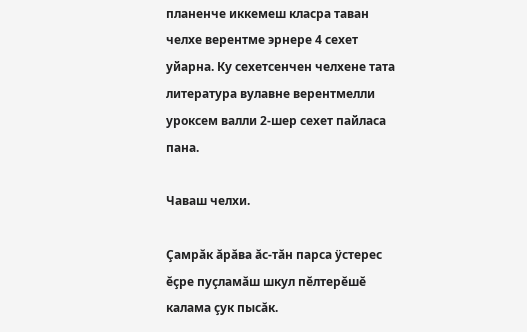планенче иккемеш класра таван челхе верентме эрнере 4 сехет уйарна. Ку сехетсенчен челхене тата литература вулавне верентмелли уроксем валли 2-шер сехет пайласа пана.

Чаваш челхи.

Çамрăк ăрăва ăс-тăн парса ӱстерес ĕçре пуçламăш шкул пĕлтерĕшĕ калама çук пысăк.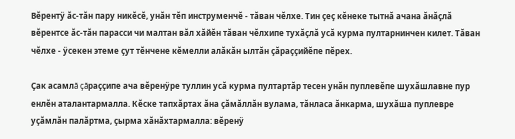Вĕрентӱ ăс-тăн пару никĕсĕ, унăн тĕп инструменчĕ - тăван чĕлхе. Тин çеç кĕнеке тытнă ачана ăнăçлă вĕрентсе ăс-тăн парасси чи малтан вăл хăйĕн тăван чĕлхипе тухăçлă усă курма пултарнинчен килет. Тăван чĕлхе - ӱсекен этеме çут тĕнчене кĕмелли алăкăн ылтăн çăраççийĕпе пĕрех.

Çак асамлă çăраççипе ача вĕренӱре туллин усă курма пултартăр тесен унăн пуплевĕпе шухăшлавне пур енлĕн аталантармалла. Кĕске тапхăртах ăна çăмăллăн вулама, тăнласа ăнкарма, шухăша пуплевре уçăмлăн палăртма, çырма хăнăхтармалла: вĕренӱ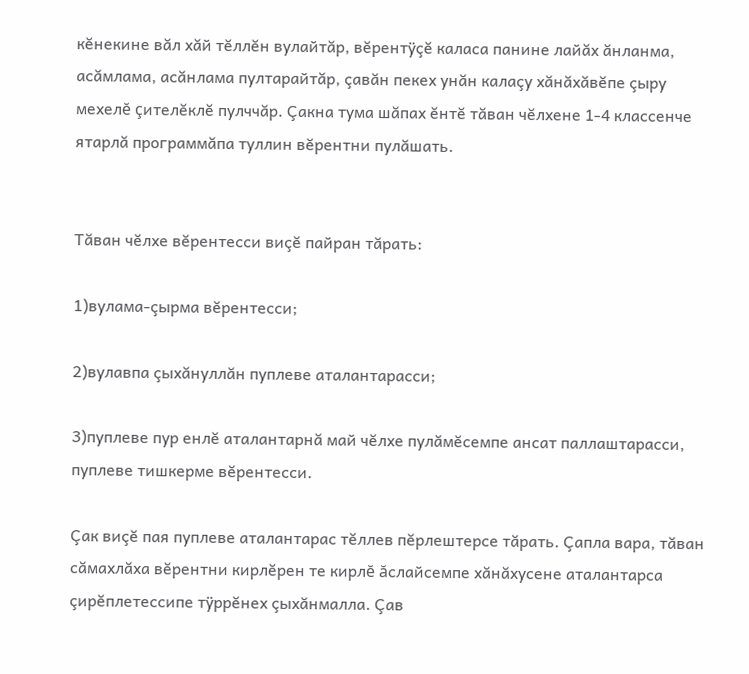кĕнекине вăл хăй тĕллĕн вулайтăр, вĕрентӱçĕ каласа панине лайăх ăнланма, асăмлама, асăнлама пултарайтăр, çавăн пекех унăн калаçу хăнăхăвĕпе çыру мехелĕ çителĕклĕ пулччăр. Çакна тума шăпах ĕнтĕ тăван чĕлхене 1-4 классенче ятарлă программăпа туллин вĕрентни пулăшать.


Тăван чĕлхе вĕрентесси виçĕ пайран тăрать:

1)вулама-çырма вĕрентесси;

2)вулавпа çыхăнуллăн пуплеве аталантарасси;

3)пуплеве пур енлĕ аталантарнă май чĕлхе пулăмĕсемпе ансат паллаштарасси, пуплеве тишкерме вĕрентесси.

Çак виçĕ пая пуплеве аталантарас тĕллев пĕрлештерсе тăрать. Çапла вара, тăван сăмахлăха вĕрентни кирлĕрен те кирлĕ ăслайсемпе хăнăхусене аталантарса çирĕплетессипе тӱррĕнех çыхăнмалла. Çав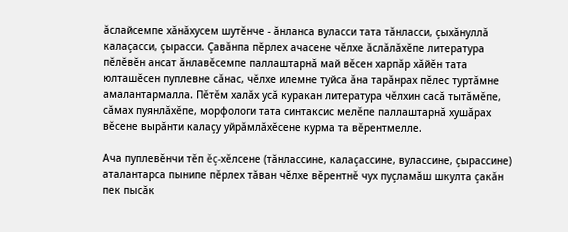ăслайсемпе хăнăхусем шутĕнче - ăнланса вуласси тата тăнласси, çыхăнуллă калаçасси, çырасси. Çавăнпа пĕрлех ачасене чĕлхе ăслăлăхĕпе литература пĕлĕвĕн ансат ăнлавĕсемпе паллаштарнă май вĕсен харпăр хăйĕн тата юлташĕсен пуплевне сăнас, чĕлхе илемне туйса ăна тарăнрах пĕлес туртăмне амалантармалла. Пĕтĕм халăх усă куракан литература чĕлхин сасă тытăмĕпе, сăмах пуянлăхĕпе, морфологи тата синтаксис мелĕпе паллаштарнă хушăрах вĕсене вырăнти калаçу уйрăмлăхĕсене курма та вĕрентмелле.

Ача пуплевĕнчи тĕп ĕç-хĕлсене (тăнлассине, калаçассине, вулассине, çырассине) аталантарса пынипе пĕрлех тăван чĕлхе вĕрентнĕ чух пуçламăш шкулта çакăн пек пысăк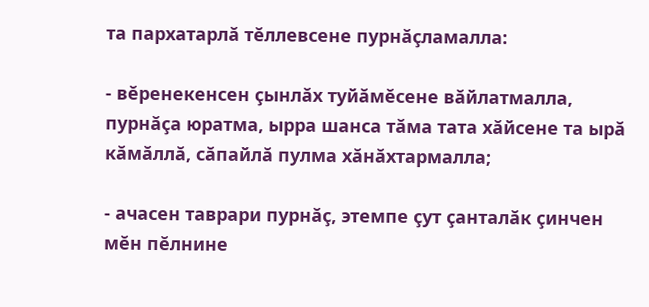та пархатарлă тĕллевсене пурнăçламалла:

- вĕренекенсен çынлăх туйăмĕсене вăйлатмалла, пурнăçа юратма, ырра шанса тăма тата хăйсене та ырă кăмăллă, сăпайлă пулма хăнăхтармалла;

- ачасен таврари пурнăç, этемпе çут çанталăк çинчен мĕн пĕлнине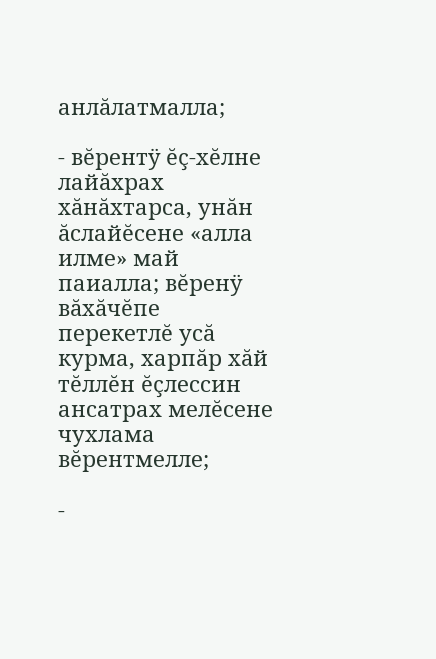анлăлатмалла;

- вĕрентӱ ĕç-хĕлне лайăхрах хăнăхтарса, унăн ăслайĕсене «алла илме» май паиалла; вĕренӱ вăхăчĕпе перекетлĕ усă курма, харпăр хăй тĕллĕн ĕçлессин ансатрах мелĕсене чухлама вĕрентмелле;

-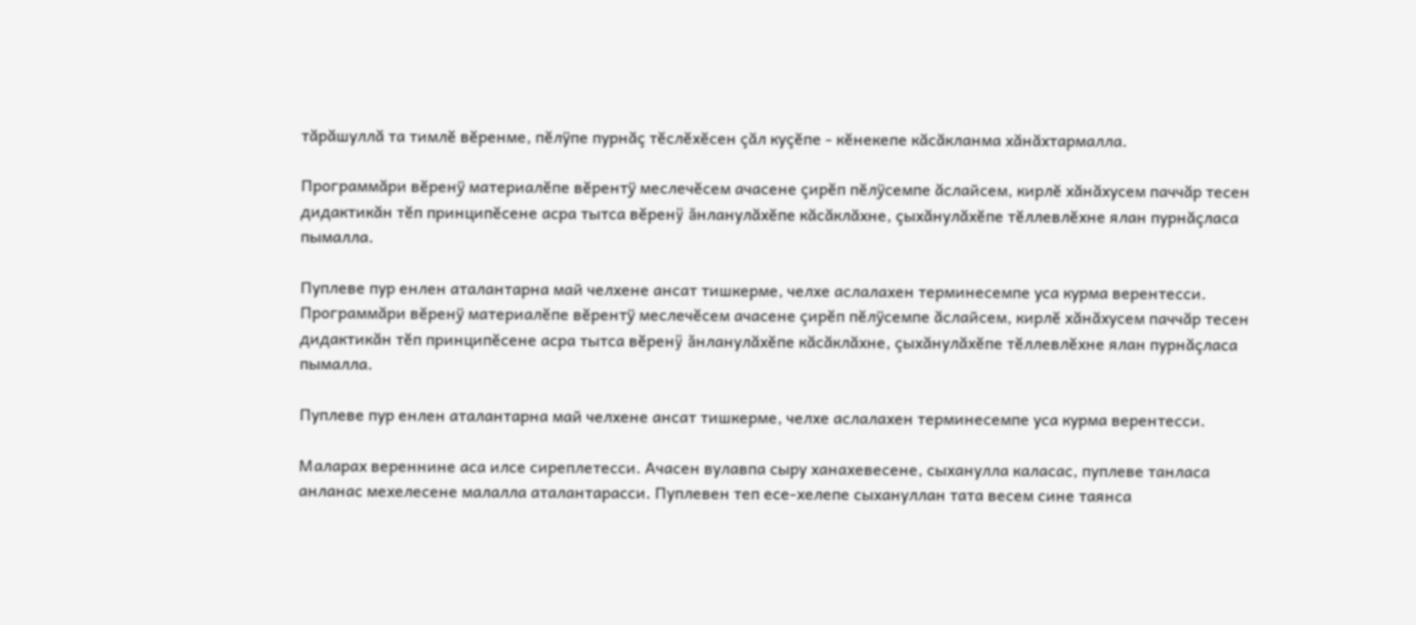тăрăшуллă та тимлĕ вĕренме, пĕлӱпе пурнăç тĕслĕхĕсен çăл куçĕпе - кĕнекепе кăсăкланма хăнăхтармалла.

Программăри вĕренÿ материалĕпе вĕрентÿ меслечĕсем ачасене çирĕп пĕлÿсемпе ăслайсем, кирлĕ хăнăхусем паччăр тесен дидактикăн тĕп принципĕсене асра тытса вĕренÿ ăнланулăхĕпе кăсăклăхне, çыхăнулăхĕпе тĕллевлĕхне ялан пурнăçласа пымалла.

Пуплеве пур енлен аталантарна май челхене ансат тишкерме, челхе аслалахен терминесемпе уса курма верентесси. Программăри вĕренÿ материалĕпе вĕрентÿ меслечĕсем ачасене çирĕп пĕлÿсемпе ăслайсем, кирлĕ хăнăхусем паччăр тесен дидактикăн тĕп принципĕсене асра тытса вĕренÿ ăнланулăхĕпе кăсăклăхне, çыхăнулăхĕпе тĕллевлĕхне ялан пурнăçласа пымалла.

Пуплеве пур енлен аталантарна май челхене ансат тишкерме, челхе аслалахен терминесемпе уса курма верентесси.

Маларах вереннине аса илсе сиреплетесси. Ачасен вулавпа сыру ханахевесене, сыханулла каласас, пуплеве танласа анланас мехелесене малалла аталантарасси. Пуплевен теп есе-хелепе сыхануллан тата весем сине таянса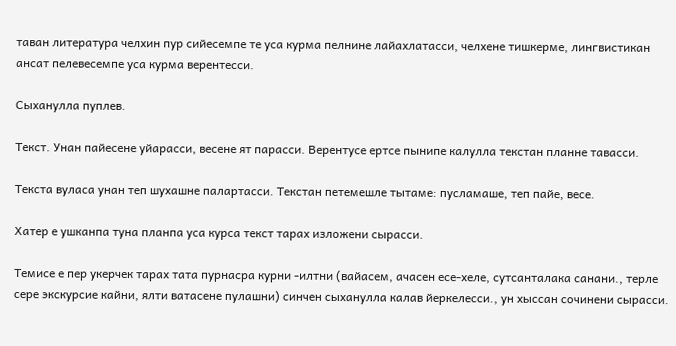таван литература челхин пур сийесемпе те уса курма пелнине лайахлатасси, челхене тишкерме, лингвистикан ансат пелевесемпе уса курма верентесси.

Сыханулла пуплев.

Текст. Унан пайесене уйарасси, весене ят парасси. Верентусе ертсе пынипе калулла текстан планне тавасси.

Текста вуласа унан теп шухашне палартасси. Текстан петемешле тытаме: пусламаше, теп пайе, весе.

Хатер е ушканпа туна планпа уса курса текст тарах изложени сырасси.

Темисе е пер укерчек тарах тата пурнасра курни -илтни (вайасем, ачасен есе-хеле, сутсанталака санани., терле сере экскурсие кайни, ялти ватасене пулашни) синчен сыханулла калав йеркелесси., ун хыссан сочинени сырасси.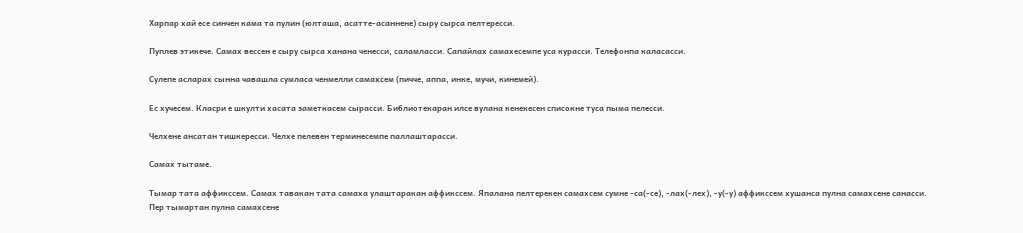Харпар хай есе синчен кама та пулин (юлташа, асатте-асаннене) сыру сырса пелтересси.

Пуплев этикече. Самах вессен е сыру сырса ханана ченесси, саламласси. Сапайлах самахесемпе уса курасси. Телефонпа каласасси.

Сулепе асларах сынна чавашла сумласа ченмелли самахсем (пичче, аппа, инке, мучи, кинемей).

Ес хучесем. Класри е шкулти хасата заметкасем сырасси. Библиотекаран илсе вулана кенекесен списокне туса пыма пелесси.

Челхене ансатан тишкересси. Челхе пелевен терминесемпе паллаштарасси.

Самах тытаме.

Тымар тата аффикссем. Самах тавакан тата самаха улаштаракан аффикссем. Япалана пелтерекен самахсем сумне -са(-се), -лах(-лех), -у(-у) аффикссем хушанса пулна самахсене санасси. Пер тымартан пулна самахсене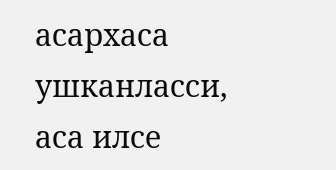асархаса ушканласси, аса илсе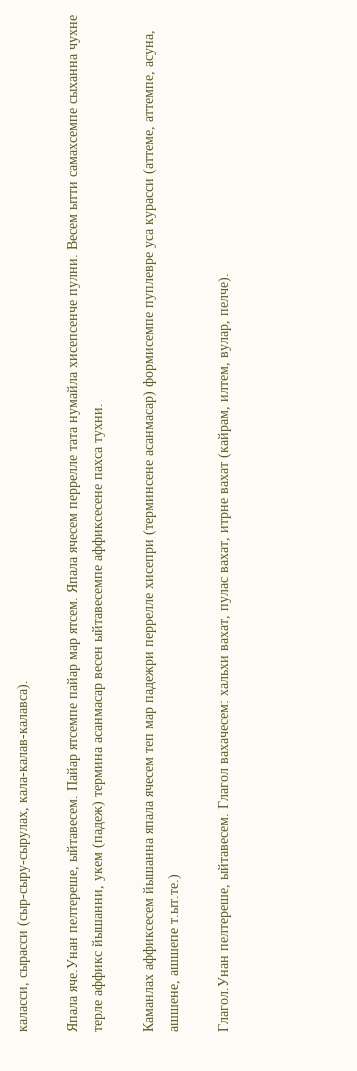каласси, сырасси (сыр-сыру-сырулах, кала-калав-калавса).

Япала яче.Унан пелтереше, ыйтавесем. Пайар ятсемпе пайар мар ятсем. Япала ячесем перрелле тата нумайла хисепсенче пулни. Весем ытти самахсемпе сыханна чухне терле аффикс йышанни, укем (падеж) термина асанмасар весен ыйтавесемпе аффиксесене пахса тухни.

Каманлах аффиксесем йышанна япала ячесем теп мар падежри перрелле хисепри (терминсене асанмасар) формисемпе пуплевре уса курасси (аттеме, аттемпе, асуна, ашшене, ашшепе т.ыт.те.)

Глагол.Унан пелтереше, ыйтавесем. Глагол вахачесем: хальхи вахат, пулас вахат, итрне вахат (кайрам, илтем, вулар, пелче).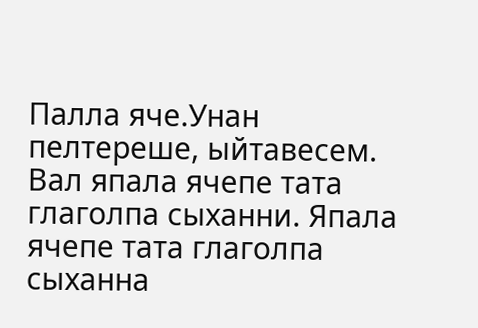Палла яче.Унан пелтереше, ыйтавесем. Вал япала ячепе тата глаголпа сыханни. Япала ячепе тата глаголпа сыханна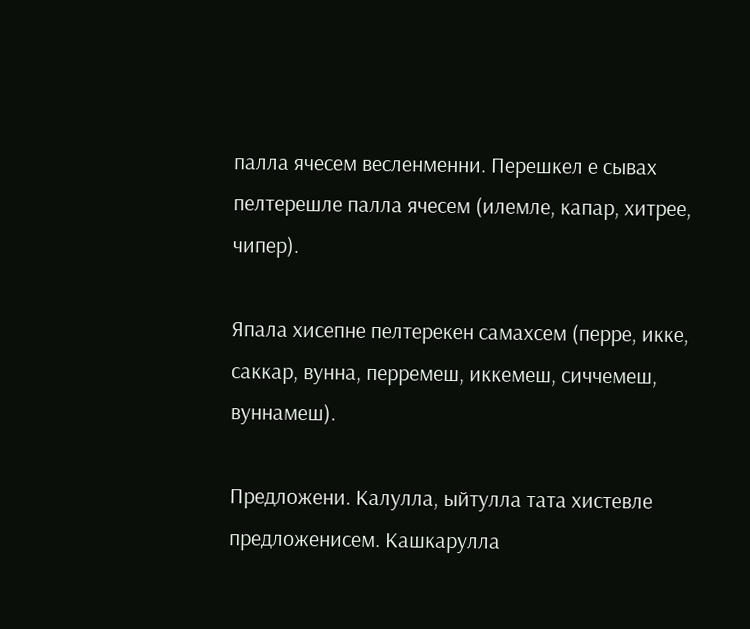палла ячесем весленменни. Перешкел е сывах пелтерешле палла ячесем (илемле, капар, хитрее, чипер).

Япала хисепне пелтерекен самахсем (перре, икке, саккар, вунна, перремеш, иккемеш, сиччемеш, вуннамеш).

Предложени. Калулла, ыйтулла тата хистевле предложенисем. Кашкарулла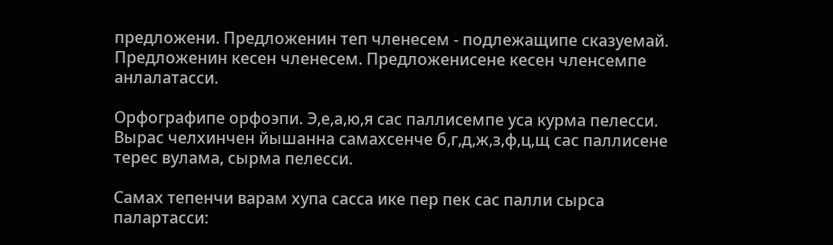предложени. Предложенин теп членесем - подлежащипе сказуемай. Предложенин кесен членесем. Предложенисене кесен членсемпе анлалатасси.

Орфографипе орфоэпи. Э,е,а,ю,я сас паллисемпе уса курма пелесси. Вырас челхинчен йышанна самахсенче б,г,д,ж,з,ф,ц,щ сас паллисене терес вулама, сырма пелесси.

Самах тепенчи варам хупа сасса ике пер пек сас палли сырса палартасси: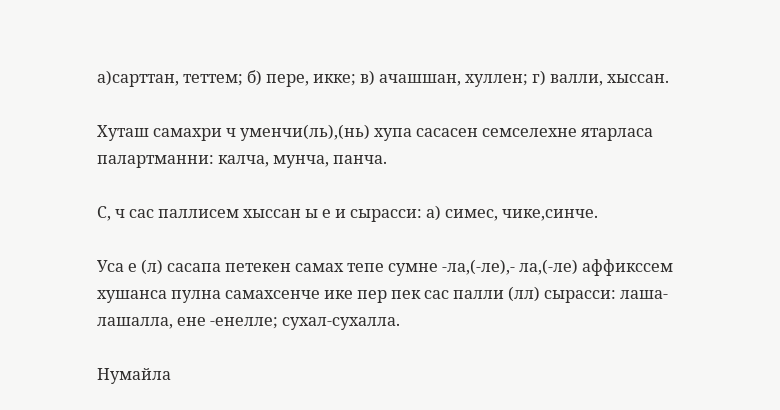а)сарттан, теттем; б) пере, икке; в) ачашшан, хуллен; г) валли, хыссан.

Хуташ самахри ч уменчи(ль),(нь) хупа сасасен семселехне ятарласа палартманни: калча, мунча, панча.

С, ч сас паллисем хыссан ы е и сырасси: а) симес, чике,синче.

Уса е (л) сасапа петекен самах тепе сумне -ла,(-ле),- ла,(-ле) аффикссем хушанса пулна самахсенче ике пер пек сас палли (лл) сырасси: лаша-лашалла, ене -енелле; сухал-сухалла.

Нумайла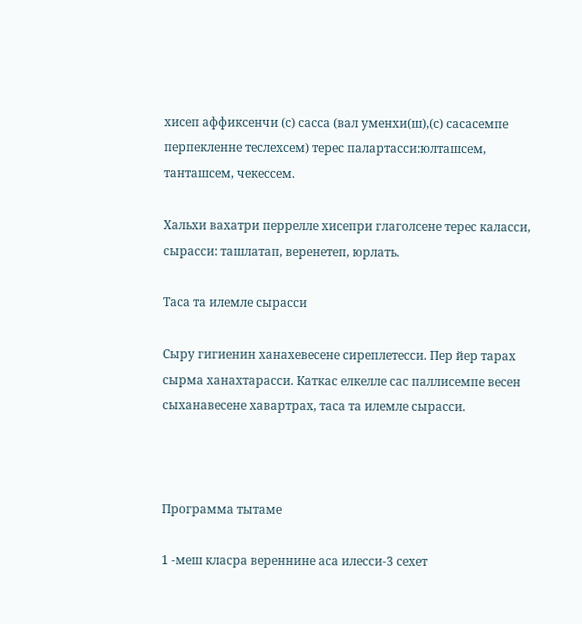хисеп аффиксенчи (с) сасса (вал уменхи(ш),(с) сасасемпе перпекленне теслехсем) терес палартасси:юлташсем, танташсем, чекессем.

Хальхи вахатри перрелле хисепри глаголсене терес каласси, сырасси: ташлатап, веренетеп, юрлать.

Таса та илемле сырасси

Сыру гигиенин ханахевесене сиреплетесси. Пер йер тарах сырма ханахтарасси. Каткас елкелле сас паллисемпе весен сыханавесене хавартрах, таса та илемле сырасси.



Программа тытаме

1 -меш класра вереннине аса илесси-3 сехет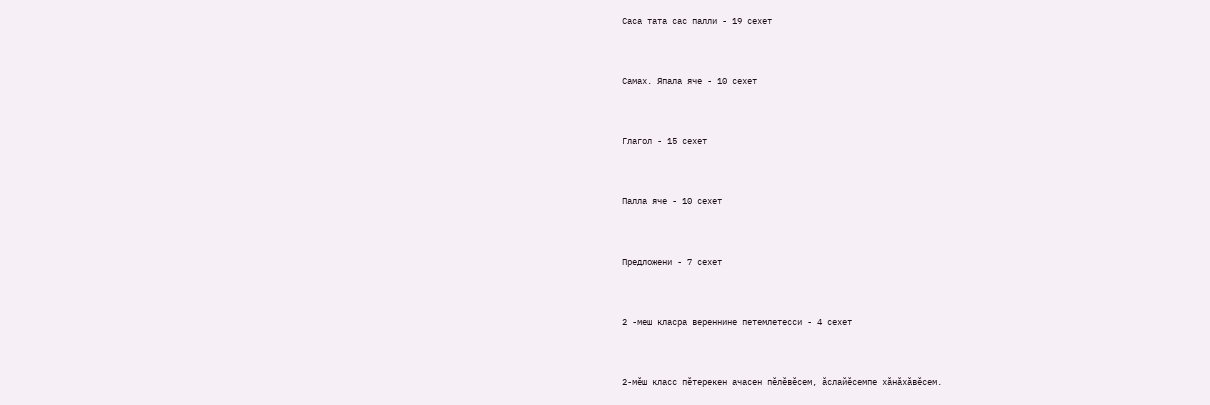Саса тата сас палли - 19 сехет


Самах. Япала яче - 10 сехет


Глагол - 15 сехет


Палла яче - 10 сехет


Предложени - 7 сехет


2 -меш класра вереннине петемлетесси - 4 сехет


2-мĕш класс пĕтерекен ачасен пĕлĕвĕсем, ăслайĕсемпе хăнăхăвĕсем.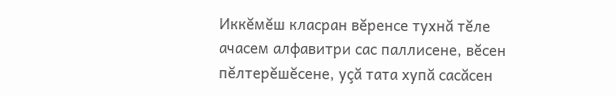Иккĕмĕш класран вĕренсе тухнă тĕле ачасем алфавитри сас паллисене, вĕсен пĕлтерĕшĕсене, уçă тата хупă сасăсен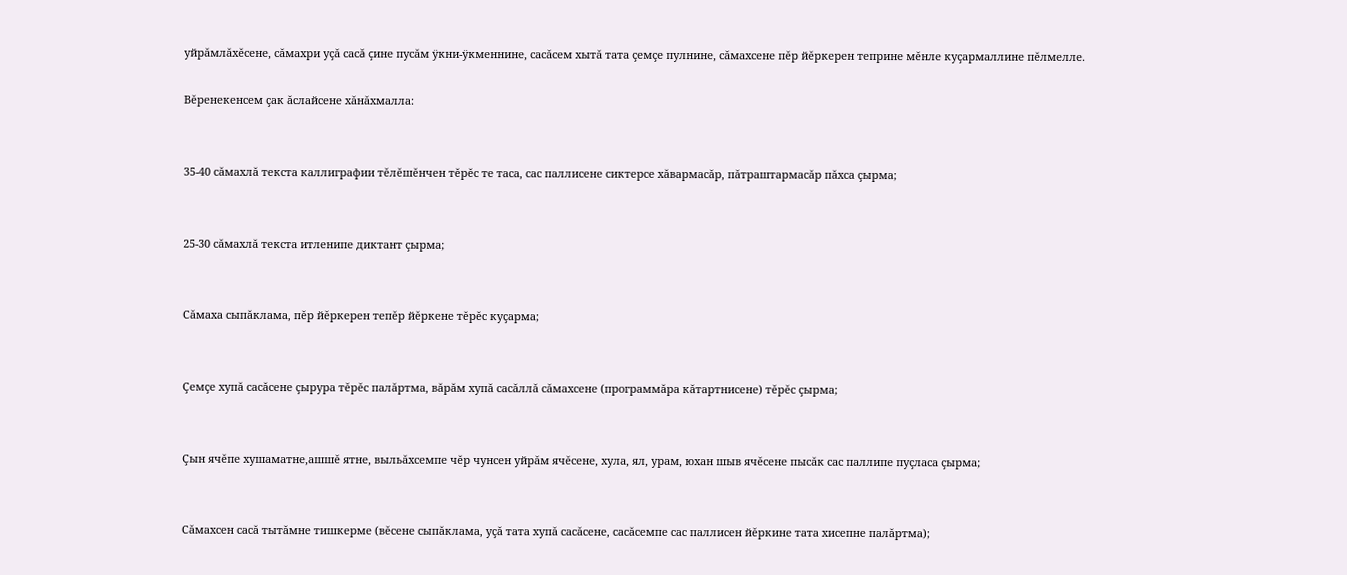уйрăмлăхĕсене, сăмахри уçă сасă çине пусăм ӱкни-ӱкменнине, сасăсем хытă тата çемçе пулнине, сăмахсене пĕр йĕркерен теприне мĕнле куçармаллине пĕлмелле.

Вĕренекенсем çак ăслайсене хăнăхмалла:


35-40 сăмахлă текста каллиграфии тĕлĕшĕнчен тĕрĕс те таса, сас паллисене сиктерсе хăвармасăр, пăтраштармасăр пăхса çырма;


25-30 сăмахлă текста итленипе диктант çырма;


Сăмаха сыпăклама, пĕр йĕркерен тепĕр йĕркене тĕрĕс куçарма;


Çемçе хупă сасăсене çырура тĕрĕс палăртма, вăрăм хупă сасăллă сăмахсене (программăра кăтартнисене) тĕрĕс çырма;


Çын ячĕпе хушаматне,ашшĕ ятне, выльăхсемпе чĕр чунсен уйрăм ячĕсене, хула, ял, урам, юхан шыв ячĕсене пысăк сас паллипе пуçласа çырма;


Сăмахсен сасă тытăмне тишкерме (вĕсене сыпăклама, уçă тата хупă сасăсене, сасăсемпе сас паллисен йĕркине тата хисепне палăртма);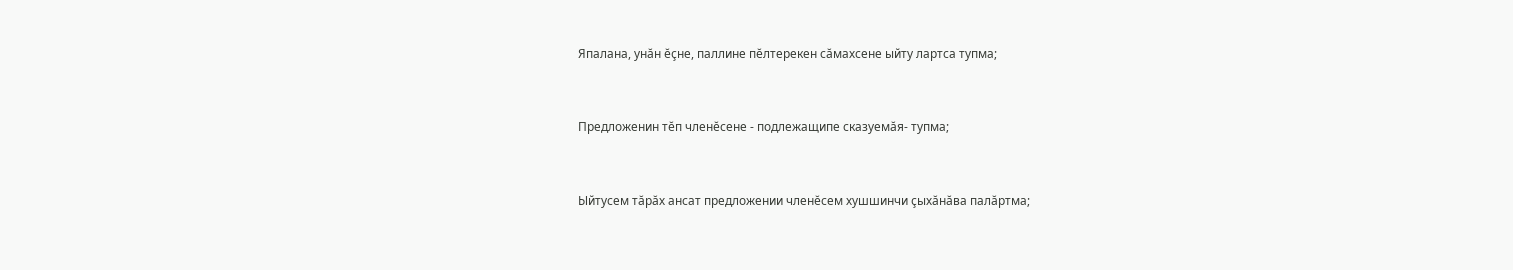Япалана, унăн ĕçне, паллине пĕлтерекен сăмахсене ыйту лартса тупма;


Предложенин тĕп членĕсене - подлежащипе сказуемăя- тупма;


Ыйтусем тăрăх ансат предложении членĕсем хушшинчи çыхăнăва палăртма;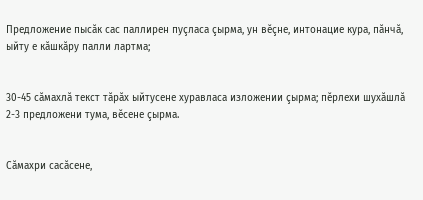Предложение пысăк сас паллирен пуçласа çырма, ун вĕçне, интонацие кура, пăнчă, ыйту е кăшкăру палли лартма;


30-45 сăмахлă текст тăрăх ыйтусене хуравласа изложении çырма; пĕрлехи шухăшлă 2-3 предложени тума, вĕсене çырма.


Сăмахри сасăсене,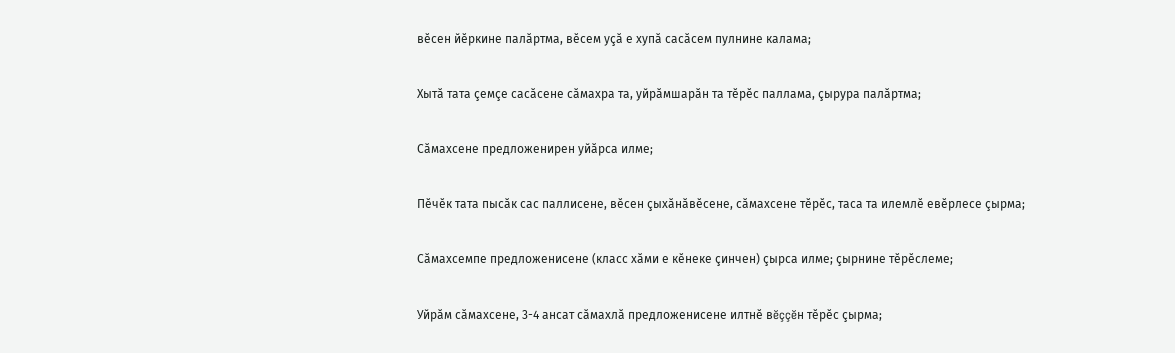вĕсен йĕркине палăртма, вĕсем уçă е хупă сасăсем пулнине калама;


Хытă тата çемçе сасăсене сăмахра та, уйрăмшарăн та тĕрĕс паллама, çырура палăртма;


Сăмахсене предложенирен уйăрса илме;


Пĕчĕк тата пысăк сас паллисене, вĕсен çыхăнăвĕсене, сăмахсене тĕрĕс, таса та илемлĕ евĕрлесе çырма;


Сăмахсемпе предложенисене (класс хăми е кĕнеке çинчен) çырса илме; çырнине тĕрĕслеме;


Уйрăм сăмахсене, 3-4 ансат сăмахлă предложенисене илтнĕ вĕççĕн тĕрĕс çырма;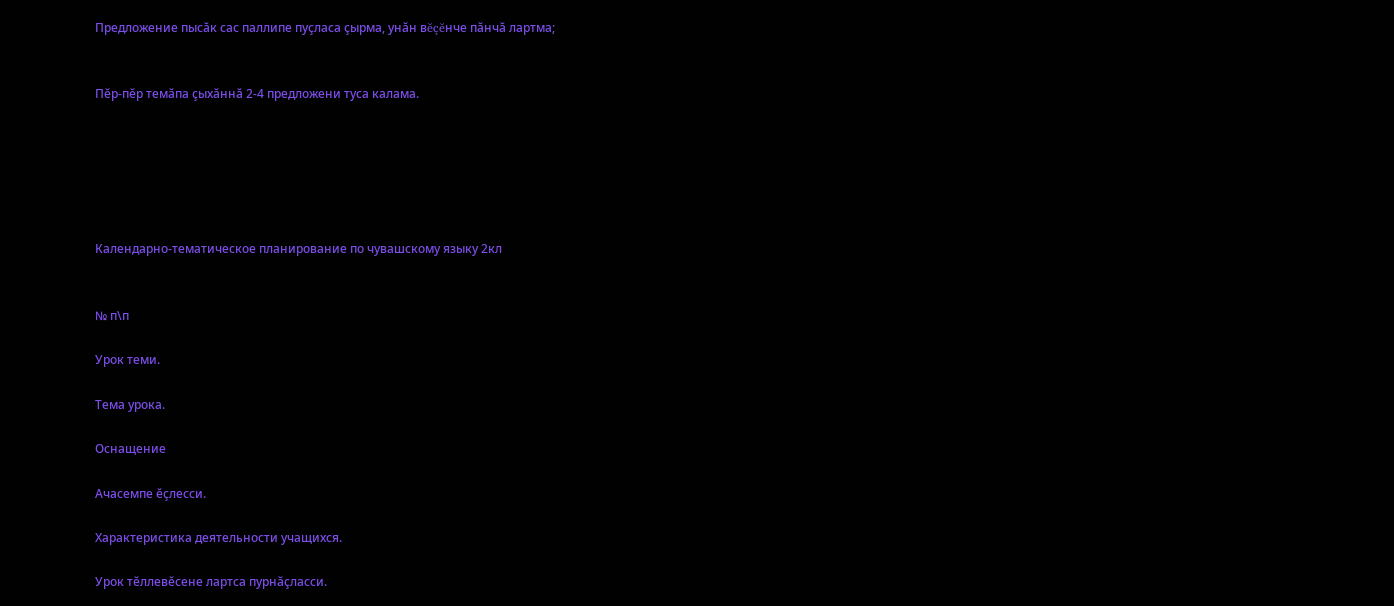Предложение пысăк сас паллипе пуçласа çырма, унăн вĕçĕнче пăнчă лартма;


Пĕр-пĕр темăпа çыхăннă 2-4 предложени туса калама.






Календарно-тематическое планирование по чувашскому языку 2кл


№ п\п

Урок теми.

Тема урока.

Оснащение

Ачасемпе ĕçлесси.

Характеристика деятельности учащихся.

Урок тĕллевĕсене лартса пурнăçласси.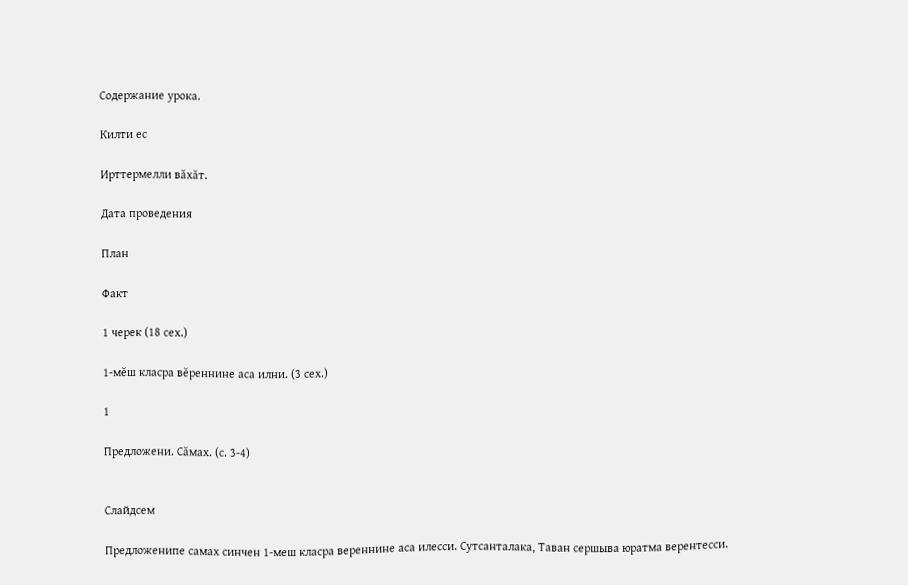Содержание урока.

Килти ес

Ирттермелли вăхăт.

Дата проведения

План

Факт

1 черек (18 сех.)

1-мĕш класра вĕреннине аса илни. (3 сех.)

1

Предложени. Сăмах. (с. 3-4)


Слайдсем

Предложенипе самах синчен 1-меш класра вереннине аса илесси. Сутсанталака, Таван сершыва юратма верентесси.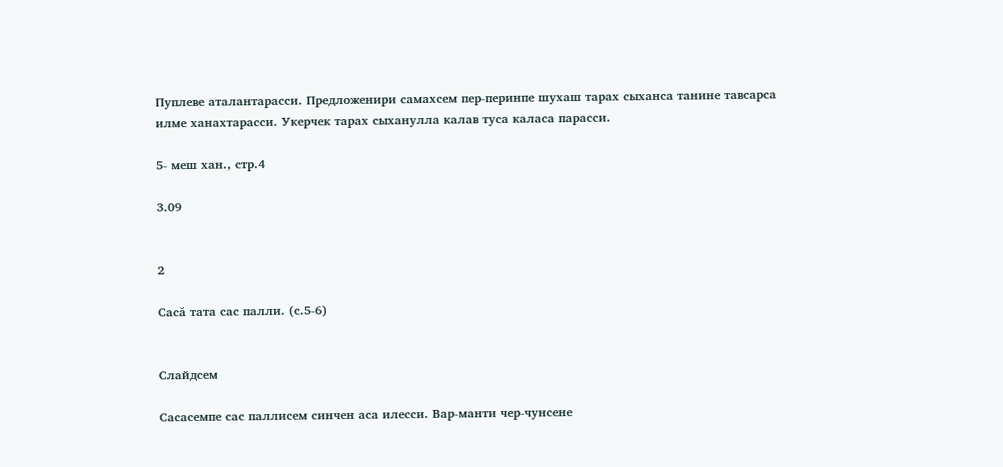Пуплеве аталантарасси. Предложенири самахсем пер-перинпе шухаш тарах сыханса танине тавсарса илме ханахтарасси. Укерчек тарах сыханулла калав туса каласа парасси.

5- меш хан., стр.4

3.09


2

Сасă тата сас палли. (с.5-6)


Слайдсем

Сасасемпе сас паллисем синчен аса илесси. Вар-манти чер-чунсене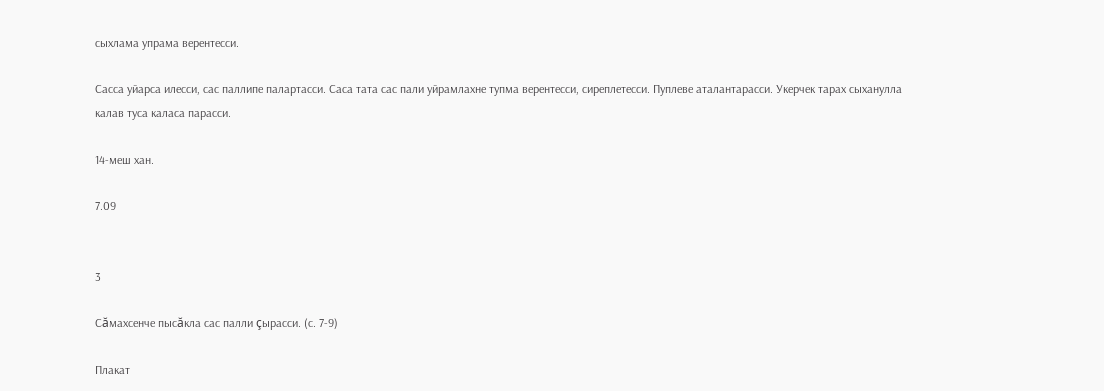сыхлама упрама верентесси.

Сасса уйарса илесси, сас паллипе палартасси. Саса тата сас пали уйрамлахне тупма верентесси, сиреплетесси. Пуплеве аталантарасси. Укерчек тарах сыханулла калав туса каласа парасси.

14-меш хан.

7.09


3

Сăмахсенче пысăкла сас палли çырасси. (с. 7-9)

Плакат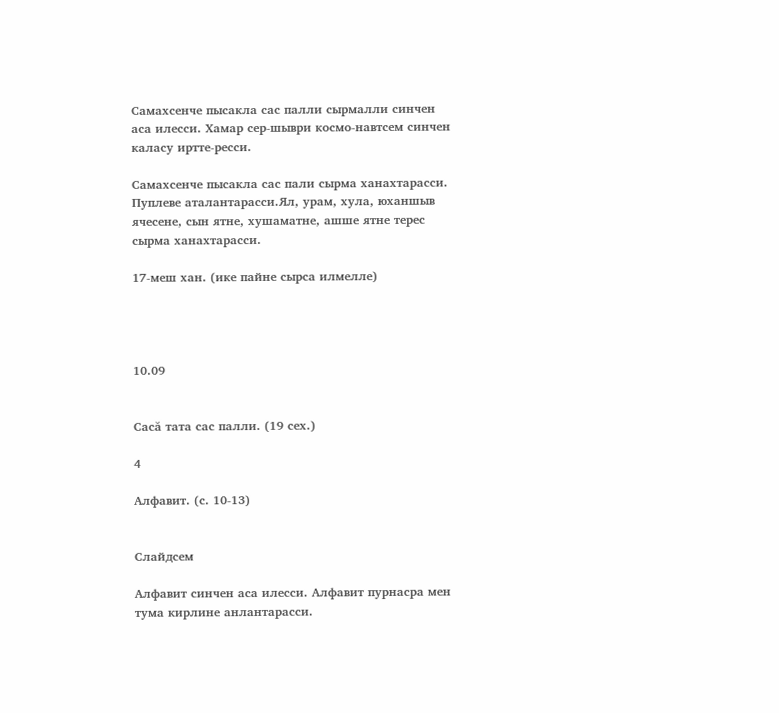Самахсенче пысакла сас палли сырмалли синчен аса илесси. Хамар сер-шыври космо-навтсем синчен каласу иртте-ресси.

Самахсенче пысакла сас пали сырма ханахтарасси. Пуплеве аталантарасси.Ял, урам, хула, юханшыв ячесене, сын ятне, хушаматне, ашше ятне терес сырма ханахтарасси.

17-меш хан. (ике пайне сырса илмелле)




10.09


Сасă тата сас палли. (19 сех.)

4

Алфавит. (с. 10-13)


Слайдсем

Алфавит синчен аса илесси. Алфавит пурнасра мен тума кирлине анлантарасси.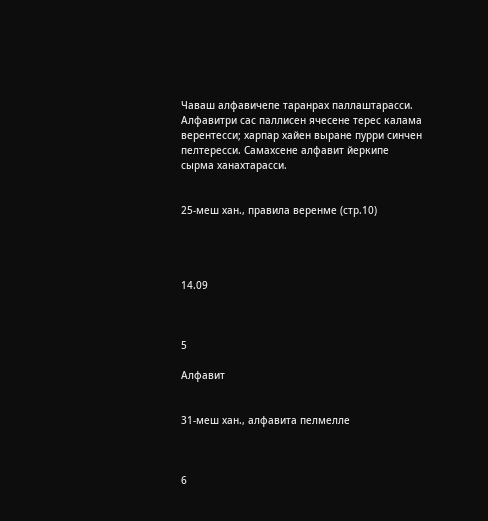Чаваш алфавичепе таранрах паллаштарасси. Алфавитри сас паллисен ячесене терес калама верентесси; харпар хайен выране пурри синчен пелтересси. Самахсене алфавит йеркипе сырма ханахтарасси.


25-меш хан., правила веренме (стр.10)




14.09



5

Алфавит


31-меш хан., алфавита пелмелле



6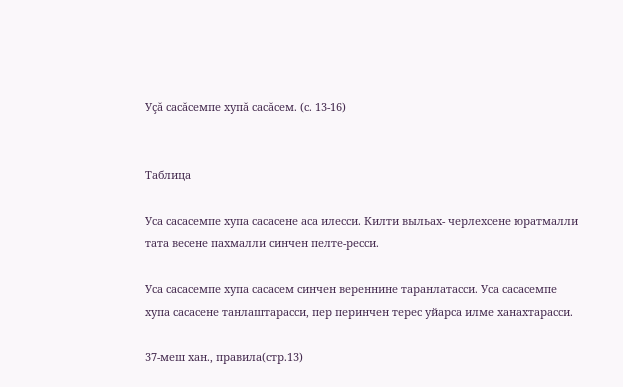Уçă сасăсемпе хупă сасăсем. (с. 13-16)


Таблица

Уса сасасемпе хупа сасасене аса илесси. Килти выльах- черлехсене юратмалли тата весене пахмалли синчен пелте-ресси.

Уса сасасемпе хупа сасасем синчен вереннине таранлатасси. Уса сасасемпе хупа сасасене танлаштарасси, пер перинчен терес уйарса илме ханахтарасси.

37-меш хан., правила(стр.13)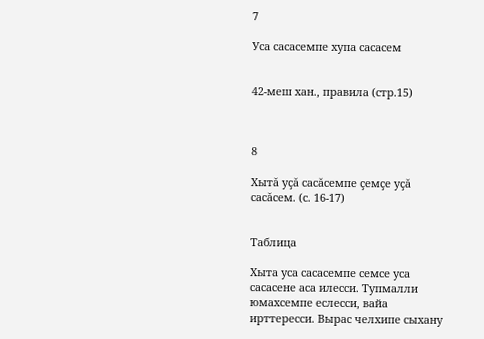7

Уса сасасемпе хупа сасасем


42-меш хан., правила (стр.15)



8

Хытă уçă сасăсемпе çемçе уçă сасăсем. (с. 16-17)


Таблица

Хыта уса сасасемпе семсе уса сасасене аса илесси. Тупмалли юмахсемпе еслесси, вайа ирттересси. Вырас челхипе сыхану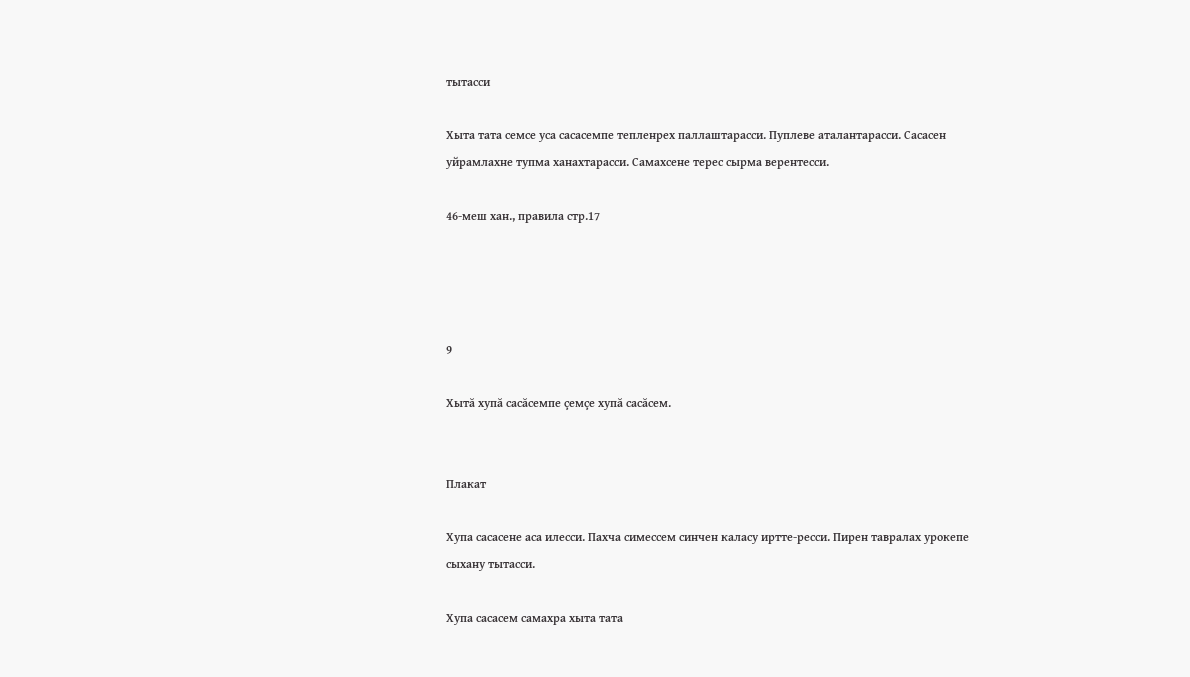тытасси

Хыта тата семсе уса сасасемпе тепленрех паллаштарасси. Пуплеве аталантарасси. Сасасен уйрамлахне тупма ханахтарасси. Самахсене терес сырма верентесси.

46-меш хан., правила стр.17




9

Хытă хупă сасăсемпе çемçе хупă сасăсем.


Плакат

Хупа сасасене аса илесси. Пахча симессем синчен каласу иртте-ресси. Пирен тавралах урокепе сыхану тытасси.

Хупа сасасем самахра хыта тата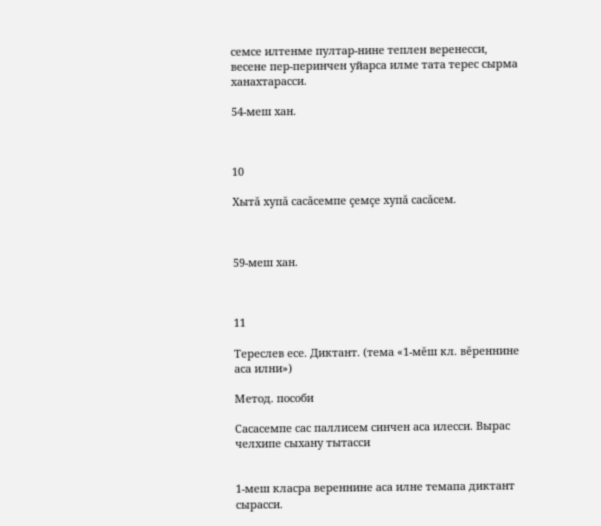семсе илтенме пултар-нине теплен веренесси, весене пер-перинчен уйарса илме тата терес сырма ханахтарасси.

54-меш хан.



10

Хытă хупă сасăсемпе çемçе хупă сасăсем.



59-меш хан.



11

Тереслев есе. Диктант. (тема «1-мĕш кл. вĕреннине аса илни»)

Метод. пособи

Сасасемпе сас паллисем синчен аса илесси. Вырас челхипе сыхану тытасси


1-меш класра вереннине аса илне темапа диктант сырасси.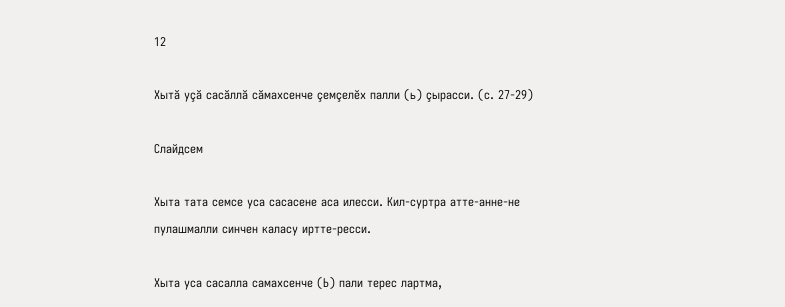12

Хытă уçă сасăллă сăмахсенче çемçелĕх палли (ь) çырасси. (с. 27-29)

Слайдсем

Хыта тата семсе уса сасасене аса илесси. Кил-суртра атте-анне-не пулашмалли синчен каласу иртте-ресси.

Хыта уса сасалла самахсенче (Ь) пали терес лартма,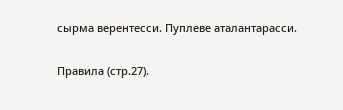сырма верентесси. Пуплеве аталантарасси.

Правила (стр.27).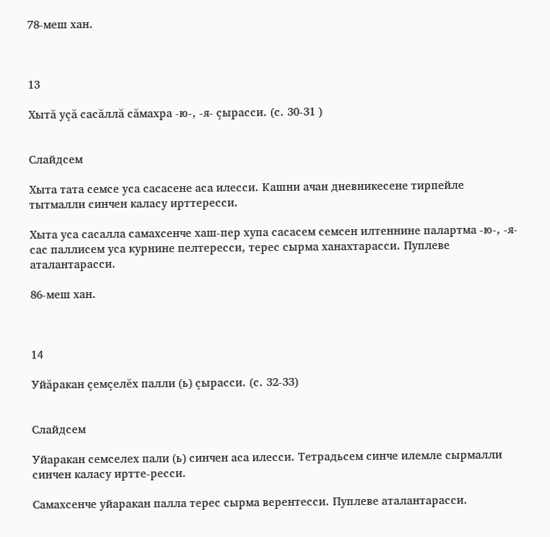78-меш хан.



13

Хытă уçă сасăллă сăмахра -ю-, -я- çырасси. (с. 30-31 )


Слайдсем

Хыта тата семсе уса сасасене аса илесси. Кашни ачан дневникесене тирпейле тытмалли синчен каласу ирттересси.

Хыта уса сасалла самахсенче хаш-пер хупа сасасем семсен илтеннине палартма -ю-, -я- сас паллисем уса курнине пелтересси, терес сырма ханахтарасси. Пуплеве аталантарасси.

86-меш хан.



14

Уйăракан çемçелĕх палли (ь) çырасси. (с. 32-33)


Слайдсем

Уйаракан семселех пали (ь) синчен аса илесси. Тетрадьсем синче илемле сырмалли синчен каласу иртте-ресси.

Самахсенче уйаракан палла терес сырма верентесси. Пуплеве аталантарасси.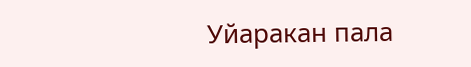Уйаракан пала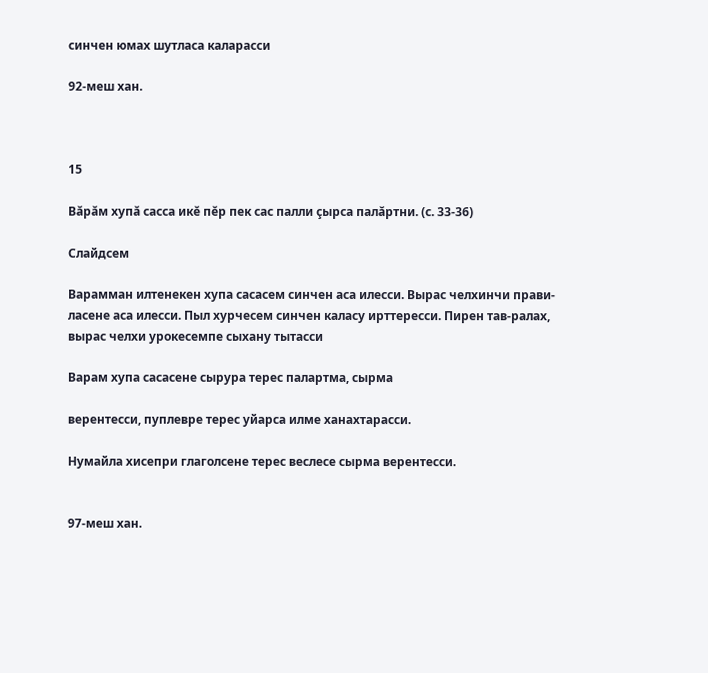синчен юмах шутласа каларасси

92-меш хан.



15

Вăрăм хупă сасса икĕ пĕр пек сас палли çырса палăртни. (с. 33-36)

Слайдсем

Варамман илтенекен хупа сасасем синчен аса илесси. Вырас челхинчи прави-ласене аса илесси. Пыл хурчесем синчен каласу ирттересси. Пирен тав-ралах, вырас челхи урокесемпе сыхану тытасси

Варам хупа сасасене сырура терес палартма, сырма

верентесси, пуплевре терес уйарса илме ханахтарасси.

Нумайла хисепри глаголсене терес веслесе сырма верентесси.


97-меш хан.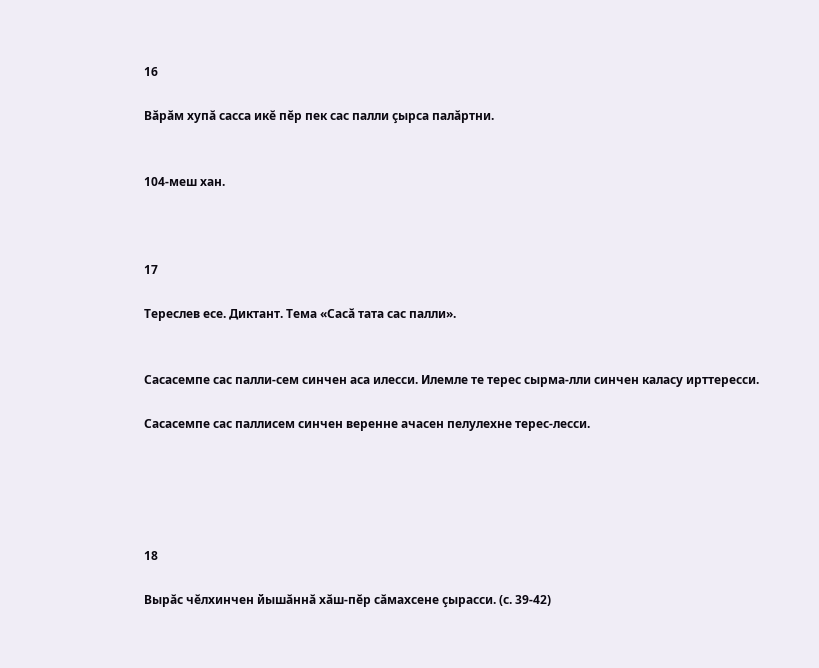16

Вăрăм хупă сасса икĕ пĕр пек сас палли çырса палăртни.


104-меш хан.



17

Тереслев есе. Диктант. Тема «Сасă тата сас палли».


Сасасемпе сас палли-сем синчен аса илесси. Илемле те терес сырма-лли синчен каласу ирттересси.

Сасасемпе сас паллисем синчен веренне ачасен пелулехне терес-лесси.





18

Вырăс чĕлхинчен йышăннă хăш-пĕр сăмахсене çырасси. (с. 39-42)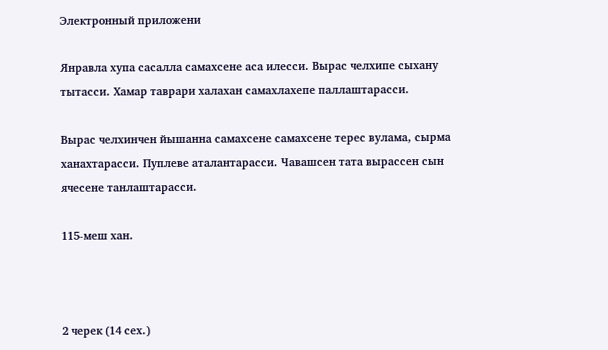Электронный приложени

Янравла хупа сасалла самахсене аса илесси. Вырас челхипе сыхану тытасси. Хамар таврари халахан самахлахепе паллаштарасси.

Вырас челхинчен йышанна самахсене самахсене терес вулама, сырма ханахтарасси. Пуплеве аталантарасси. Чавашсен тата вырассен сын ячесене танлаштарасси.

115-меш хан.



2 черек (14 сех.)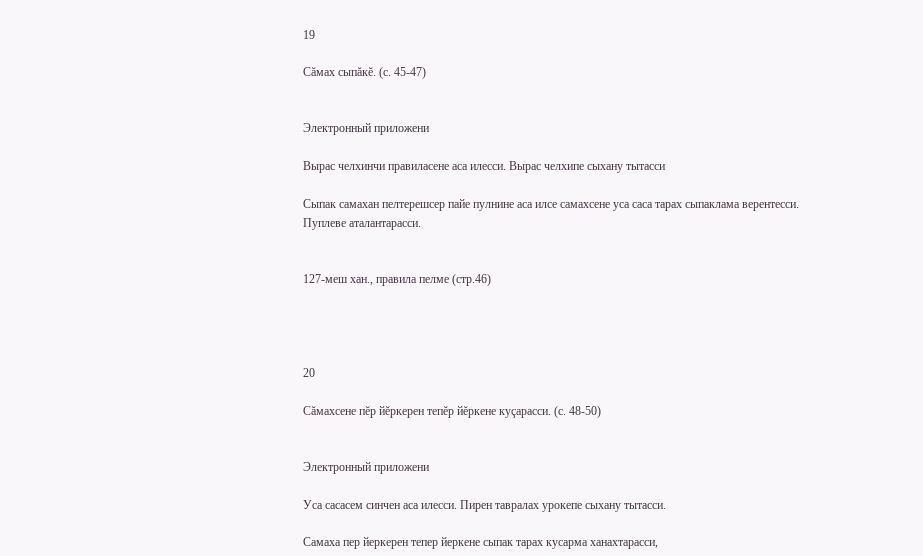19

Сăмах сыпăкĕ. (с. 45-47)


Электронный приложени

Вырас челхинчи правиласене аса илесси. Вырас челхипе сыхану тытасси

Сыпак самахан пелтерешсер пайе пулнине аса илсе самахсене уса саса тарах сыпаклама верентесси. Пуплеве аталантарасси.


127-меш хан., правила пелме (стр.46)




20

Сăмахсене пĕр йĕркерен тепĕр йĕркене куçарасси. (с. 48-50)


Электронный приложени

Уса сасасем синчен аса илесси. Пирен тавралах урокепе сыхану тытасси.

Самаха пер йеркерен тепер йеркене сыпак тарах кусарма ханахтарасси,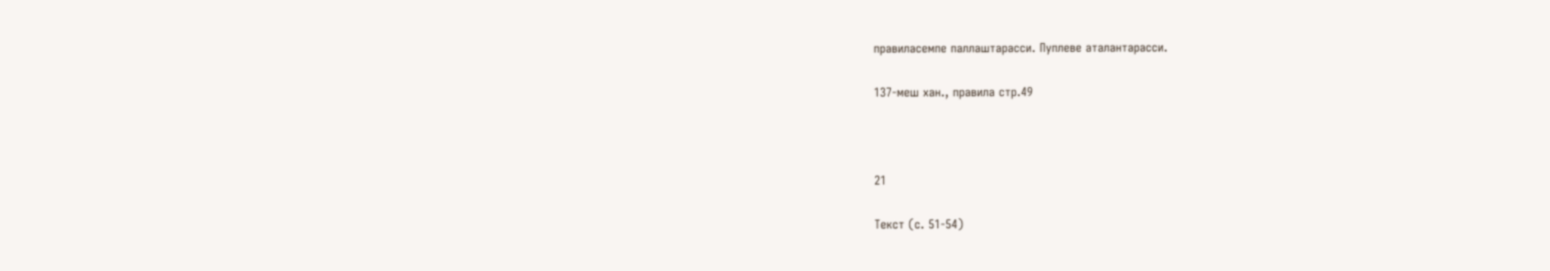правиласемпе паллаштарасси. Пуплеве аталантарасси.

137-меш хан., правила стр.49



21

Текст (с. 51-54)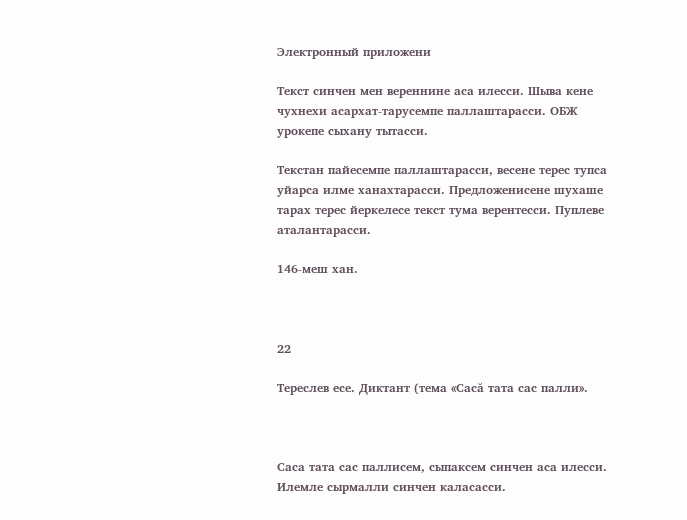Электронный приложени

Текст синчен мен вереннине аса илесси. Шыва кене чухнехи асархат-тарусемпе паллаштарасси. ОБЖ урокепе сыхану тытасси.

Текстан пайесемпе паллаштарасси, весене терес тупса уйарса илме ханахтарасси. Предложенисене шухаше тарах терес йеркелесе текст тума верентесси. Пуплеве аталантарасси.

146-меш хан.



22

Тереслев есе. Диктант (тема «Сасă тата сас палли».



Саса тата сас паллисем, сыпаксем синчен аса илесси. Илемле сырмалли синчен каласасси.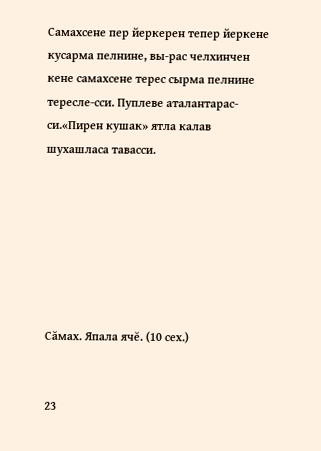Самахсене пер йеркерен тепер йеркене кусарма пелнине, вы-рас челхинчен кене самахсене терес сырма пелнине тересле-сси. Пуплеве аталантарас-си.«Пирен кушак» ятла калав шухашласа тавасси.







Сăмах. Япала ячĕ. (10 сех.)


23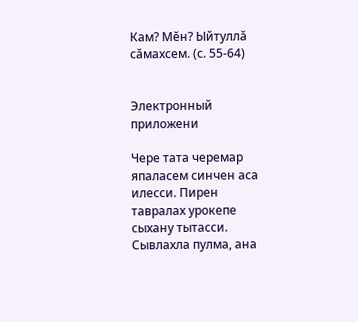Кам? Мĕн? Ыйтуллă сăмахсем. (с. 55-64)


Электронный приложени

Чере тата черемар япаласем синчен аса илесси. Пирен тавралах урокепе сыхану тытасси. Сывлахла пулма, ана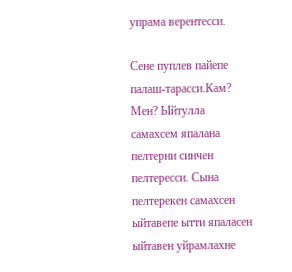упрама верентесси.

Сене пуплев пайепе палаш-тарасси.Кам? Мен? Ыйтулла самахсем япалана пелтерни синчен пелтересси. Сына пелтерекен самахсен ыйтавепе ытти япаласен ыйтавен уйрамлахне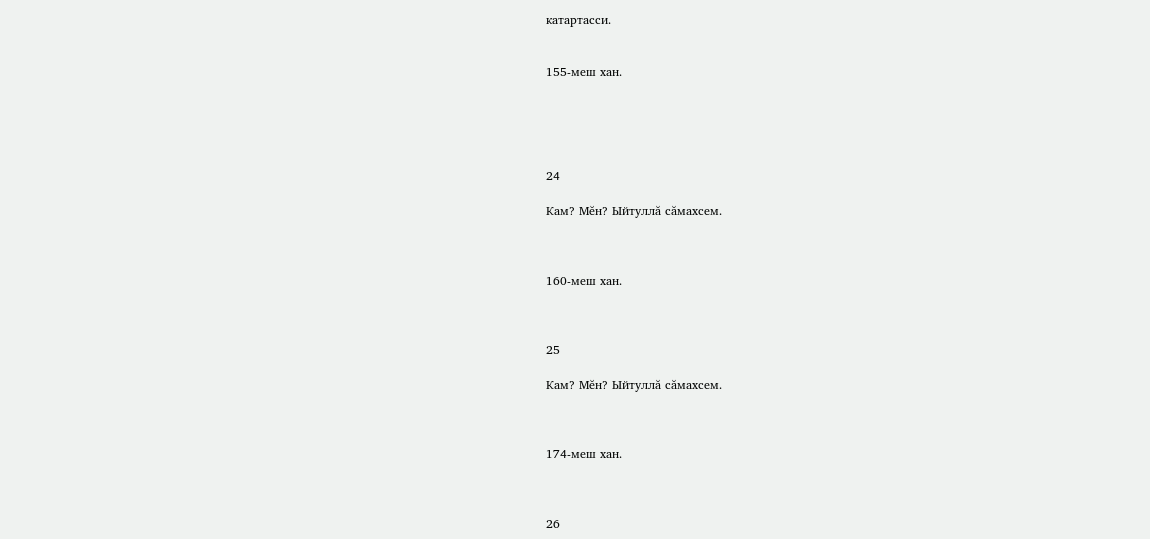катартасси.


155-меш хан.





24

Кам? Мĕн? Ыйтуллă сăмахсем.



160-меш хан.



25

Кам? Мĕн? Ыйтуллă сăмахсем.



174-меш хан.



26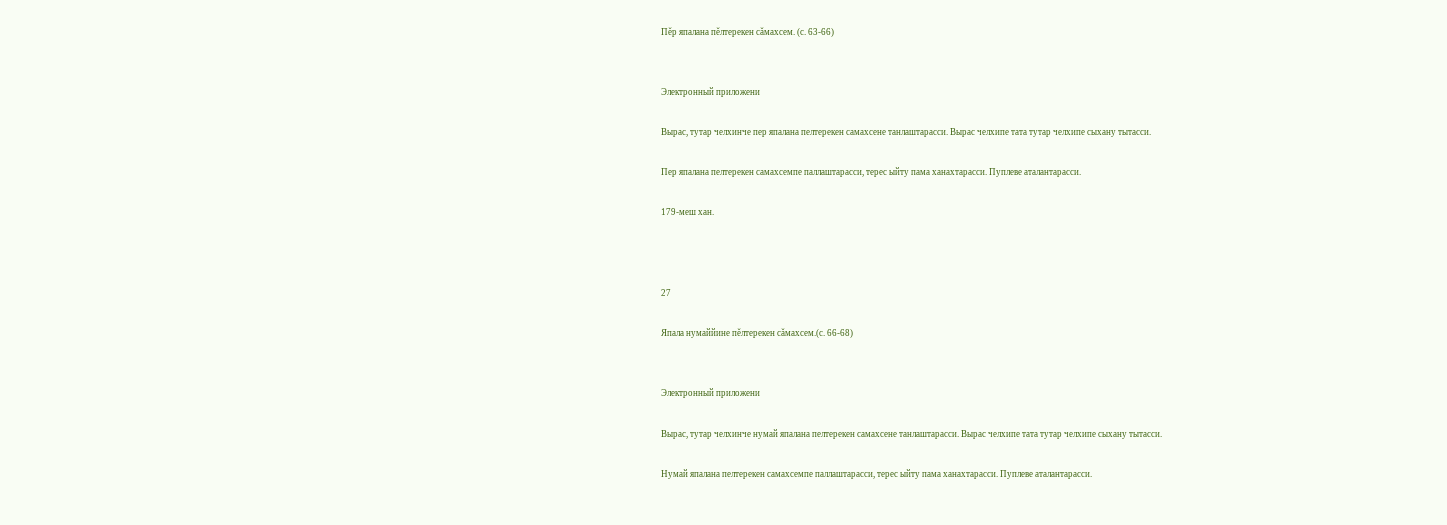Пĕр япалана пĕлтерекен сăмахсем. (с. 63-66)


Электронный приложени

Вырас, тутар челхинче пер япалана пелтерекен самахсене танлаштарасси. Вырас челхипе тата тутар челхипе сыхану тытасси.

Пер япалана пелтерекен самахсемпе паллаштарасси, терес ыйту пама ханахтарасси. Пуплеве аталантарасси.

179-меш хан.



27

Япала нумаййине пĕлтерекен сăмахсем.(с. 66-68)


Электронный приложени

Вырас, тутар челхинче нумай япалана пелтерекен самахсене танлаштарасси. Вырас челхипе тата тутар челхипе сыхану тытасси.

Нумай япалана пелтерекен самахсемпе паллаштарасси, терес ыйту пама ханахтарасси. Пуплеве аталантарасси.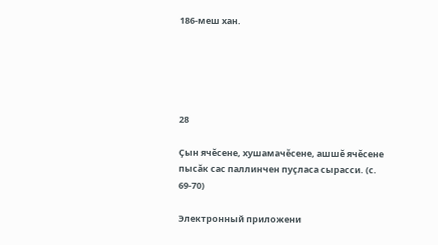186-меш хан.





28

Çын ячĕсене, хушамачĕсене, ашшĕ ячĕсене пысăк сас паллинчен пуçласа сырасси. (с. 69-70)

Электронный приложени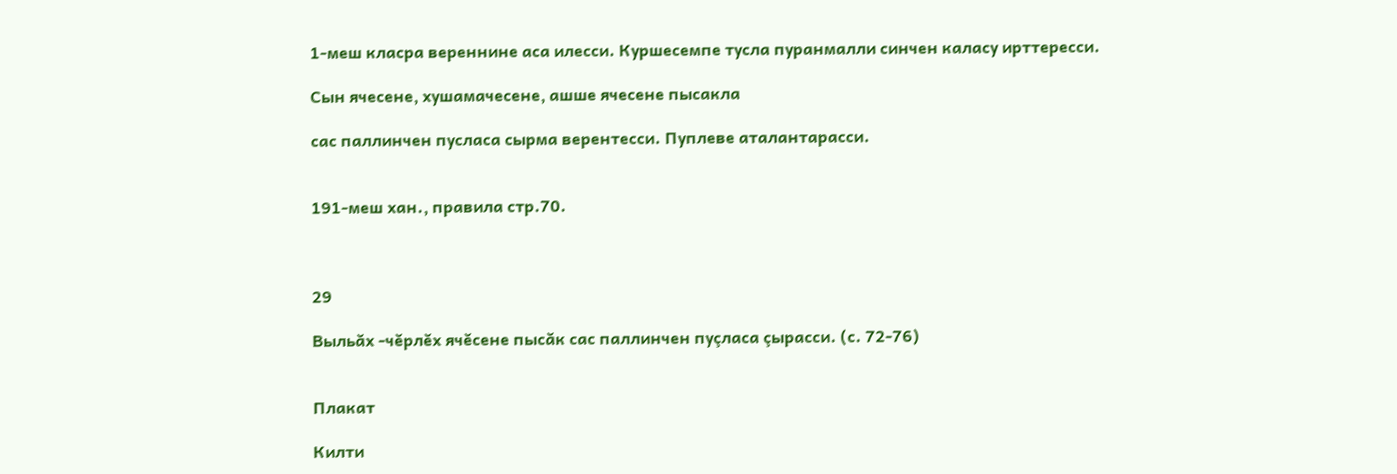1-меш класра вереннине аса илесси. Куршесемпе тусла пуранмалли синчен каласу ирттересси.

Сын ячесене, хушамачесене, ашше ячесене пысакла

сас паллинчен пусласа сырма верентесси. Пуплеве аталантарасси.


191-меш хан., правила стр.70.



29

Выльăх -чĕрлĕх ячĕсене пысăк сас паллинчен пуçласа çырасси. (с. 72-76)


Плакат

Килти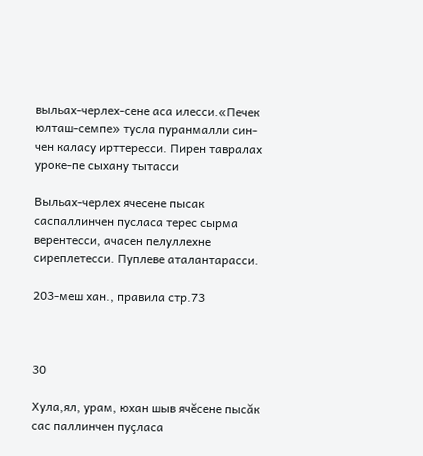выльах-черлех-сене аса илесси.«Печек юлташ-семпе» тусла пуранмалли син-чен каласу ирттересси. Пирен тавралах уроке-пе сыхану тытасси

Выльах-черлех ячесене пысак саспаллинчен пусласа терес сырма верентесси, ачасен пелуллехне сиреплетесси. Пуплеве аталантарасси.

203-меш хан., правила стр.73



30

Хула,ял, урам, юхан шыв ячĕсене пысăк сас паллинчен пуçласа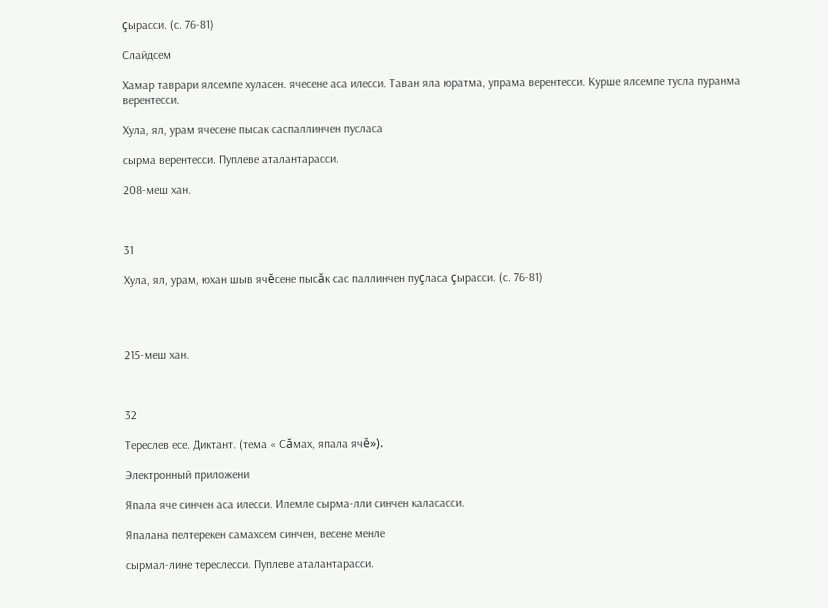çырасси. (с. 76-81)

Слайдсем

Хамар таврари ялсемпе хуласен. ячесене аса илесси. Таван яла юратма, упрама верентесси. Курше ялсемпе тусла пуранма верентесси.

Хула, ял, урам ячесене пысак саспаллинчен пусласа

сырма верентесси. Пуплеве аталантарасси.

208-меш хан.



31

Хула, ял, урам, юхан шыв ячĕсене пысăк сас паллинчен пуçласа çырасси. (с. 76-81)




215-меш хан.



32

Тереслев есе. Диктант. (тема « Сăмах, япала ячĕ»).

Электронный приложени

Япала яче синчен аса илесси. Илемле сырма-лли синчен каласасси.

Япалана пелтерекен самахсем синчен, весене менле

сырмал-лине тереслесси. Пуплеве аталантарасси.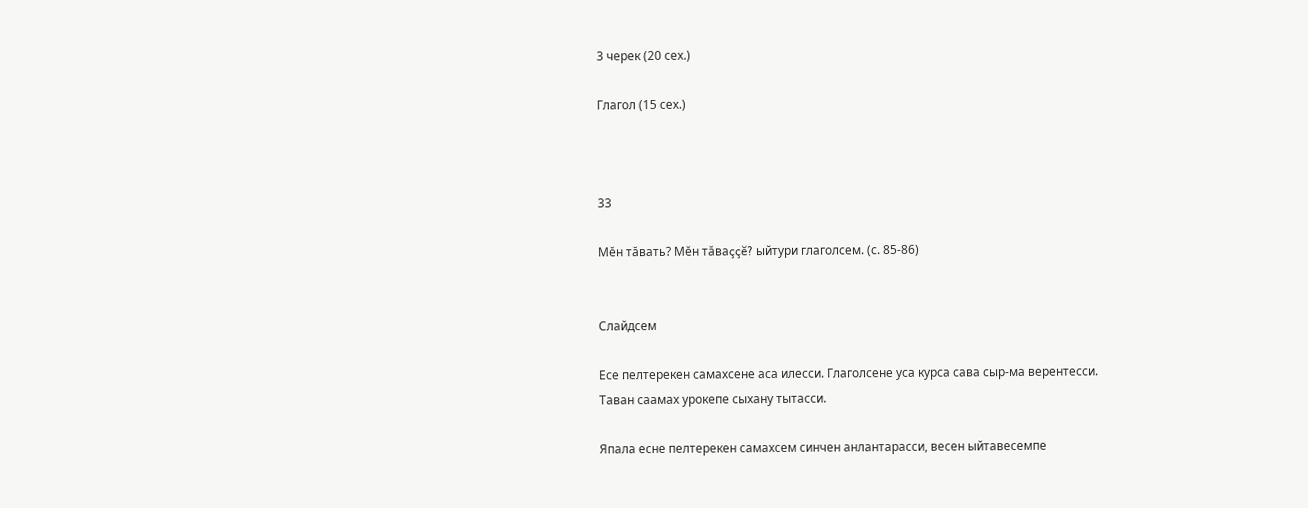3 черек (20 сех.)

Глагол (15 сех.)



33

Мĕн тăвать? Мĕн тăваççĕ? ыйтури глаголсем. (с. 85-86)


Слайдсем

Есе пелтерекен самахсене аса илесси. Глаголсене уса курса сава сыр-ма верентесси. Таван саамах урокепе сыхану тытасси.

Япала есне пелтерекен самахсем синчен анлантарасси, весен ыйтавесемпе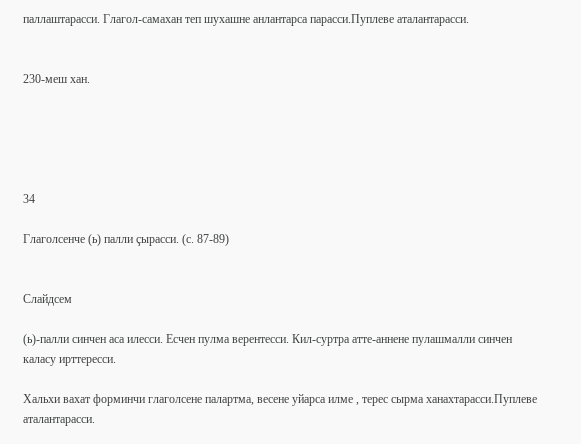паллаштарасси. Глагол-самахан теп шухашне анлантарса парасси.Пуплеве аталантарасси.


230-меш хан.





34

Глаголсенче (ь) палли çырасси. (с. 87-89)


Слайдсем

(ь)-палли синчен аса илесси. Есчен пулма верентесси. Кил-суртра атте-аннене пулашмалли синчен каласу ирттересси.

Хальхи вахат форминчи глаголсене палартма, весене уйарса илме , терес сырма ханахтарасси.Пуплеве аталантарасси.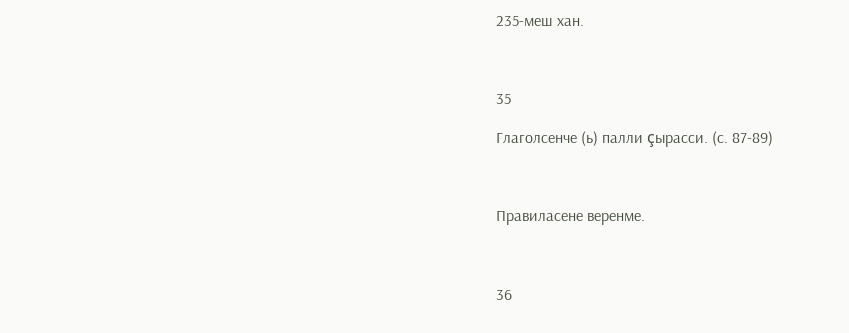235-меш хан.



35

Глаголсенче (ь) палли çырасси. (с. 87-89)



Правиласене веренме.



36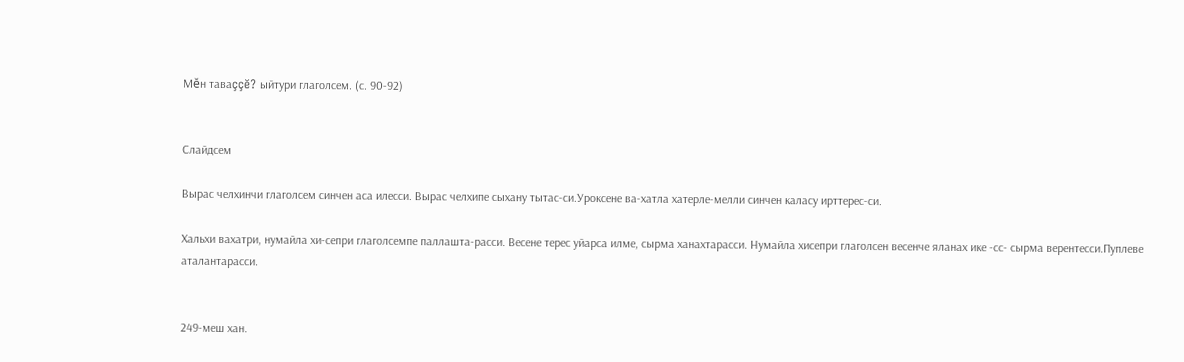Мĕн таваççĕ? ыйтури глаголсем. (с. 90-92)


Слайдсем

Вырас челхинчи глаголсем синчен аса илесси. Вырас челхипе сыхану тытас-си.Уроксене ва-хатла хатерле-мелли синчен каласу ирттерес-си.

Хальхи вахатри, нумайла хи-сепри глаголсемпе паллашта-расси. Весене терес уйарса илме, сырма ханахтарасси. Нумайла хисепри глаголсен весенче яланах ике -сс- сырма верентесси.Пуплеве аталантарасси.


249-меш хан.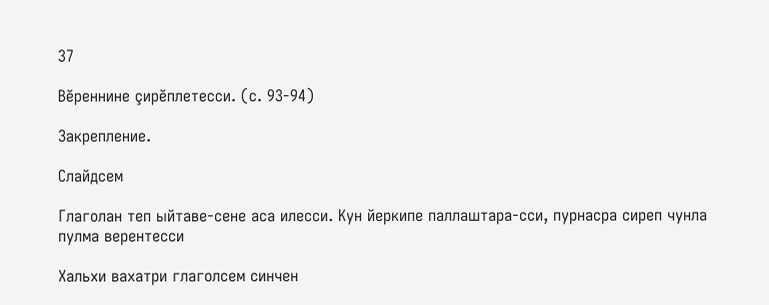37

Вĕреннине çирĕплетесси. (с. 93-94)

Закрепление.

Слайдсем

Глаголан теп ыйтаве-сене аса илесси. Кун йеркипе паллаштара-сси, пурнасра сиреп чунла пулма верентесси

Хальхи вахатри глаголсем синчен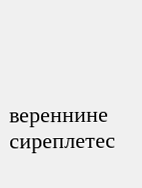вереннине сиреплетес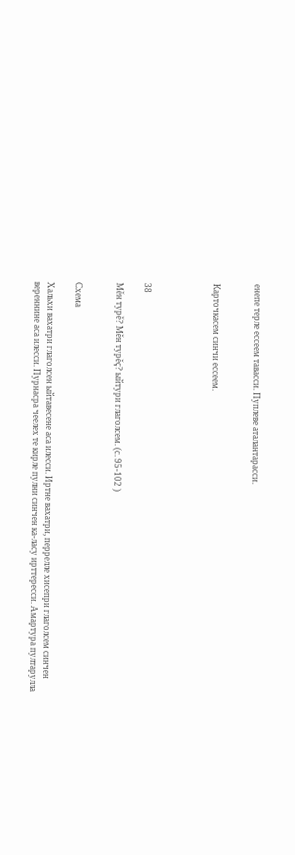енепе терле ессеем тавасси. Пуплеве аталантарасси.


Карточкасем синчи ессеем.




38

Мĕн турĕ? Мĕн турĕç? ыйтури глаголсем. (с. 95-102 )


Схема

Хальхи вахатри глаголсен ыйтавесене аса илесси. Иртне вахатри, перрелле хисепри глаголсем синчен вереннине аса илесси. Пурнасра чеелех те кирле пулни синчен ка-ласу ирттересси. Амартура пултарулла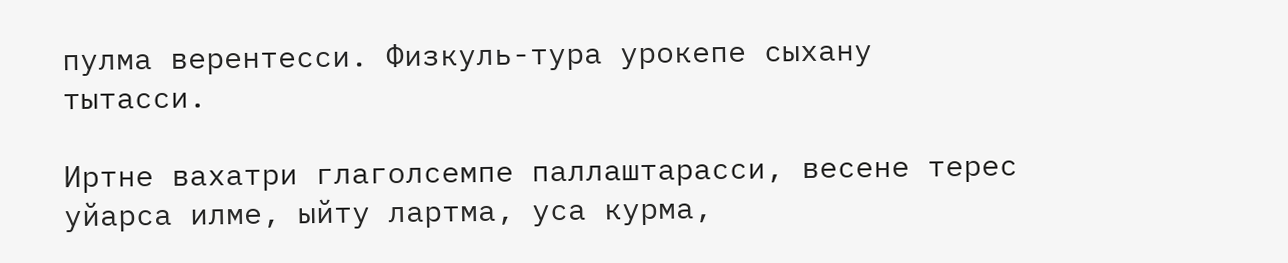пулма верентесси. Физкуль-тура урокепе сыхану тытасси.

Иртне вахатри глаголсемпе паллаштарасси, весене терес уйарса илме, ыйту лартма, уса курма,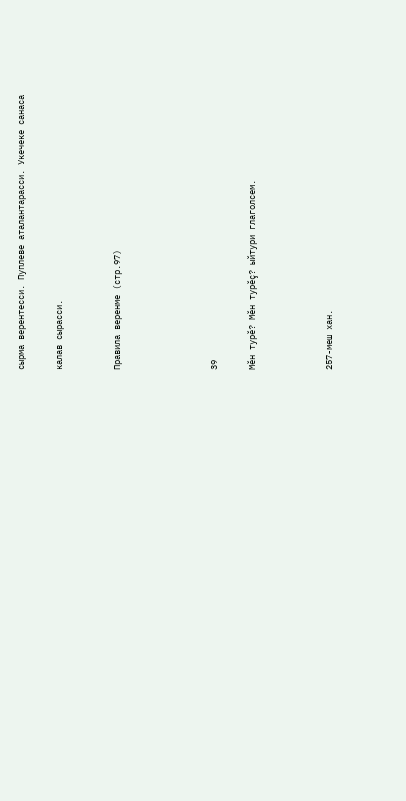сырма верентесси. Пуплеве аталантарасси. Укечеке санаса

калав сырасси.


Правила веренме (стр.97)




39

Мĕн турĕ? Мĕн турĕç? ыйтури глаголсем.



257-меш хан.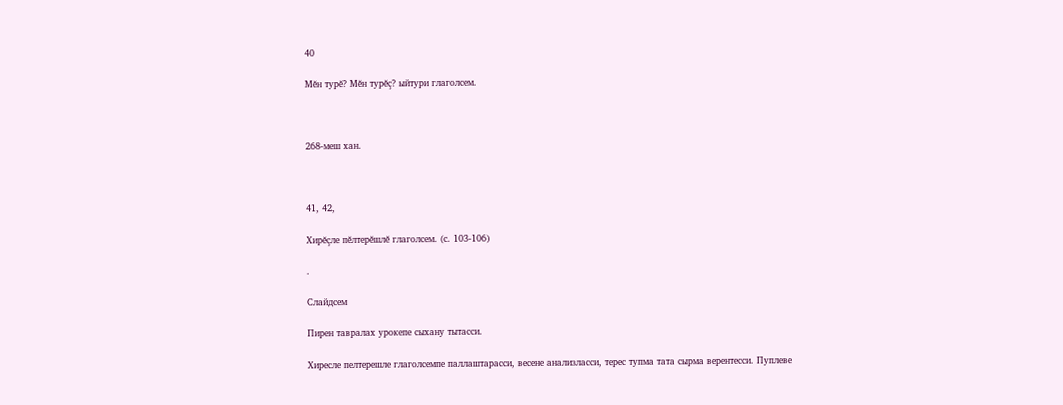40

Мĕн турĕ? Мĕн турĕç? ыйтури глаголсем.



268-меш хан.



41, 42,

Хирĕçле пĕлтерĕшлĕ глаголсем. (с. 103-106)

.

Слайдсем

Пирен тавралах урокепе сыхану тытасси.

Хиресле пелтерешле глаголсемпе паллаштарасси, весене анализласси, терес тупма тата сырма верентесси. Пуплеве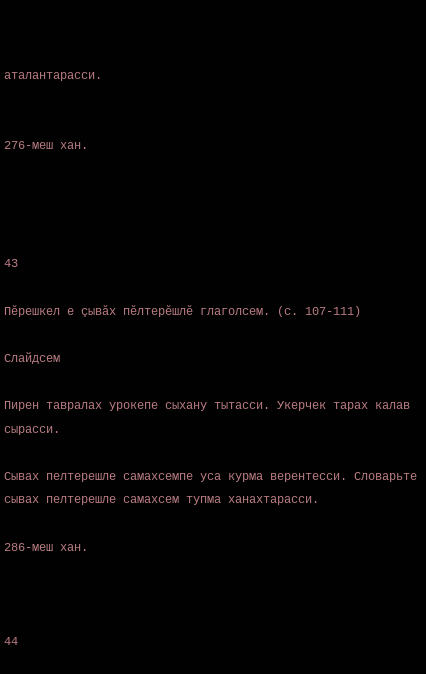аталантарасси.


276-меш хан.




43

Пĕрешкел е çывăх пĕлтерĕшлĕ глаголсем. (с. 107-111)

Слайдсем

Пирен тавралах урокепе сыхану тытасси. Укерчек тарах калав сырасси.

Сывах пелтерешле самахсемпе уса курма верентесси. Словарьте сывах пелтерешле самахсем тупма ханахтарасси.

286-меш хан.



44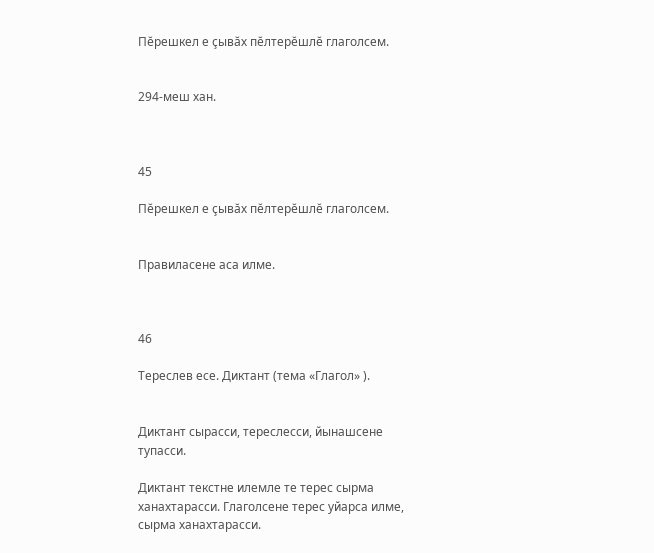Пĕрешкел е çывăх пĕлтерĕшлĕ глаголсем.


294-меш хан.



45

Пĕрешкел е çывăх пĕлтерĕшлĕ глаголсем.


Правиласене аса илме.



46

Тереслев есе. Диктант (тема «Глагол» ).


Диктант сырасси, тереслесси, йынашсене тупасси.

Диктант текстне илемле те терес сырма ханахтарасси. Глаголсене терес уйарса илме, сырма ханахтарасси.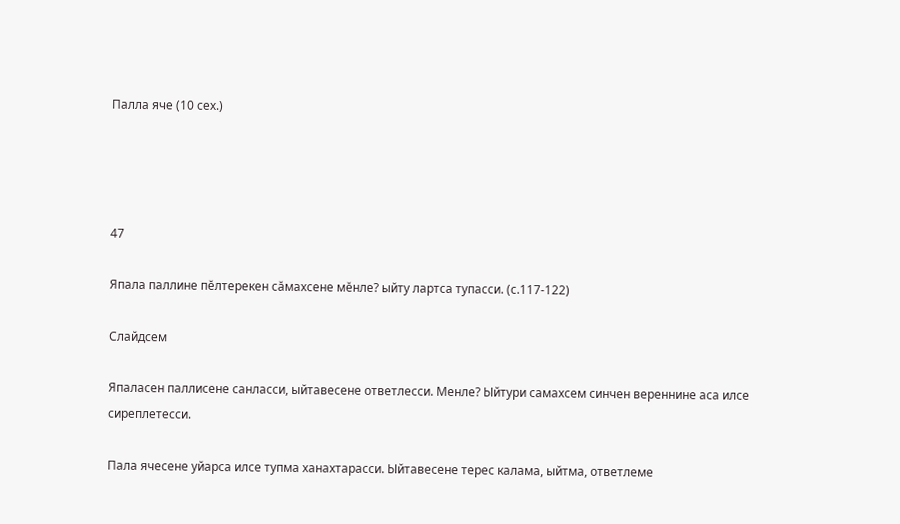Палла яче (10 сех.)




47

Япала паллине пĕлтерекен сăмахсене мĕнле? ыйту лартса тупасси. (с.117-122)

Слайдсем

Япаласен паллисене санласси, ыйтавесене ответлесси. Менле? Ыйтури самахсем синчен вереннине аса илсе сиреплетесси.

Пала ячесене уйарса илсе тупма ханахтарасси. Ыйтавесене терес калама, ыйтма, ответлеме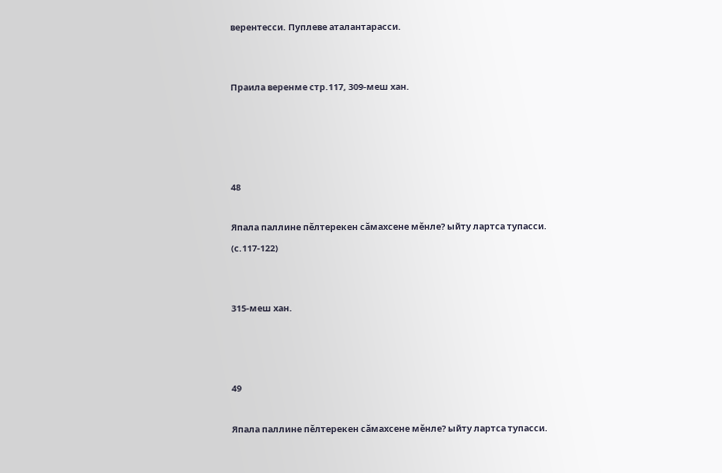верентесси. Пуплеве аталантарасси.


Праила веренме стр.117, 309-меш хан.




48

Япала паллине пĕлтерекен сăмахсене мĕнле? ыйту лартса тупасси. (с.117-122)


315-меш хан.



49

Япала паллине пĕлтерекен сăмахсене мĕнле? ыйту лартса тупасси.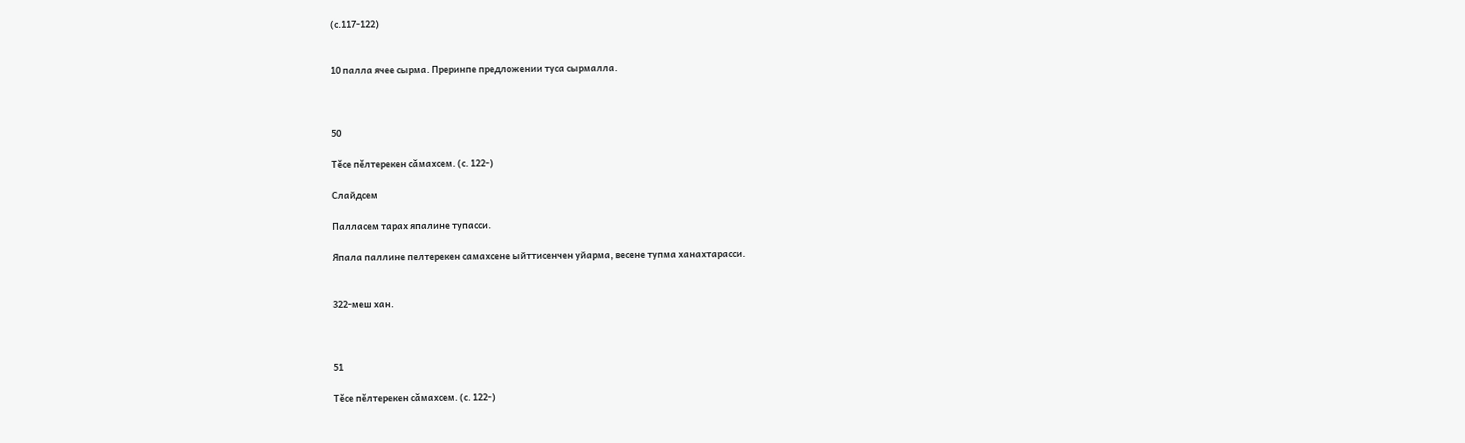(с.117-122)


10 палла ячее сырма. Преринпе предложении туса сырмалла.



50

Тĕсе пĕлтерекен сăмахсем. (с. 122-)

Слайдсем

Палласем тарах япалине тупасси.

Япала паллине пелтерекен самахсене ыйттисенчен уйарма, весене тупма ханахтарасси.


322-меш хан.



51

Тĕсе пĕлтерекен сăмахсем. (с. 122-)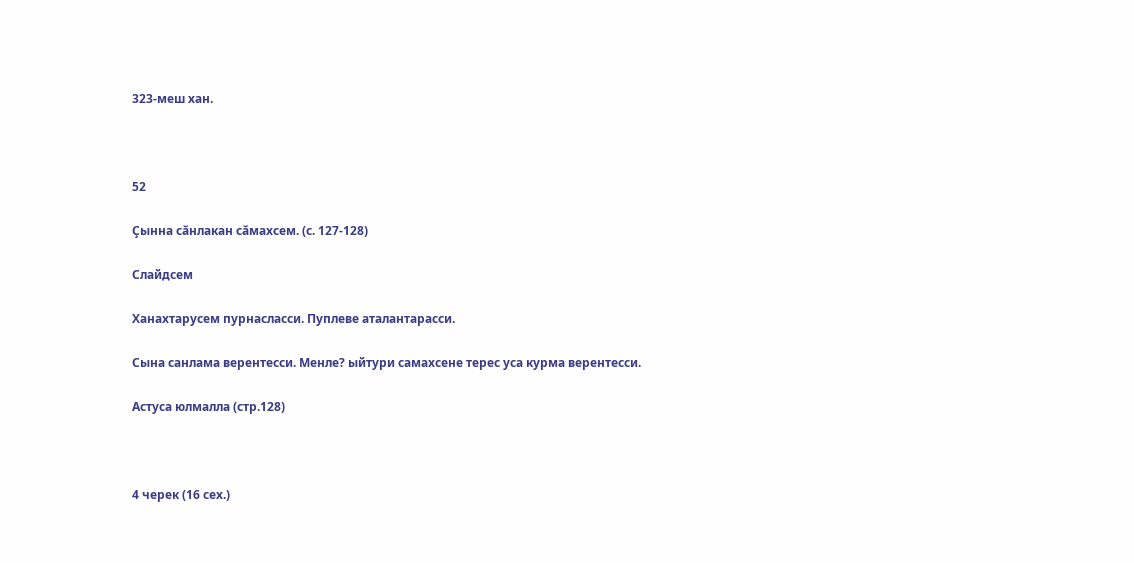323-меш хан.



52

Çынна сăнлакан сăмахсем. (с. 127-128)

Слайдсем

Ханахтарусем пурнасласси. Пуплеве аталантарасси.

Сына санлама верентесси. Менле? ыйтури самахсене терес уса курма верентесси.

Астуса юлмалла (стр.128)



4 черек (16 сех.)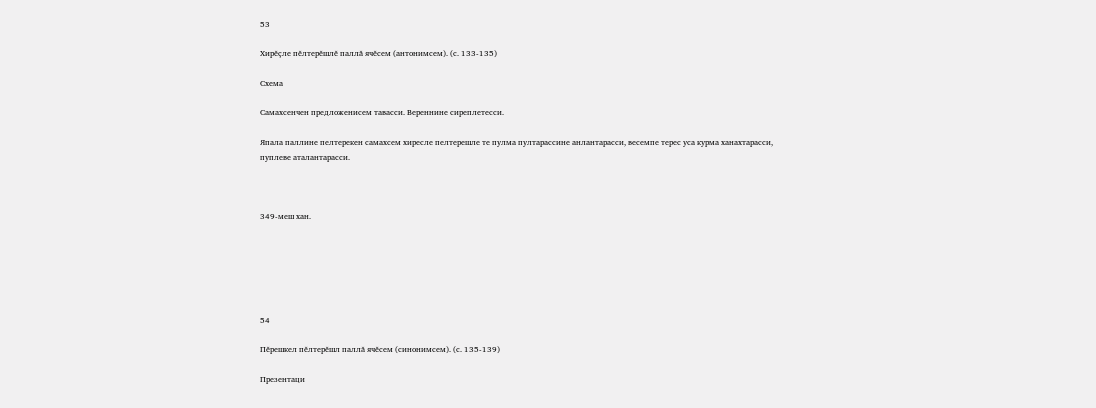53

Хирĕçле пĕлтерĕшлĕ паллă ячĕсем (антонимсем). (с. 133-135)

Схема

Самахсенчен предложенисем тавасси. Вереннине сиреплетесси.

Япала паллине пелтерекен самахсем хиресле пелтерешле те пулма пултарассине анлантарасси, весемпе терес уса курма ханахтарасси, пуплеве аталантарасси.



349-меш хан.






54

Пĕрешкел пĕлтерĕшл паллă ячĕсем (синонимсем). (с. 135-139)

Презентаци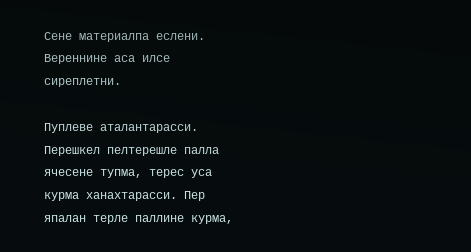Сене материалпа еслени. Вереннине аса илсе сиреплетни.

Пуплеве аталантарасси. Перешкел пелтерешле палла ячесене тупма, терес уса курма ханахтарасси. Пер япалан терле паллине курма,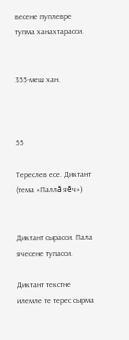весене пуплевре тупма ханахтарасси.


355-меш хан.



55

Тереслев есе. Диктант (тема «Паллă яĕч»)


Диктант сырасси. Пала ячесене тупасси.

Диктант текстне илемле те терес сырма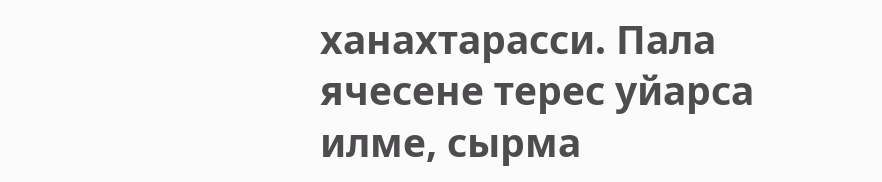ханахтарасси. Пала ячесене терес уйарса илме, сырма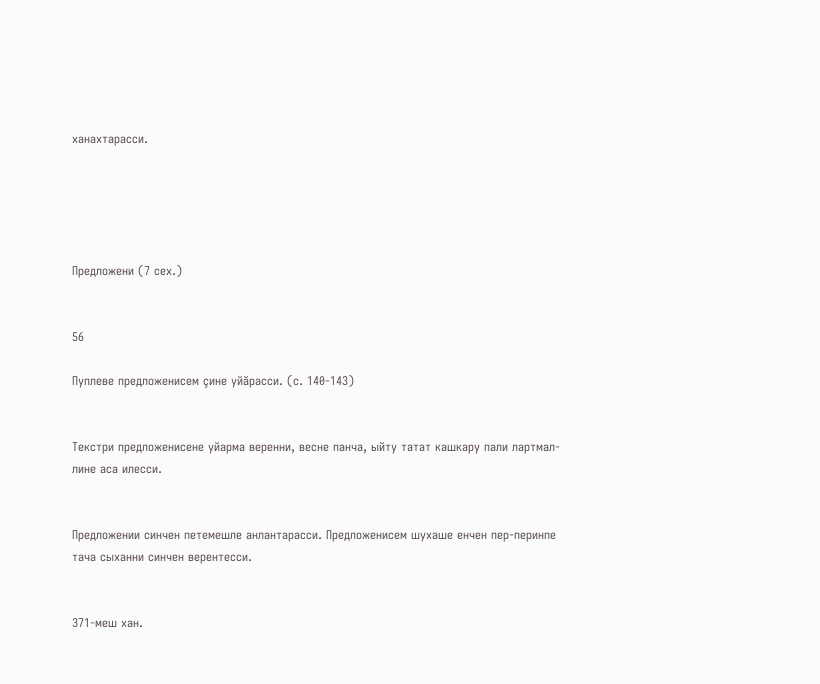ханахтарасси.





Предложени (7 сех.)


56

Пуплеве предложенисем çине уйăрасси. (с. 140-143)


Текстри предложенисене уйарма веренни, весне панча, ыйту татат кашкару пали лартмал-лине аса илесси.


Предложении синчен петемешле анлантарасси. Предложенисем шухаше енчен пер-перинпе тача сыханни синчен верентесси.


371-меш хан.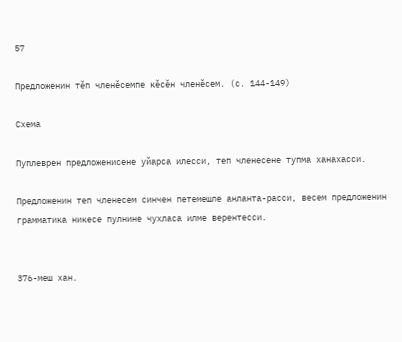57

Предложенин тĕп членĕсемпе кĕсĕн членĕсем. (с. 144-149)

Схема

Пуплеврен предложенисене уйарса илесси, теп членесене тупма ханахасси.

Предложенин теп членесем синчен петемешле анланта-расси, весем предложенин грамматика никесе пулнине чухласа илме верентесси.


376-меш хан.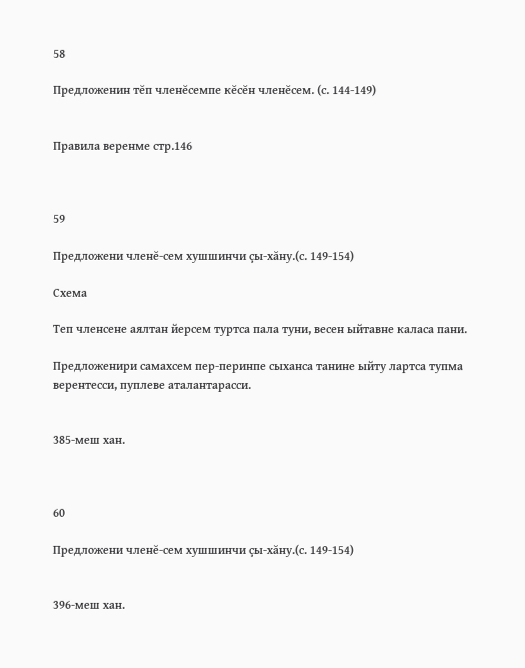58

Предложенин тĕп членĕсемпе кĕсĕн членĕсем. (с. 144-149)


Правила веренме стр.146



59

Предложени членĕ-сем хушшинчи çы-хăну.(с. 149-154)

Схема

Теп членсене аялтан йерсем туртса пала туни, весен ыйтавне каласа пани.

Предложенири самахсем пер-перинпе сыханса танине ыйту лартса тупма верентесси, пуплеве аталантарасси.


385-меш хан.



60

Предложени членĕ-сем хушшинчи çы-хăну.(с. 149-154)


396-меш хан.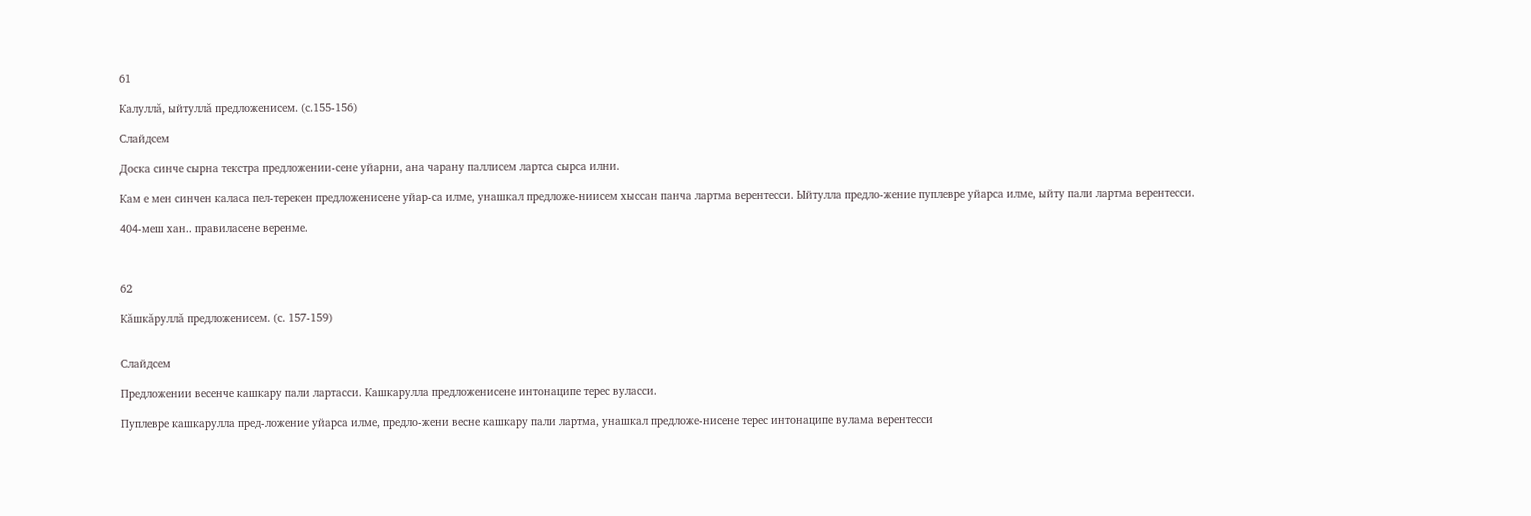61

Калуллă, ыйтуллă предложенисем. (с.155-156)

Слайдсем

Доска синче сырна текстра предложении-сене уйарни, ана чарану паллисем лартса сырса илни.

Кам е мен синчен каласа пел-терекен предложенисене уйар-са илме, унашкал предложе-ниисем хыссан панча лартма верентесси. Ыйтулла предло-жение пуплевре уйарса илме, ыйту пали лартма верентесси.

404-меш хан.. правиласене веренме.



62

Кăшкăруллă предложенисем. (с. 157-159)


Слайдсем

Предложении весенче кашкару пали лартасси. Кашкарулла предложенисене интонаципе терес вуласси.

Пуплевре кашкарулла пред-ложение уйарса илме, предло-жени весне кашкару пали лартма, унашкал предложе-нисене терес интонаципе вулама верентесси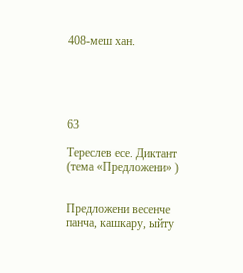408-меш хан.





63

Тереслев есе. Диктант (тема «Предложени» )


Предложени весенче панча, кашкару, ыйту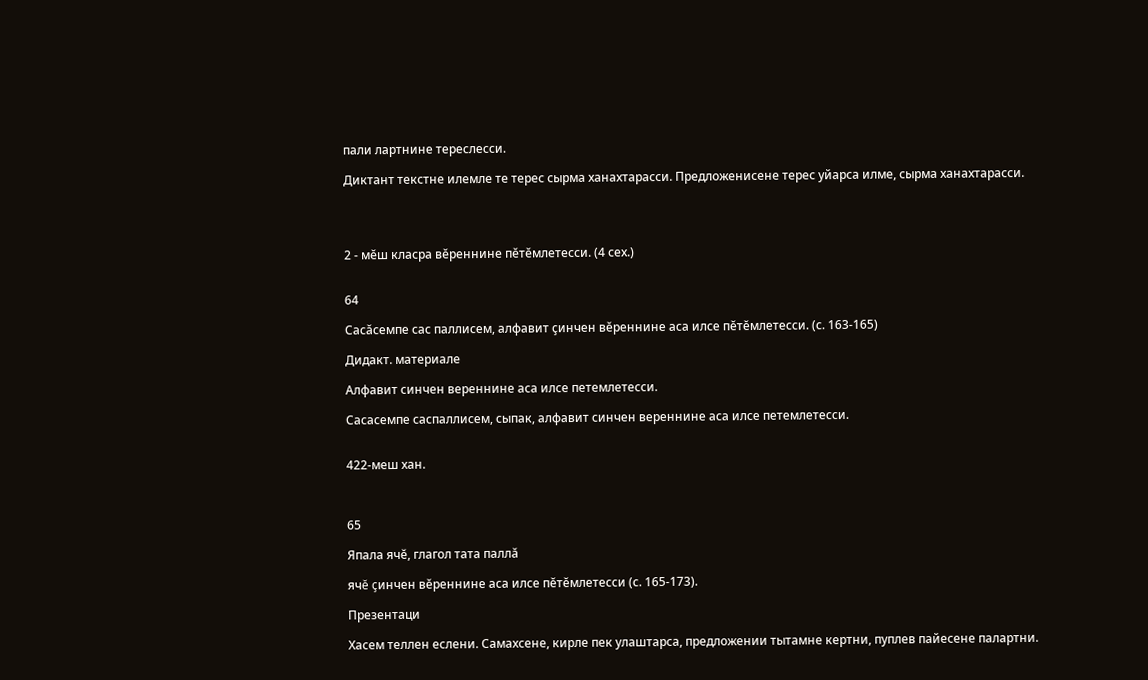пали лартнине тереслесси.

Диктант текстне илемле те терес сырма ханахтарасси. Предложенисене терес уйарса илме, сырма ханахтарасси.




2 - мĕш класра вĕреннине пĕтĕмлетесси. (4 сех.)


64

Сасăсемпе сас паллисем, алфавит çинчен вĕреннине аса илсе пĕтĕмлетесси. (с. 163-165)

Дидакт. материале

Алфавит синчен вереннине аса илсе петемлетесси.

Сасасемпе саспаллисем, сыпак, алфавит синчен вереннине аса илсе петемлетесси.


422-меш хан.



65

Япала ячĕ, глагол тата паллă

ячĕ çинчен вĕреннине аса илсе пĕтĕмлетесси (с. 165-173).

Презентаци

Хасем теллен еслени. Самахсене, кирле пек улаштарса, предложении тытамне кертни, пуплев пайесене палартни.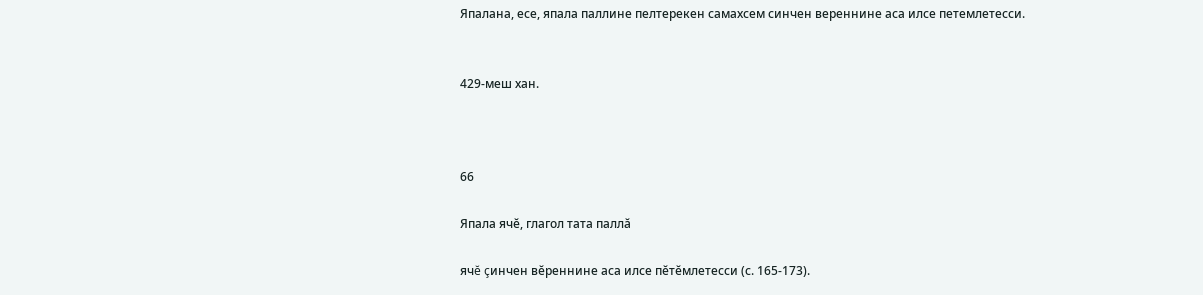Япалана, есе, япала паллине пелтерекен самахсем синчен вереннине аса илсе петемлетесси.


429-меш хан.



66

Япала ячĕ, глагол тата паллă

ячĕ çинчен вĕреннине аса илсе пĕтĕмлетесси (с. 165-173).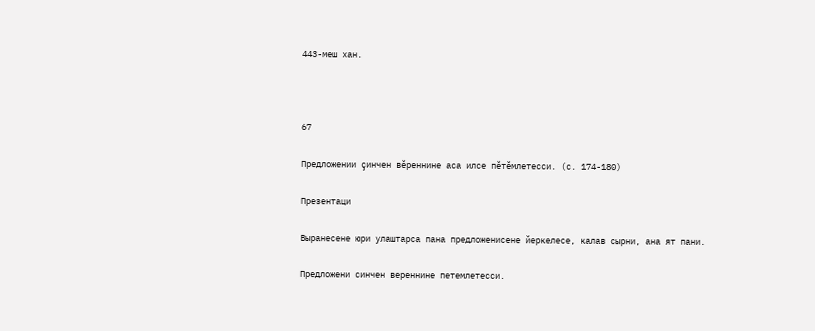443-меш хан.



67

Предложении çинчен вĕреннине аса илсе пĕтĕмлетесси. (с. 174-180)

Презентаци

Выранесене юри улаштарса пана предложенисене йеркелесе, калав сырни, ана ят пани.

Предложени синчен вереннине петемлетесси.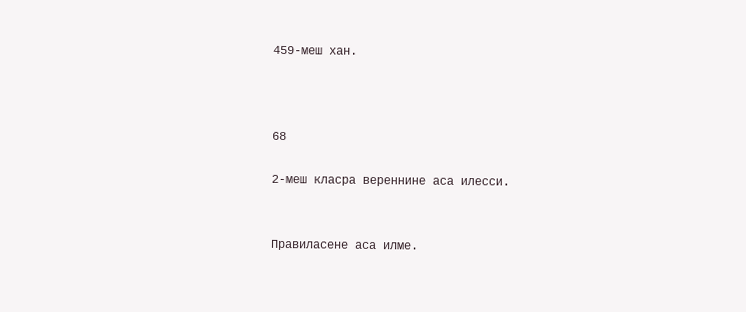459-меш хан.



68

2-меш класра вереннине аса илесси.


Правиласене аса илме.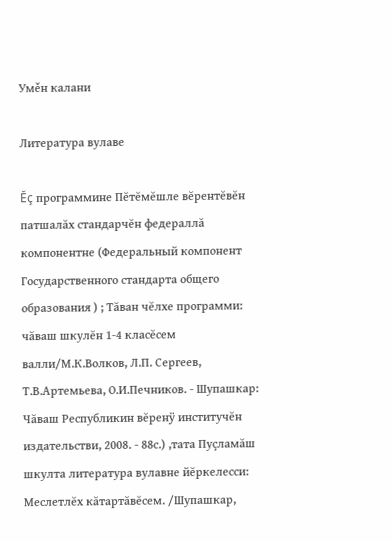Умěн калани

Литература вулаве

Ĕç программине Пĕтĕмĕшле вĕрентĕвĕн патшалăх стандарчĕн федераллă компонентне (Федеральный компонент Государственного стандарта общего образования ) ; Тăван чĕлхе программи: чăваш шкулĕн 1-4 класĕсем валли/М.К.Волков, Л.П. Сергеев, Т.В.Артемьева, О.И.Печников. - Шупашкар: Чăваш Республикин вĕренÿ институчĕн издательстви, 2008. - 88с.) ,тата Пуçламăш шкулта литература вулавне йĕркелесси: Меслетлĕх кăтартăвĕсем. /Шупашкар,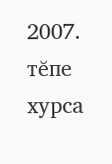2007. тĕпе хурса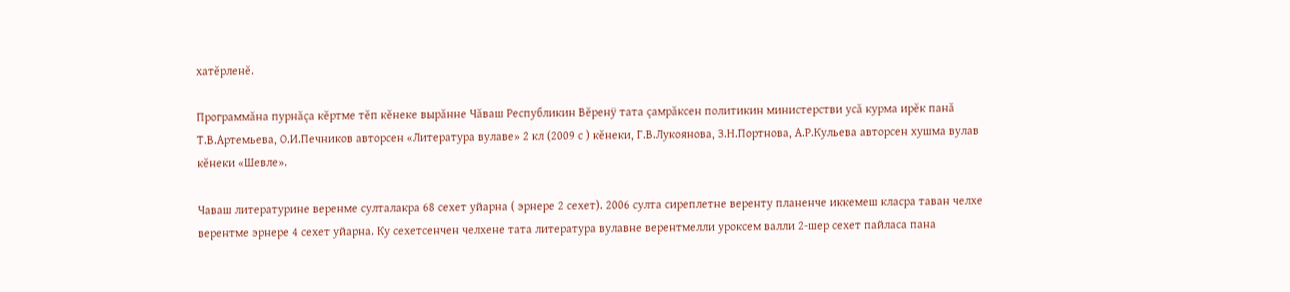хатĕрленĕ.

Программăна пурнăçа кĕртме тĕп кĕнеке вырăнне Чăваш Республикин Вĕренÿ тата çамрăксен политикин министерстви усă курма ирĕк панă Т.В.Артемьева, О.И.Печников авторсен «Литература вулаве» 2 кл (2009 с ) кĕнеки, Г.В.Лукоянова, З.Н.Портнова, А.Р.Кульева авторсен хушма вулав кĕнеки «Шевле».

Чаваш литературине веренме султалакра 68 сехет уйарна ( эрнере 2 сехет). 2006 султа сиреплетне веренту планенче иккемеш класра таван челхе верентме эрнере 4 сехет уйарна. Ку сехетсенчен челхене тата литература вулавне верентмелли уроксем валли 2-шер сехет пайласа пана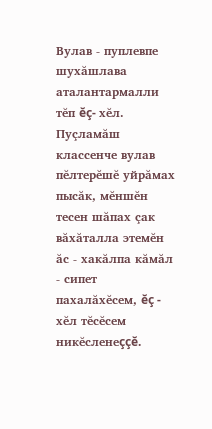Вулав - пуплевпе шухăшлава аталантармалли тĕп ĕç- хĕл. Пуçламăш классенче вулав пĕлтерĕшĕ уйрăмах пысăк, мĕншĕн тесен шăпах çак вăхăталла этемĕн ăс - хакăлпа кăмăл - сипет пахалăхĕсем, ĕç - хĕл тĕсĕсем никĕсленеççĕ.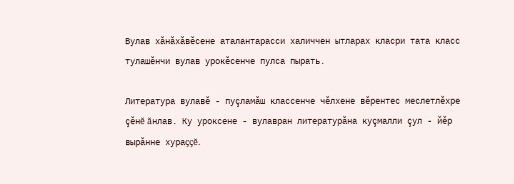Вулав хăнăхăвĕсене аталантарасси халиччен ытларах класри тата класс тулашĕнчи вулав урокĕсенче пулса пырать.

Литература вулавĕ - пуçламăш классенче чĕлхене вĕрентес меслетлĕхре çĕнĕ ăнлав. Ку уроксене - вулавран литературăна куçмалли çул - йĕр вырăнне хураççĕ.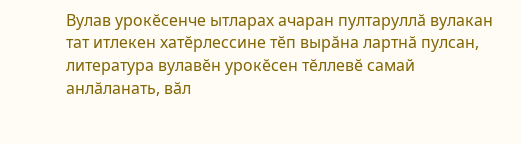Вулав урокĕсенче ытларах ачаран пултаруллă вулакан тат итлекен хатĕрлессине тĕп вырăна лартнă пулсан, литература вулавĕн урокĕсен тĕллевĕ самай анлăланать, вăл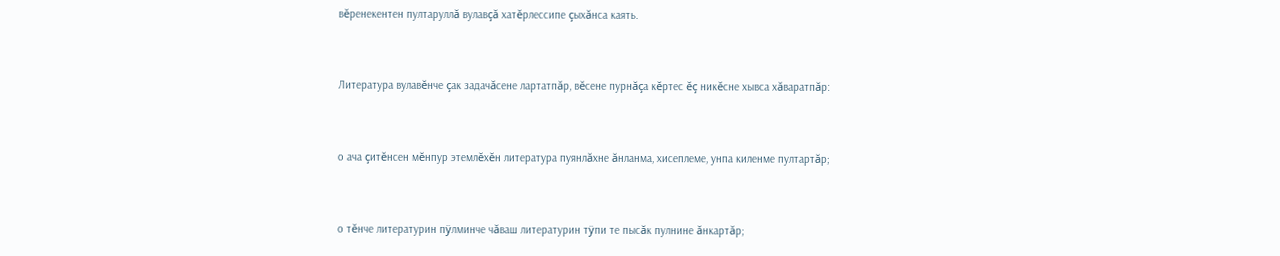вĕренекентен пултаруллă вулавçă хатĕрлессипе çыхăнса каять.


Литература вулавĕнче çак задачăсене лартатпăр, вĕсене пурнăçа кĕртес ĕç никĕсне хывса хăваратпăр:


o ача çитĕнсен мĕнпур этемлĕхĕн литература пуянлăхне ăнланма, хисеплеме, унпа киленме пултартăр;


o тĕнче литературин пÿлминче чăваш литературин тÿпи те пысăк пулнине ăнкартăр;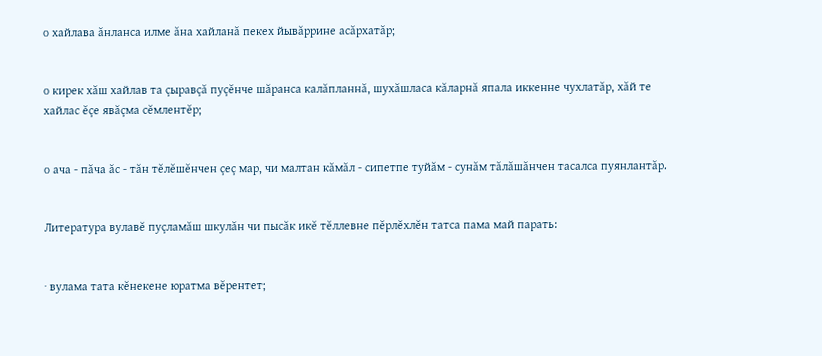o хайлава ăнланса илме ăна хайланă пекех йывăррине асăрхатăр;


o кирек хăш хайлав та çыравçă пуçĕнче шăранса калăпланнă, шухăшласа кăларнă япала иккенне чухлатăр, хăй те хайлас ĕçе явăçма сĕмлентĕр;


o ача - пăча ăс - тăн тĕлĕшĕнчен çеç мар, чи малтан кăмăл - сипетпе туйăм - сунăм тăлăшăнчен тасалса пуянлантăр.


Литература вулавĕ пуçламăш шкулăн чи пысăк икĕ тĕллевне пĕрлĕхлĕн татса пама май парать:


· вулама тата кĕнекене юратма вĕрентет;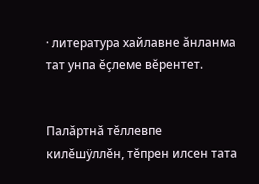· литература хайлавне ăнланма тат унпа ĕçлеме вĕрентет.


Палăртнă тĕллевпе килĕшÿллĕн, тĕпрен илсен тата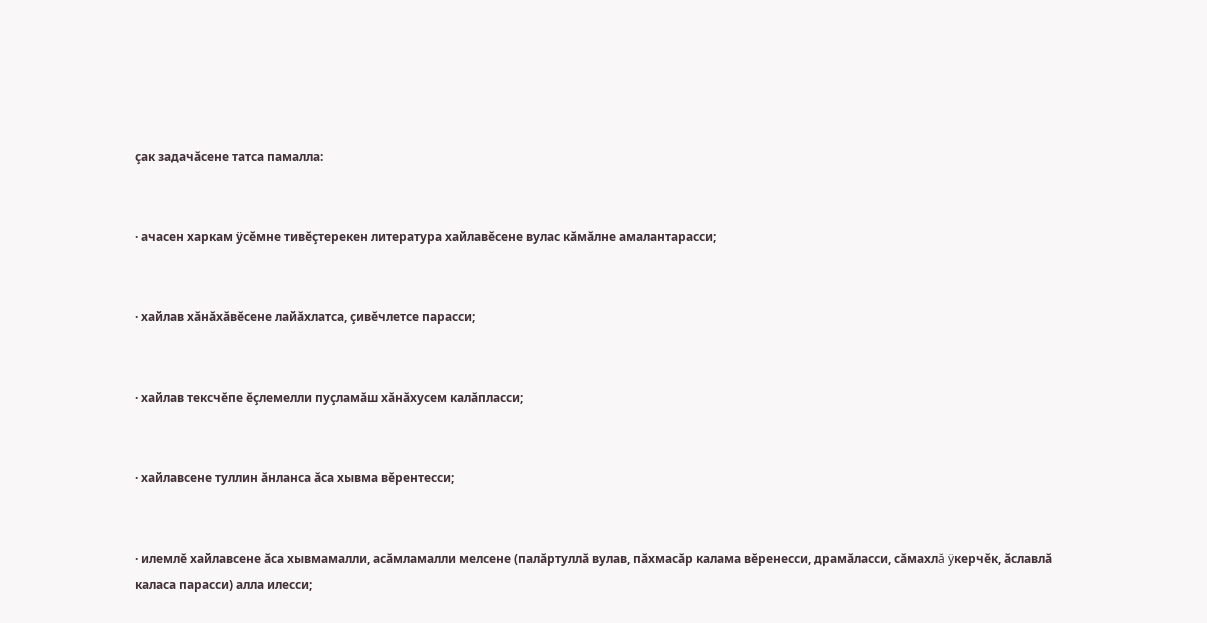çак задачăсене татса памалла:


· ачасен харкам ÿсĕмне тивĕçтерекен литература хайлавĕсене вулас кăмăлне амалантарасси;


· хайлав хăнăхăвĕсене лайăхлатса, çивĕчлетсе парасси;


· хайлав тексчĕпе ĕçлемелли пуçламăш хăнăхусем калăпласси;


· хайлавсене туллин ăнланса ăса хывма вĕрентесси;


· илемлĕ хайлавсене ăса хывмамалли, асăмламалли мелсене (палăртуллă вулав, пăхмасăр калама вĕренесси, драмăласси, сăмахлă ÿкерчĕк, ăславлă каласа парасси) алла илесси;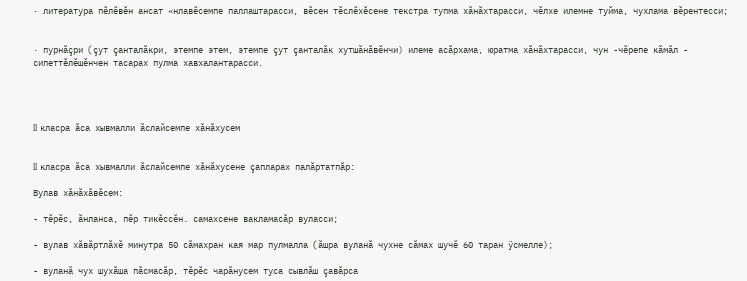· литература пĕлĕвĕн ансат «нлавĕсемпе паллаштарасси, вĕсен тĕслĕхĕсене текстра тупма хăнăхтарасси, чĕлхе илемне туйма, чухлама вĕрентесси;


· пурнăçри (çут çанталăкри, этемпе этем, этемпе çут çанталăк хутшăнăвĕнчи) илеме асăрхама, юратма хăнăхтарасси, чун -чĕрепе кăмăл - сипеттĕлĕшĕнчен тасарах пулма хавхалантарасси.




II класра ăса хывмалли ăслайсемпе хăнăхусем


II класра ăса хывмалли ăслайсемпе хăнăхусене çапларах палăртатпăр:

Вулав хăнăхăвěсем:

- тěрěс, ăнланса, пěр тикěссěн. самахсене вакламасăр вуласси;

- вулав хăвăртлăхě минутра 50 сăмахран кая мар пулмалла (ăшра вуланă чухне сăмах шучě 60 таран ÿсмелле);

- вуланă чух шухăша пăсмасăр, тěрěс чарăнусем туса сывлăш çавăрса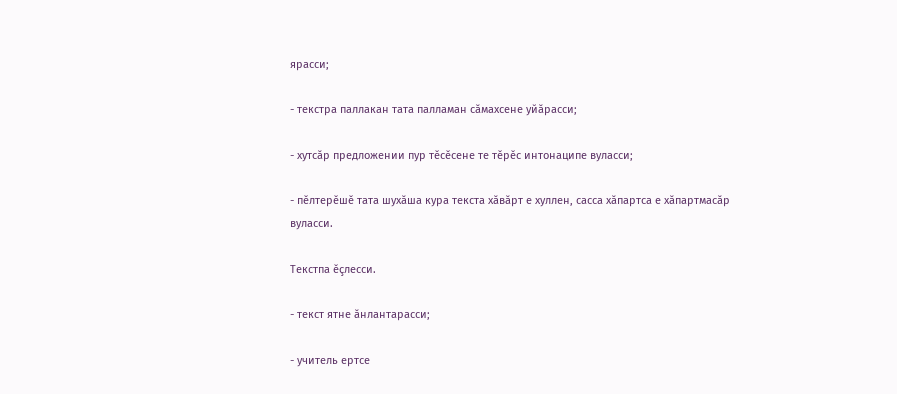ярасси;

- текстра паллакан тата палламан сăмахсене уйăрасси;

- хутсăр предложении пур тěсěсене те тěрěс интонаципе вуласси;

- пěлтерěшě тата шухăша кура текста хăвăрт е хуллен, сасса хăпартса е хăпартмасăр вуласси.

Текстпа ěçлесси.

- текст ятне ăнлантарасси;

- учитель ертсе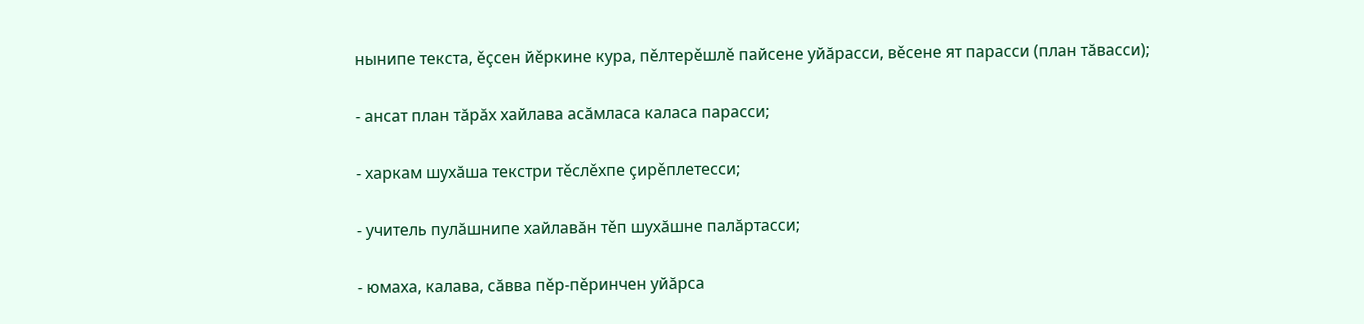нынипе текста, ěçсен йěркине кура, пěлтерěшлě пайсене уйăрасси, вěсене ят парасси (план тăвасси);

- ансат план тăрăх хайлава асăмласа каласа парасси;

- харкам шухăша текстри тěслěхпе çирěплетесси;

- учитель пулăшнипе хайлавăн тěп шухăшне палăртасси;

- юмаха, калава, сăвва пěр-пěринчен уйăрса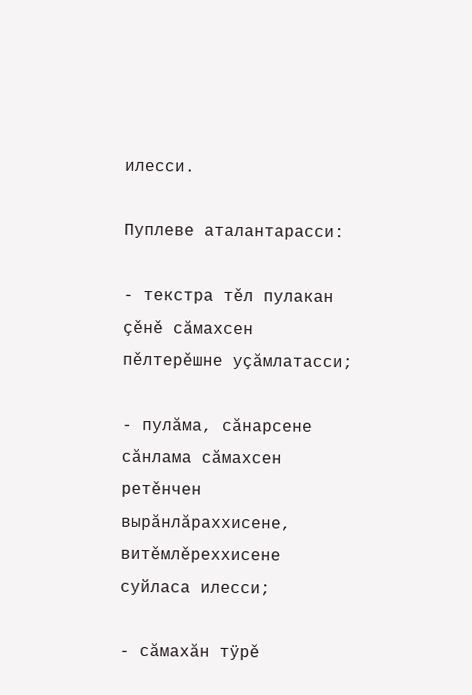илесси.

Пуплеве аталантарасси:

- текстра тěл пулакан çěнě сăмахсен пěлтерěшне уçăмлатасси;

- пулăма, сăнарсене сăнлама сăмахсен ретěнчен вырăнлăраххисене, витěмлěреххисене суйласа илесси;

- сăмахăн тÿрě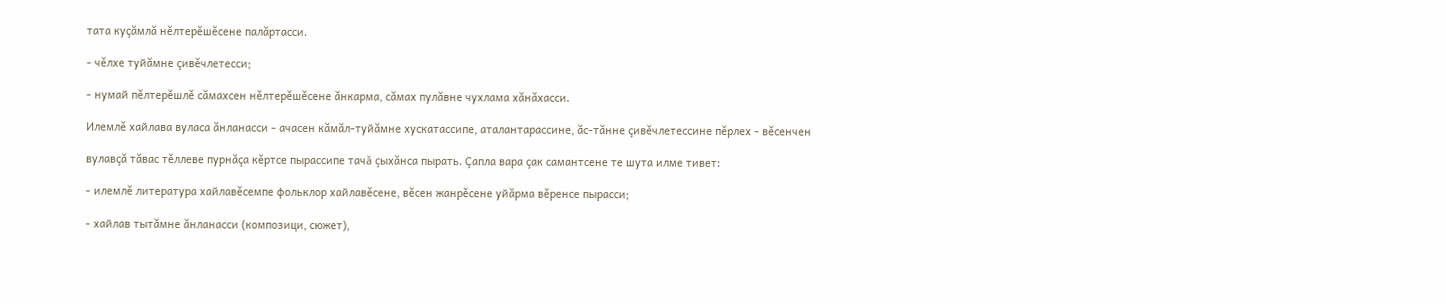тата куçăмлă нěлтерěшěсене палăртасси.

- чěлхе туйăмне çивěчлетесси;

- нумай пěлтерěшлě сăмахсен нěлтерěшěсене ăнкарма, сăмах пулăвне чухлама хăнăхасси.

Илемлě хайлава вуласа ăнланасси - ачасен кăмăл-туйăмне хускатассипе, аталантарассине, ăс-тăнне çивěчлетессине пěрлех - вěсенчен

вулавçă тăвас тěллеве пурнăçа кěртсе пырассипе тачă çыхăнса пырать. Çапла вара çак самантсене те шута илме тивет:

- илемлě литература хайлавěсемпе фольклор хайлавěсене, вěсен жанрěсене уйăрма вěренсе пырасси;

- хайлав тытăмне ăнланасси (композици, сюжет),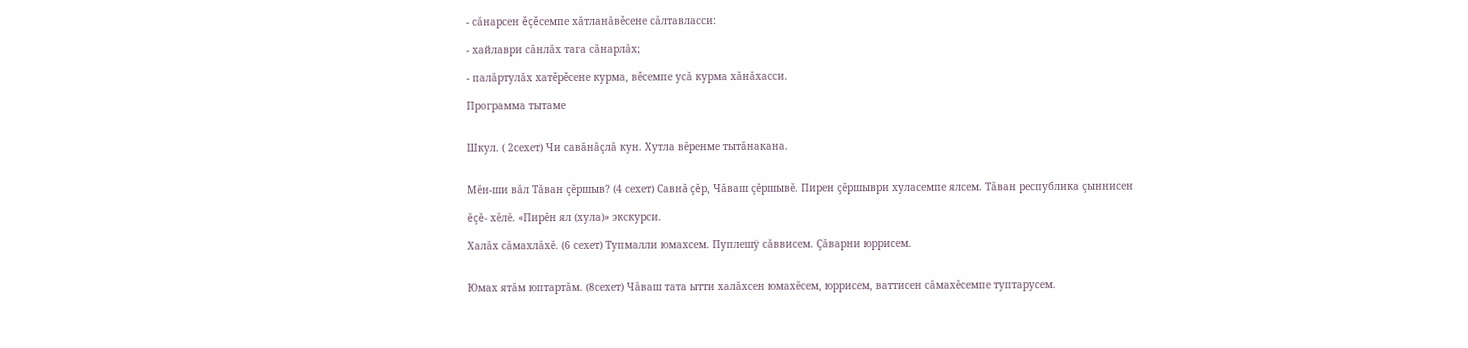- сăнарсен ěçěсемпе хăтланăвěсене сăлтавласси:

- хайлаври сăнлăх тага сăнарлăх;

- палăртулăх хатěрěсене курма, вěсемпе усă курма хăнăхасси.

Программа тытаме


Шкул. ( 2сехет) Чи савăнăçлă кун. Хутла вĕренме тытăнакана.


Мĕн-ши вăл Тăван çĕршыв? (4 сехет) Савнă çĕр, Чăваш çĕршывĕ. Пирен çĕршыври хуласемпе ялсем. Тăван республика çыннисен

ĕçĕ- хĕлĕ. «Пирĕн ял (хула)» экскурси.

Халăх сăмахлăхĕ. (6 сехет) Тупмалли юмахсем. Пуплешÿ сăввисем. Çăварни юррисем.


Юмах ятăм юптартăм. (8сехет) Чăваш тата ытти халăхсен юмахĕсем, юррисем, ваттисен сăмахĕсемпе туптарусем.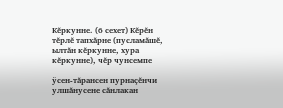Кĕркунне. (6 сехет) Кĕрĕн тĕрлĕ тапхăрне (пусламăшĕ, ылтăн кĕркунне, хура кĕркунне), чĕр чунсемпе

ÿсен-тăрансен пурнаçĕнчи улшăнусене сăнлакан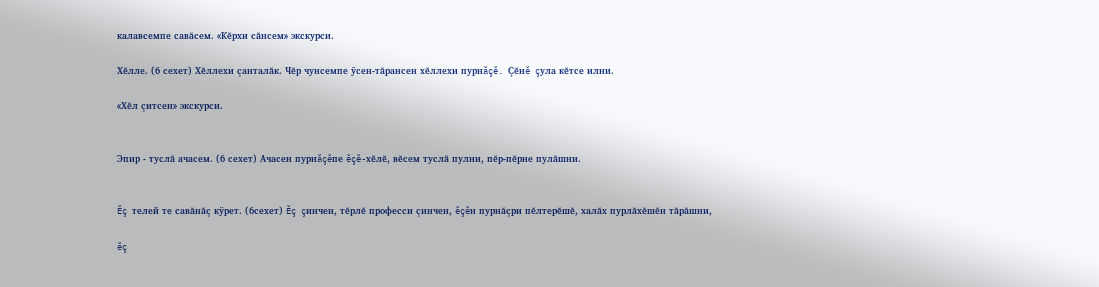калавсемпе савăсем. «Кĕрхи сăнсем» экскурси.

Хĕлле. (6 сехет) Хĕллехи çанталăк. Чĕр чунсемпе ÿсен-тăрансен хĕллехи пурнăçĕ. Çĕнĕ çула кĕтсе илни.

«Хĕл çитсен» экскурси.


Эпир - туслă ачасем. (6 сехет) Ачасен пурнăçĕпе ĕçĕ-хĕлĕ, вĕсем туслă пулни, пĕр-пĕрне пулăшни.


Ĕç телей те савăнăç кÿрет. (6сехет) Ĕç çинчен, тĕрлĕ професси çинчен, ĕçĕн пурнăçри пĕлтерĕшĕ, халăх пурлăхĕшĕн тăрăшни,

ĕç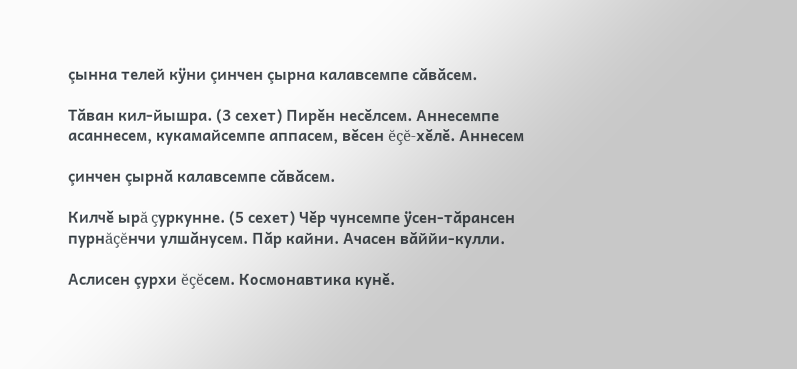çынна телей кÿни çинчен çырна калавсемпе сăвăсем.

Тăван кил-йышра. (3 сехет) Пирĕн несĕлсем. Аннесемпе асаннесем, кукамайсемпе аппасем, вĕсен ĕçĕ-хĕлĕ. Аннесем

çинчен çырнă калавсемпе сăвăсем.

Килчĕ ырă çуркунне. (5 сехет) Чĕр чунсемпе ÿсен-тăрансен пурнăçĕнчи улшăнусем. Пăр кайни. Ачасен вăййи-кулли.

Аслисен çурхи ĕçĕсем. Космонавтика кунĕ.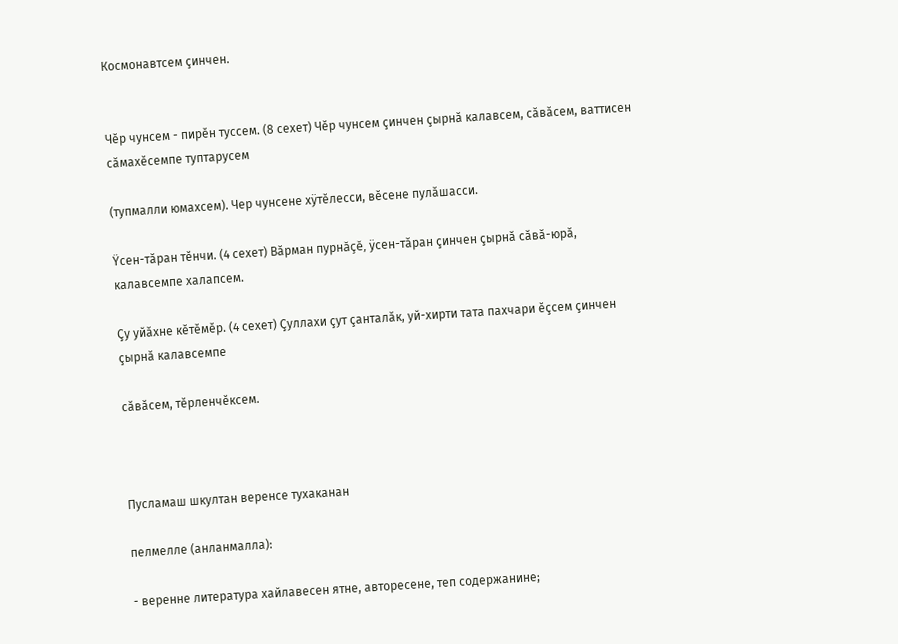Космонавтсем çинчен.


Чĕр чунсем - пирĕн туссем. (8 сехет) Чĕр чунсем çинчен çырнă калавсем, сăвăсем, ваттисен сăмахĕсемпе туптарусем

(тупмалли юмахсем). Чер чунсене хÿтĕлесси, вĕсене пулăшасси.

Ÿсен-тăран тĕнчи. (4 сехет) Вăрман пурнăçĕ, ÿсен-тăран çинчен çырнă сăвă-юрă, калавсемпе халапсем.

Çу уйăхне кĕтĕмĕр. (4 сехет) Çуллахи çут çанталăк, уй-хирти тата пахчари ĕçсем çинчен çырнă калавсемпе

сăвăсем, тĕрленчĕксем.



Пусламаш шкултан веренсе тухаканан

пелмелле (анланмалла):

- веренне литература хайлавесен ятне, авторесене, теп содержанине;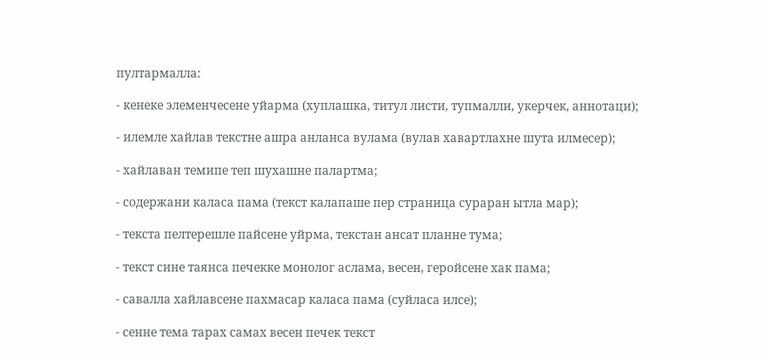пултармалла:

- кенеке элеменчесене уйарма (хуплашка, титул листи, тупмалли, укерчек, аннотаци);

- илемле хайлав текстне ашра анланса вулама (вулав хавартлахне шута илмесер);

- хайлаван темипе теп шухашне палартма;

- содержани каласа пама (текст калапаше пер страница сураран ытла мар);

- текста пелтерешле пайсене уйрма, текстан ансат планне тума;

- текст сине таянса печекке монолог аслама, весен, геройсене хак пама;

- савалла хайлавсене пахмасар каласа пама (суйласа илсе);

- сенне тема тарах самах весен печек текст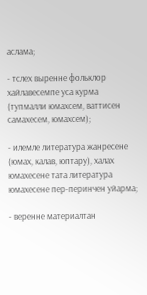аслама;

- тслех выренне фольклор хайлавесемпе уса курма (тупмалли юмахсем, ваттисен самахесем, юмахсем);

- илемле литература жанресене (юмах, калав, юптару), халах юмахесене тата литература юмахесене пер-перинчен уйарма;

- веренне материалтан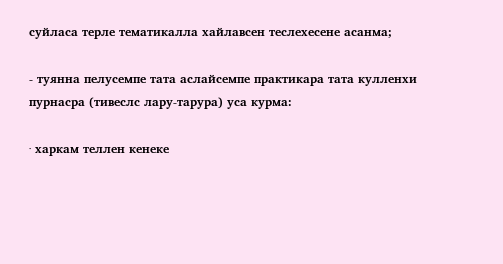суйласа терле тематикалла хайлавсен теслехесене асанма;

- туянна пелусемпе тата аслайсемпе практикара тата кулленхи пурнасра (тивеслс лару-тарура) уса курма:

· харкам теллен кенеке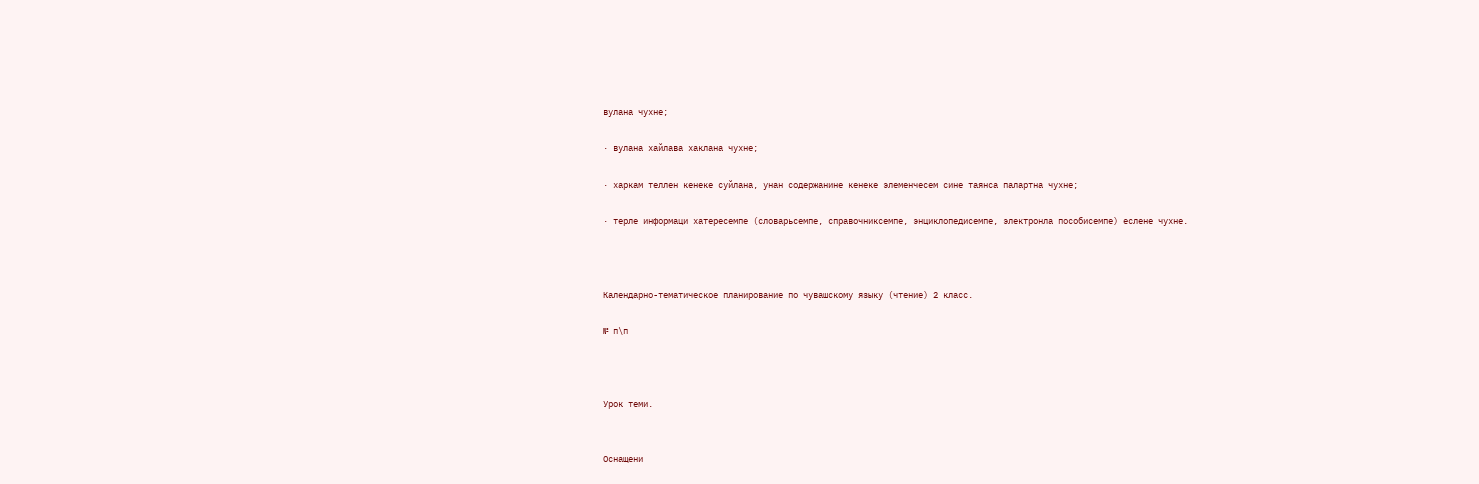вулана чухне;

· вулана хайлава хаклана чухне;

· харкам теллен кенеке суйлана, унан содержанине кенеке элеменчесем сине таянса палартна чухне;

· терле информаци хатересемпе (словарьсемпе, справочниксемпе, энциклопедисемпе, электронла пособисемпе) еслене чухне.



Календарно-тематическое планирование по чувашскому языку (чтение) 2 класс.

№ п\п



Урок теми.


Оснащени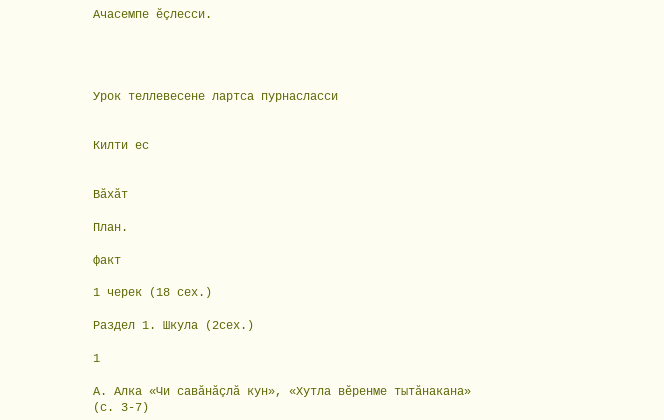Ачасемпе ĕçлесси.




Урок теллевесене лартса пурнасласси


Килти ес


Вăхăт

План.

факт

1 черек (18 сех.)

Раздел 1. Шкула (2сех.)

1

А. Алка «Чи савăнăçлă кун», «Хутла вĕренме тытăнакана» (с. 3-7)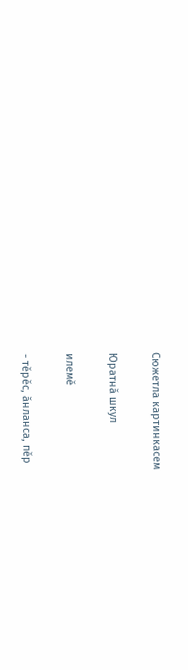Сюжетла картинкасем

Юратнă шкул

илемě

- тěрěс, ăнланса, пěр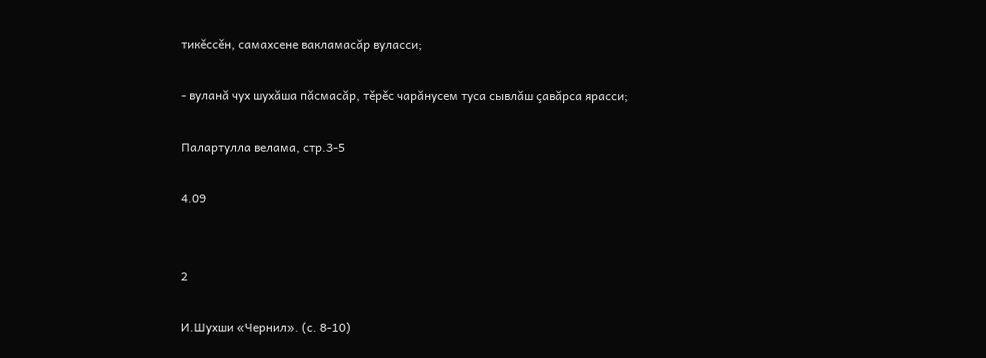тикěссěн, самахсене вакламасăр вуласси;

- вуланă чух шухăша пăсмасăр, тěрěс чарăнусем туса сывлăш çавăрса ярасси;

Палартулла велама, стр.3-5

4.09


2

И.Шухши «Чернил». (с. 8-10)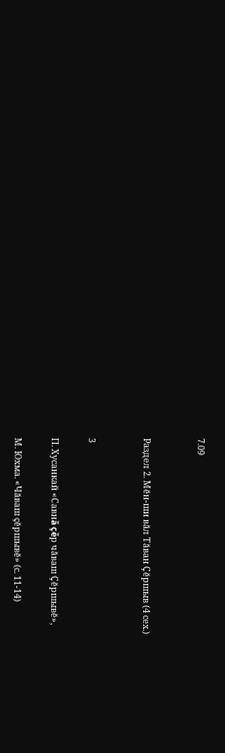7.09


Раздел 2. Мĕн-ши вăл Тăван Çĕршыв (4 сех.)


3

П. Хусанкай «Савнă çĕр чăваш Çĕршывĕ»,

М. Юхма. «Чăваш çĕршывĕ» (с. 11-14)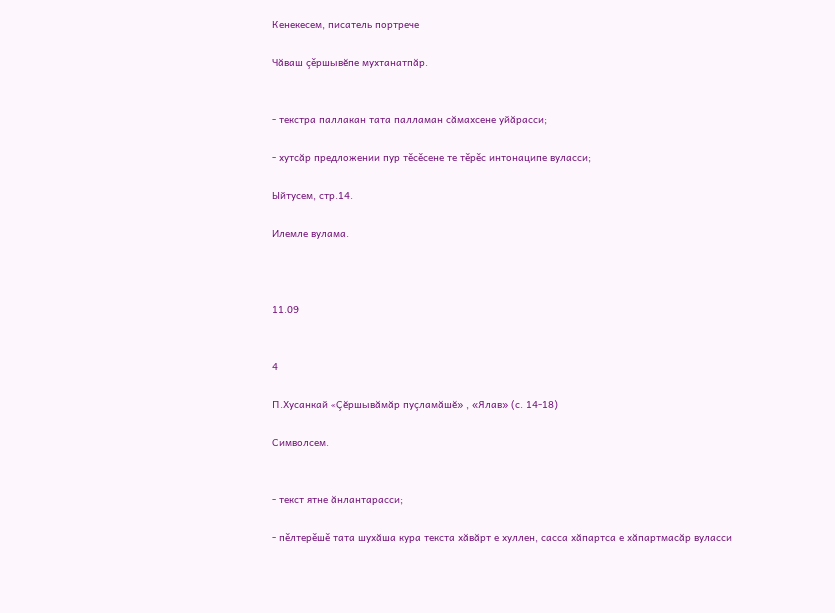Кенекесем, писатель портрече

Чăваш çěршывĕпе мухтанатпăр.


- текстра паллакан тата палламан сăмахсене уйăрасси;

- хутсăр предложении пур тěсěсене те тěрěс интонаципе вуласси;

Ыйтусем, стр.14.

Илемле вулама.



11.09


4

П.Хусанкай «Çĕршывăмăр пуçламăшĕ» , «Ялав» (с. 14-18)

Символсем.


- текст ятне ăнлантарасси;

- пěлтерěшě тата шухăша кура текста хăвăрт е хуллен, сасса хăпартса е хăпартмасăр вуласси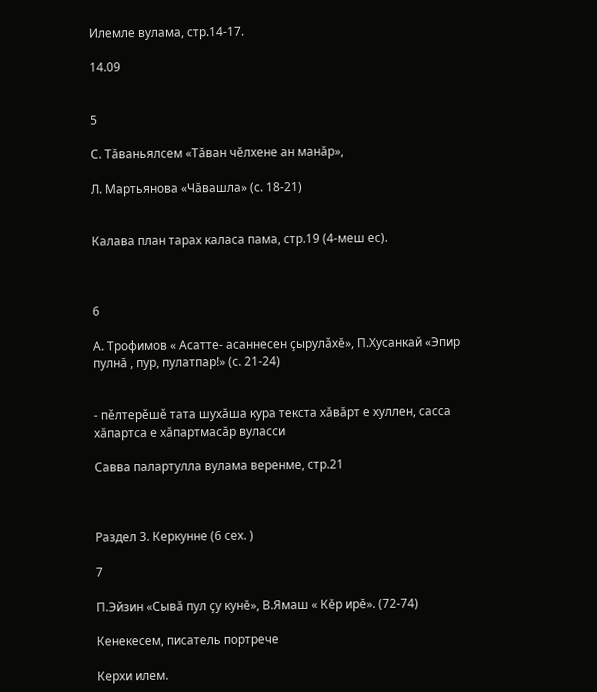Илемле вулама, стр.14-17.

14.09


5

С. Тăваньялсем «Тăван чĕлхене ан манăр»,

Л. Мартьянова «Чăвашла» (с. 18-21)


Калава план тарах каласа пама, стр.19 (4-меш ес).



6

А. Трофимов « Асатте- асаннесен çырулǎхĕ», П.Хусанкай «Эпир пулнă , пур, пулатпар!» (с. 21-24)


- пěлтерěшě тата шухăша кура текста хăвăрт е хуллен, сасса хăпартса е хăпартмасăр вуласси

Савва палартулла вулама веренме, стр.21



Раздел 3. Керкунне (6 сех. )

7

П.Эйзин «Сывă пул çу кунĕ», В.Ямаш « Кĕр ирĕ». (72-74)

Кенекесем, писатель портрече

Керхи илем.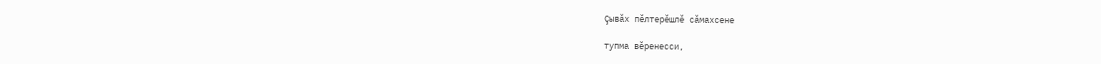Çывǎх пĕлтерĕшлĕ сǎмахсене

тупма вĕренесси,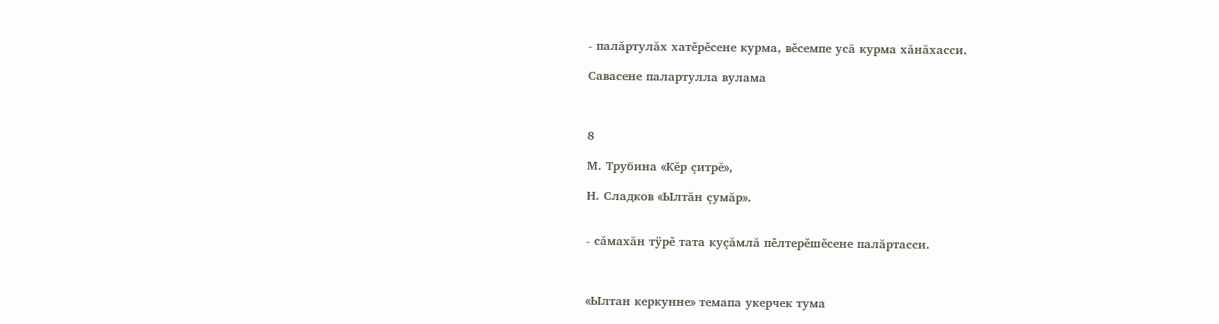- палăртулăх хатěрěсене курма, вěсемпе усă курма хăнăхасси.

Савасене палартулла вулама



8

М. Трубина «Кĕр çитрĕ»,

Н. Сладков «Ылтăн çумăр».


- сăмахăн тÿрě тата куçăмлă пěлтерěшěсене палăртасси.



«Ылтан керкунне» темапа укерчек тума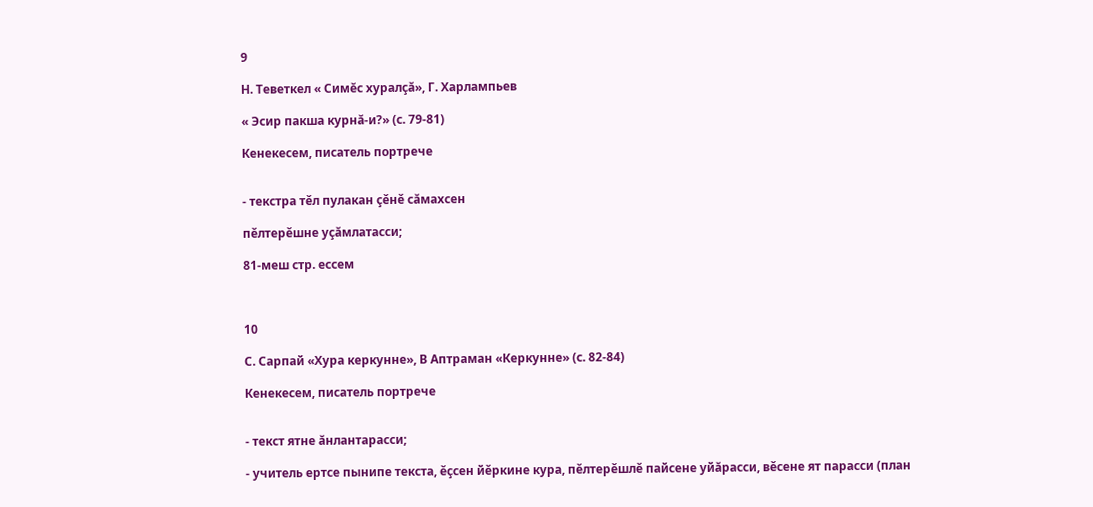9

Н. Теветкел « Симĕс хуралçă», Г. Харлампьев

« Эсир пакша курнă-и?» (с. 79-81)

Кенекесем, писатель портрече


- текстра тěл пулакан çěнě сăмахсен

пěлтерěшне уçăмлатасси;

81-меш стр. ессем



10

С. Сарпай «Хура керкунне», В Аптраман «Керкунне» (с. 82-84)

Кенекесем, писатель портрече


- текст ятне ăнлантарасси;

- учитель ертсе пынипе текста, ěçсен йěркине кура, пěлтерěшлě пайсене уйăрасси, вěсене ят парасси (план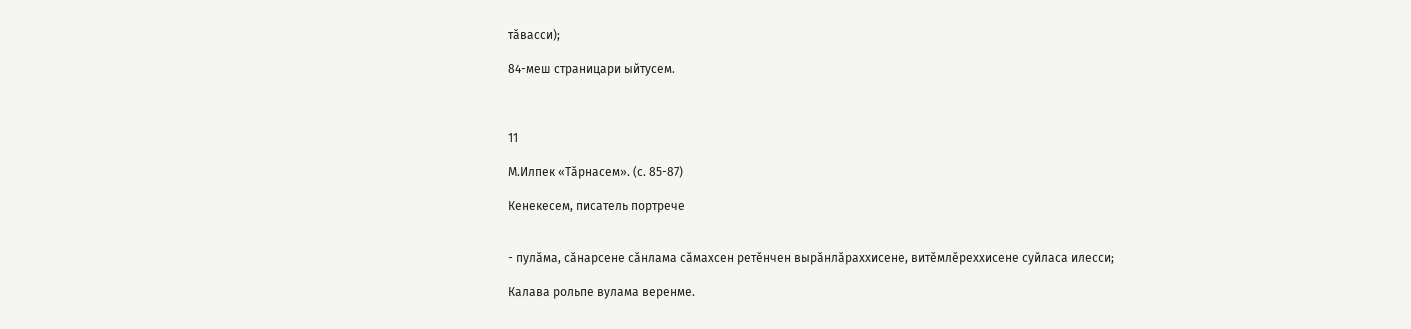тăвасси);

84-меш страницари ыйтусем.



11

М.Илпек «Тăрнасем». (с. 85-87)

Кенекесем, писатель портрече


- пулăма, сăнарсене сăнлама сăмахсен ретěнчен вырăнлăраххисене, витěмлěреххисене суйласа илесси;

Калава рольпе вулама веренме.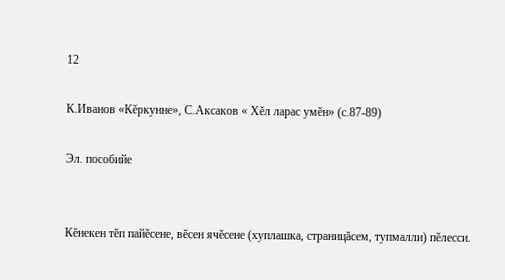12

К.Иванов «Кĕркунне», С.Аксаков « Хĕл ларас умĕн» (с.87-89)

Эл. пособийе


Кĕнекен тĕп пайĕсене, вĕсен ячĕсене (хуплашка, страницăсем, тупмалли) пĕлесси.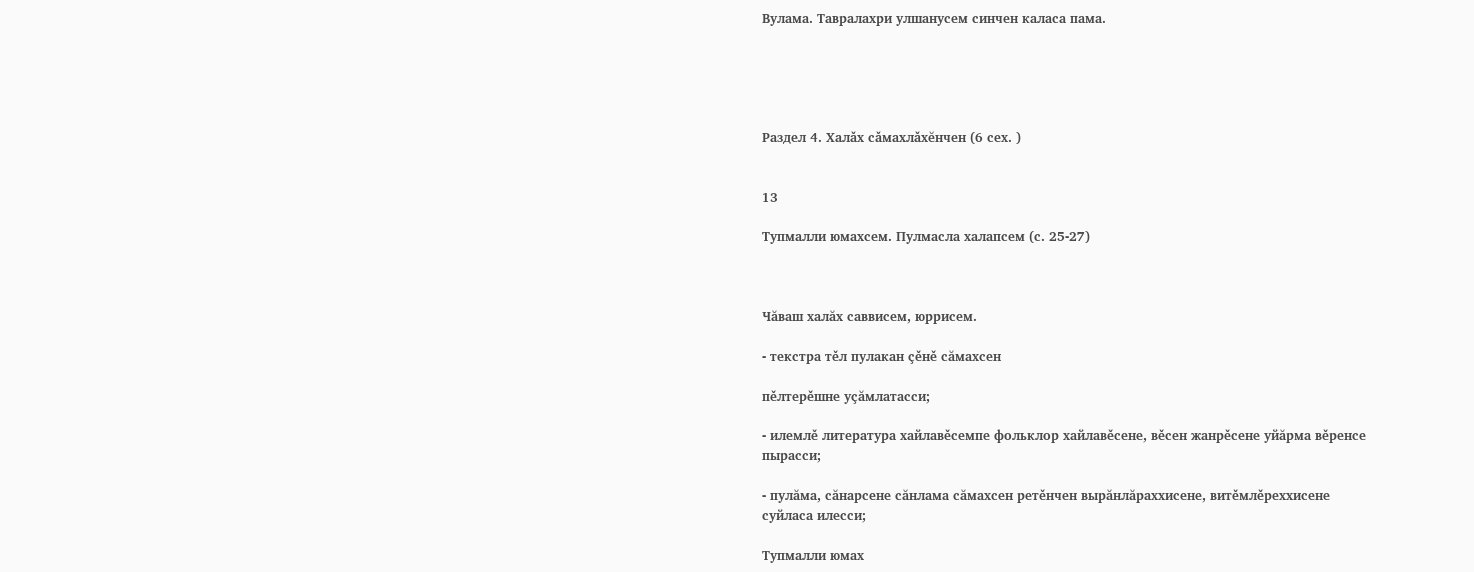Вулама. Тавралахри улшанусем синчен каласа пама.





Раздел 4. Халǎх сǎмахлǎхĕнчен (6 сех. )


13

Тупмалли юмахсем. Пулмасла халапсем (с. 25-27)



Чăваш халăх саввисем, юррисем.

- текстра тěл пулакан çěнě сăмахсен

пěлтерěшне уçăмлатасси;

- илемлě литература хайлавěсемпе фольклор хайлавěсене, вěсен жанрěсене уйăрма вěренсе пырасси;

- пулăма, сăнарсене сăнлама сăмахсен ретěнчен вырăнлăраххисене, витěмлěреххисене суйласа илесси;

Тупмалли юмах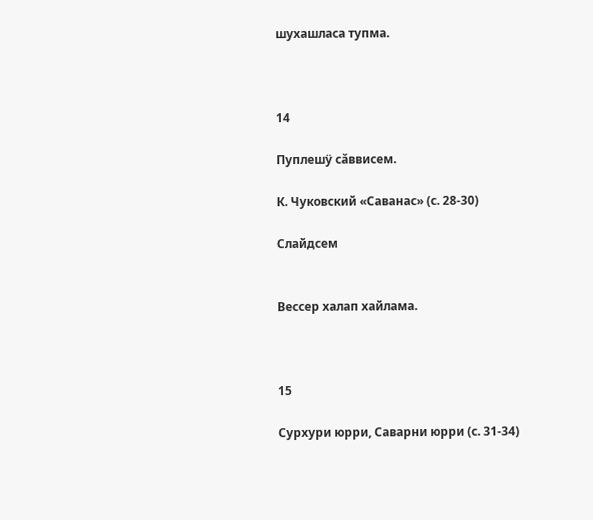шухашласа тупма.



14

Пуплешÿ сǎввисем.

К. Чуковский «Саванас» (с. 28-30)

Слайдсем


Вессер халап хайлама.



15

Сурхури юрри, Саварни юрри (с. 31-34)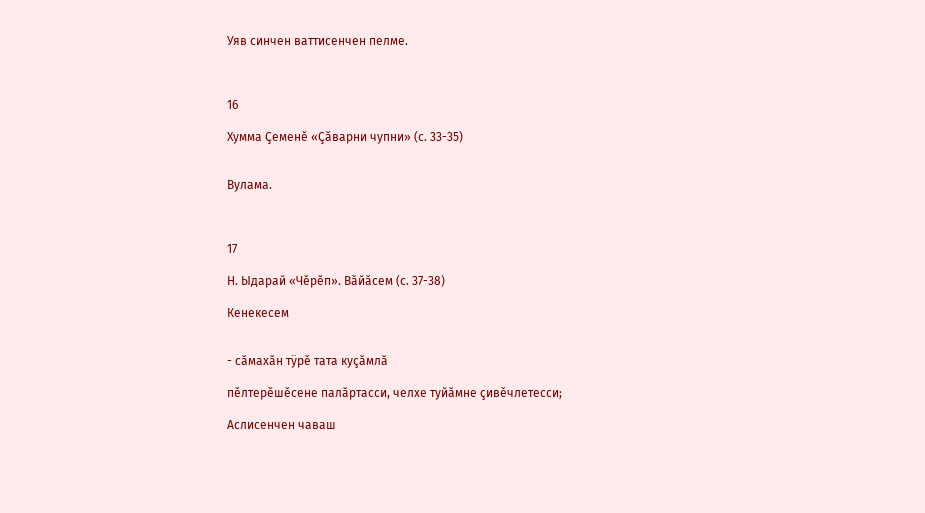Уяв синчен ваттисенчен пелме.



16

Хумма Çеменĕ «Çăварни чупни» (с. 33-35)


Вулама.



17

Н. Ыдарай «Чĕрĕп». Вǎйǎсем (с. 37-38)

Кенекесем


- сăмахăн тÿрě тата куçăмлă

пěлтерěшěсене палăртасси, челхе туйăмне çивěчлетесси;

Аслисенчен чаваш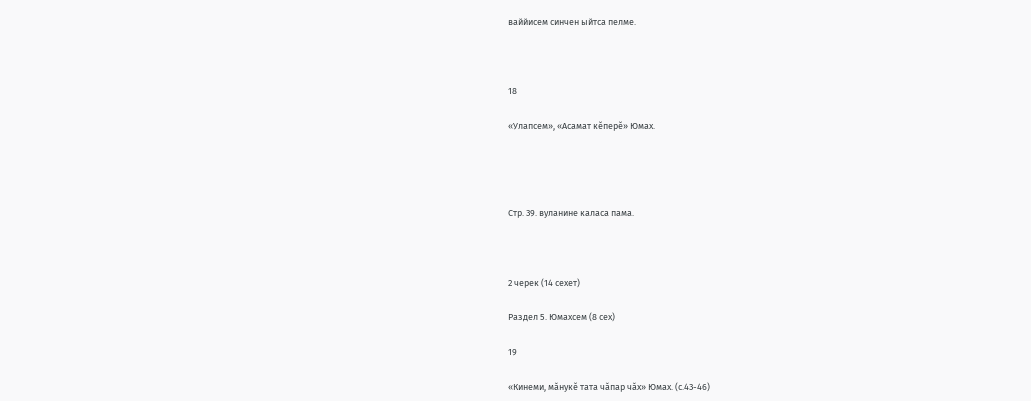ваййисем синчен ыйтса пелме.



18

«Улапсем», «Асамат кĕперĕ» Юмах.




Стр. 39. вуланине каласа пама.



2 черек (14 сехет)

Раздел 5. Юмахсем (8 сех)

19

«Кинеми, мǎнукĕ тата чǎпар чǎх» Юмах. (с.43-46)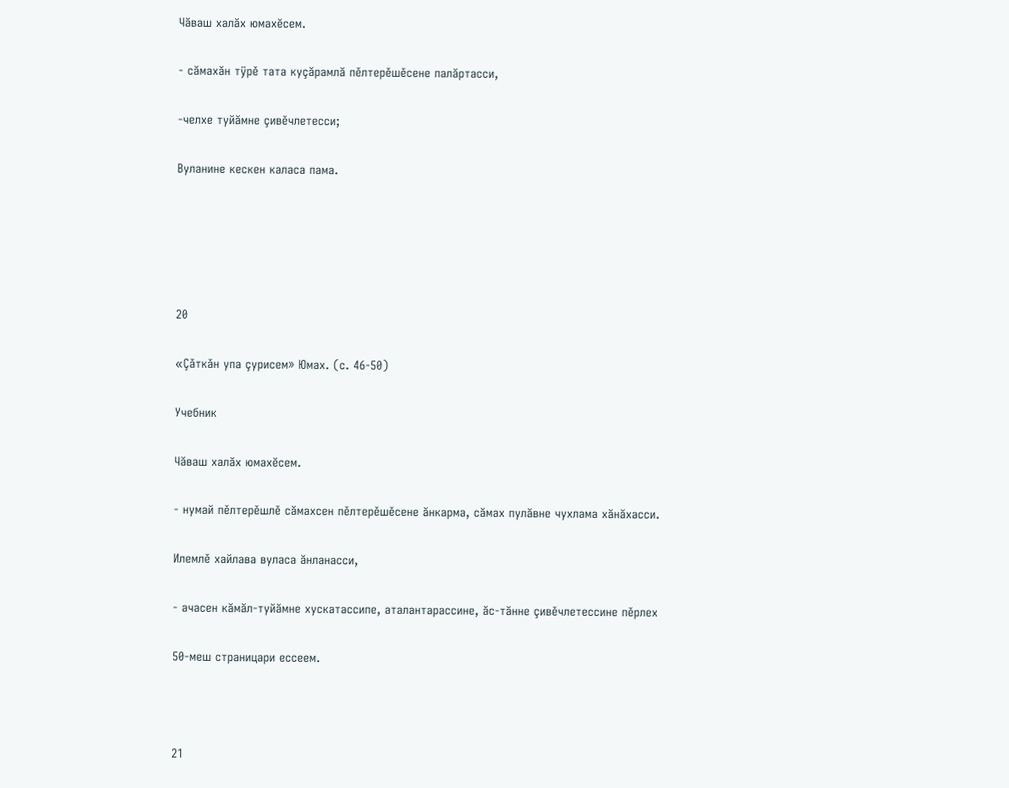Чăваш халăх юмахĕсем.

- сăмахăн тÿрě тата куçăрамлă пěлтерěшěсене палăртасси,

-челхе туйăмне çивěчлетесси;

Вуланине кескен каласа пама.





20

«Çǎткǎн упа çурисем» Юмах. (с. 46-50)

Учебник

Чăваш халăх юмахĕсем.

- нумай пěлтерěшлě сăмахсен пěлтерěшěсене ăнкарма, сăмах пулăвне чухлама хăнăхасси.

Илемлě хайлава вуласа ăнланасси,

- ачасен кăмăл-туйăмне хускатассипе, аталантарассине, ăс-тăнне çивěчлетессине пěрлех

50-меш страницари ессеем.



21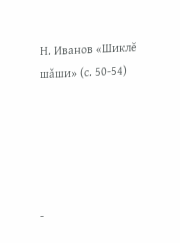Н. Иванов «Шиклĕ шǎши» (с. 50-54)





-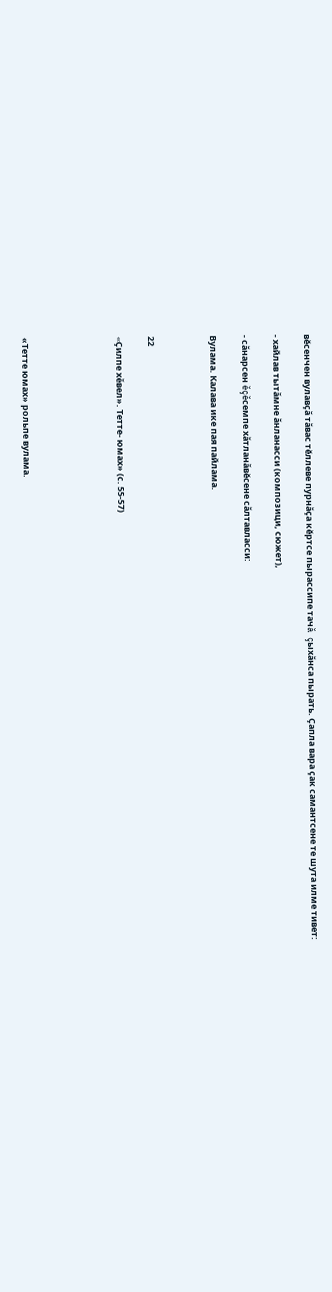вěсенчен вулавçă тăвас тěллеве пурнăçа кěртсе пырассипе тачă çыхăнса пырать. Çапла вара çак самантсене те шута илме тивет:

- хайлав тытăмне ăнланасси (композици, сюжет),

- сăнарсен ěçěсемпе хăтланăвěсене сăлтавласси:

Вулама. Калава ике пая пайлама.



22

«Çилпе хĕвел». Тетте- юмах» (с. 55-57)





«Тетте юмах» рольпе вулама.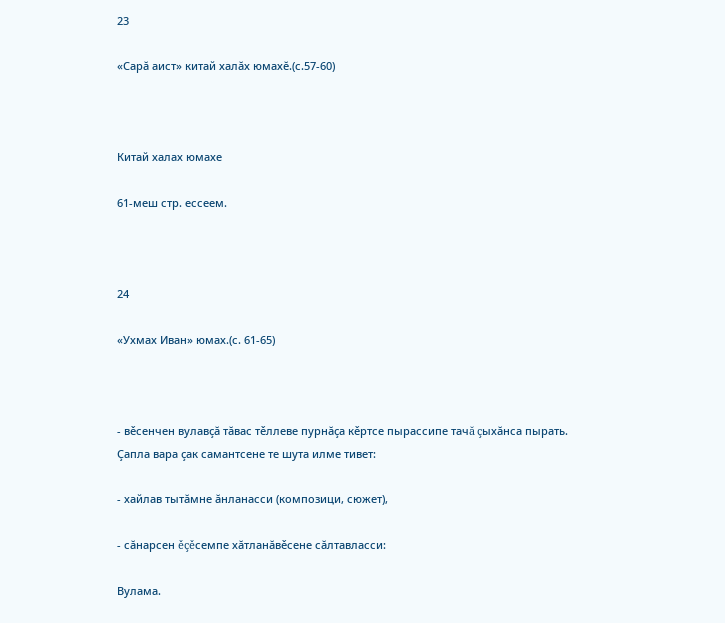23

«Сарă аист» китай халăх юмахĕ.(с.57-60)



Китай халах юмахе

61-меш стр. ессеем.



24

«Ухмах Иван» юмах.(с. 61-65)



- вěсенчен вулавçă тăвас тěллеве пурнăçа кěртсе пырассипе тачă çыхăнса пырать. Çапла вара çак самантсене те шута илме тивет:

- хайлав тытăмне ăнланасси (композици, сюжет),

- сăнарсен ěçěсемпе хăтланăвěсене сăлтавласси:

Вулама.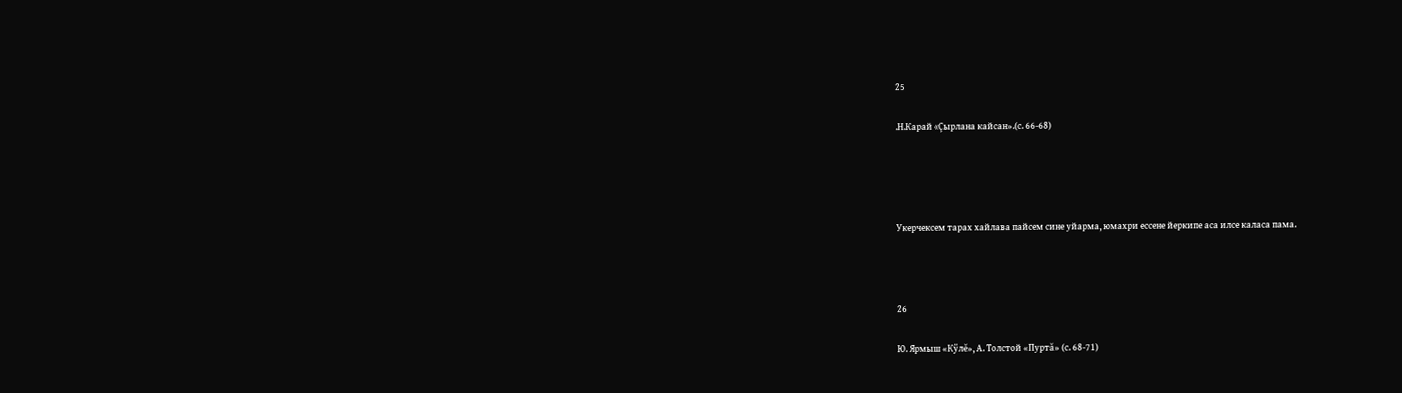25

.Н.Карай «Çырлана кайсан».(с. 66-68)




Укерчексем тарах хайлава пайсем сине уйарма, юмахри ессене йеркипе аса илсе каласа пама.



26

Ю. Ярмыш «Кÿлĕ», А. Толстой «Пуртă» (с. 68-71)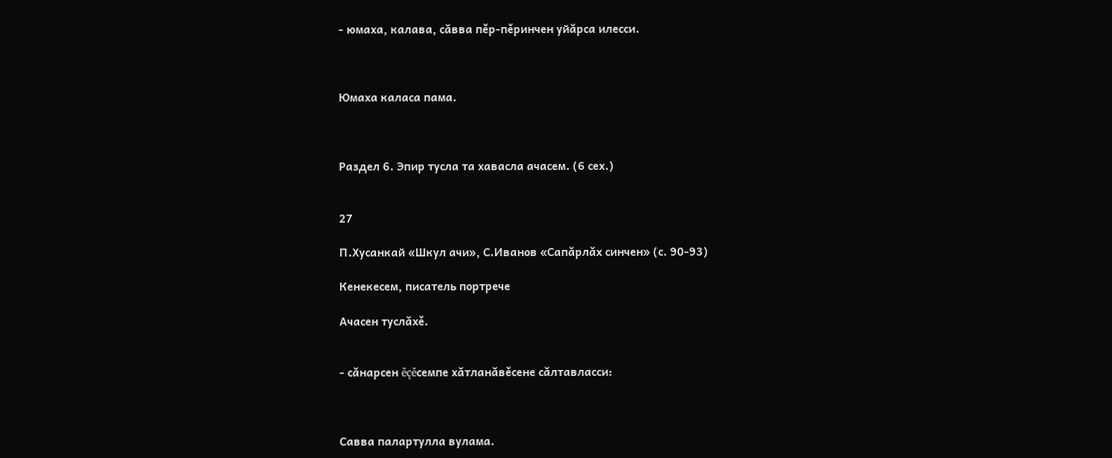- юмаха, калава, сăвва пěр-пěринчен уйăрса илесси.



Юмаха каласа пама.



Раздел 6. Эпир тусла та хавасла ачасем. (6 сех.)


27

П.Хусанкай «Шкул ачи», С.Иванов «Сапăрлăх синчен» (с. 90-93)

Кенекесем, писатель портрече

Ачасен туслăхě.


- сăнарсен ěçěсемпе хăтланăвěсене сăлтавласси:



Савва палартулла вулама.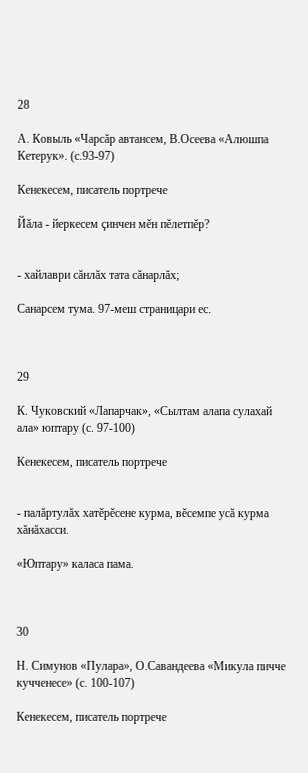28

А. Ковыль «Чарсăр автансем, В.Осеева «Алюшпа Кетерук». (с.93-97)

Кенекесем, писатель портрече

Йǎла - йеркесем çинчен мěн пěлетпěр?


- хайлаври сăнлăх тата сăнарлăх;

Санарсем тума. 97-меш страницари ес.



29

К. Чуковский «Лапарчак», «Сылтам алапа сулахай ала» юптару (с. 97-100)

Кенекесем, писатель портрече


- палăртулăх хатěрěсене курма, вěсемпе усă курма хăнăхасси.

«Юптару» каласа пама.



30

Н. Симунов «Пулара», О.Савандеева «Микула пичче кучченесе» (с. 100-107)

Кенекесем, писатель портрече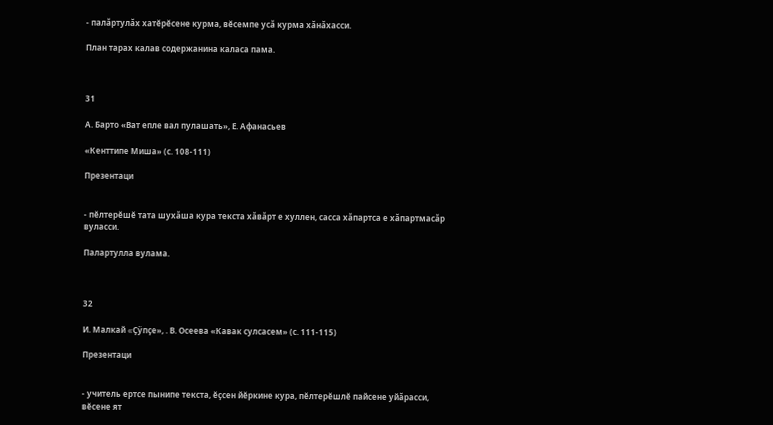- палăртулăх хатěрěсене курма, вěсемпе усă курма хăнăхасси.

План тарах калав содержанина каласа пама.



31

А. Барто «Ват епле вал пулашать», Е. Афанасьев

«Кенттипе Миша» (с. 108-111)

Презентаци


- пěлтерěшě тата шухăша кура текста хăвăрт е хуллен, сасса хăпартса е хăпартмасăр вуласси.

Палартулла вулама.



32

И. Малкай «Çÿпçе», . В. Осеева «Кавак сулсасем» (с. 111-115)

Презентаци


- учитель ертсе пынипе текста, ěçсен йěркине кура, пěлтерěшлě пайсене уйăрасси, вěсене ят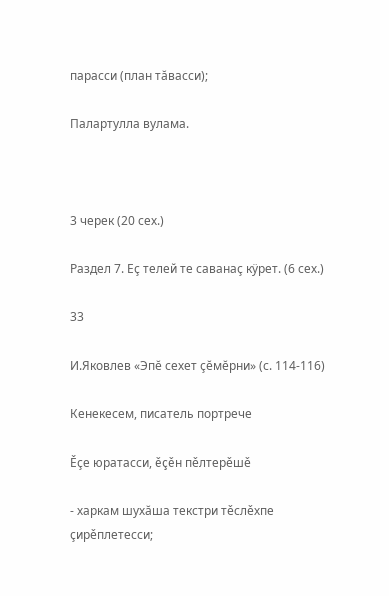парасси (план тăвасси);

Палартулла вулама.



3 черек (20 сех.)

Раздел 7. Еç телей те саванаç кÿрет. (6 сех.)

33

И.Яковлев «Эпĕ сехет çĕмĕрни» (с. 114-116)

Кенекесем, писатель портрече

Ěçе юратасси, ěçěн пěлтерěшě

- харкам шухăша текстри тěслěхпе çирěплетесси;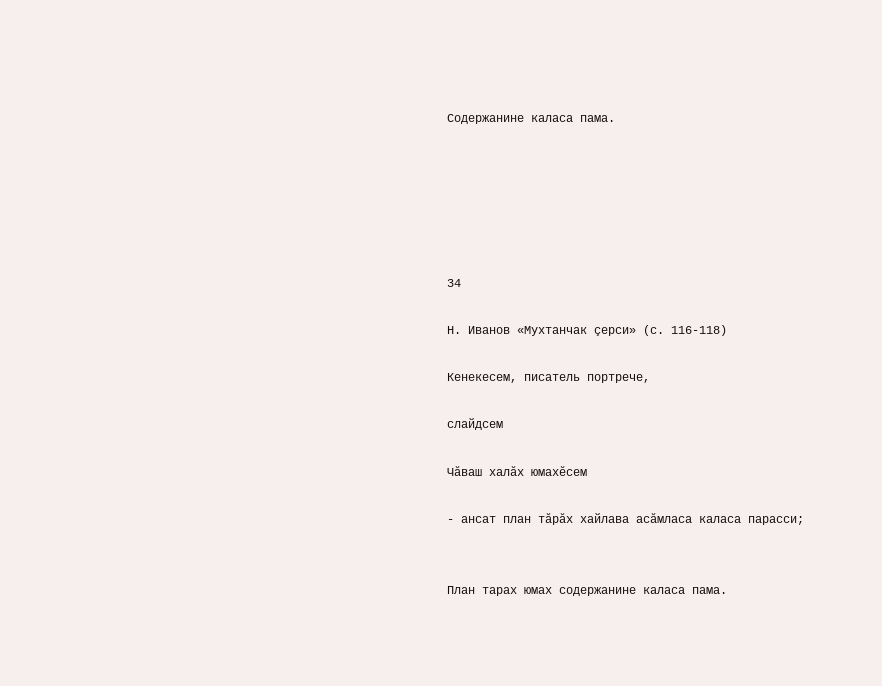Содержанине каласа пама.






34

Н. Иванов «Мухтанчак çерси» (с. 116-118)

Кенекесем, писатель портрече,

слайдсем

Чăваш халăх юмахĕсем

- ансат план тăрăх хайлава асăмласа каласа парасси;


План тарах юмах содержанине каласа пама.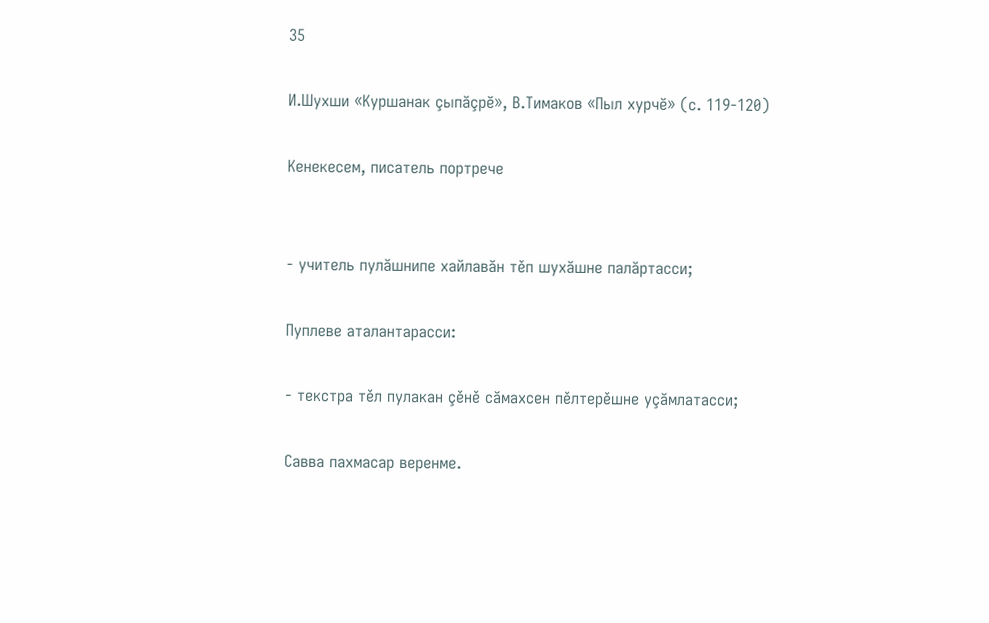35

И.Шухши «Куршанак çыпăçрĕ», В.Тимаков «Пыл хурчĕ» (с. 119-120)

Кенекесем, писатель портрече


- учитель пулăшнипе хайлавăн тěп шухăшне палăртасси;

Пуплеве аталантарасси:

- текстра тěл пулакан çěнě сăмахсен пěлтерěшне уçăмлатасси;

Савва пахмасар веренме.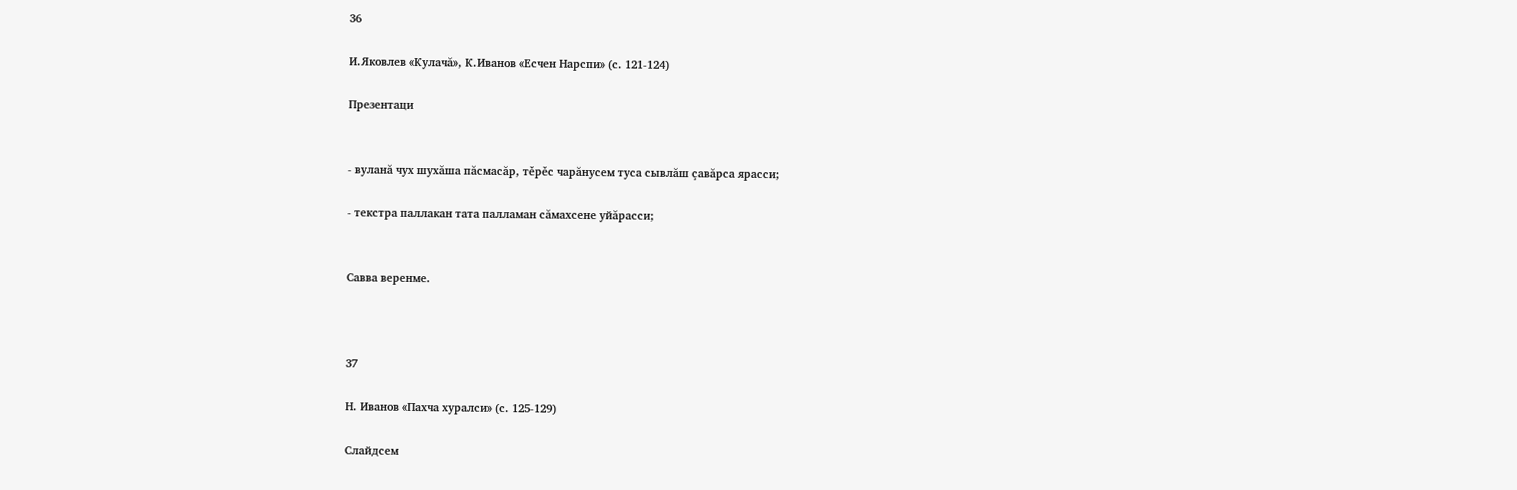36

И.Яковлев «Кулачă», К.Иванов «Есчен Нарспи» (с. 121-124)

Презентаци


- вуланă чух шухăша пăсмасăр, тěрěс чарăнусем туса сывлăш çавăрса ярасси;

- текстра паллакан тата палламан сăмахсене уйăрасси;


Савва веренме.



37

Н. Иванов «Пахча хуралси» (с. 125-129)

Слайдсем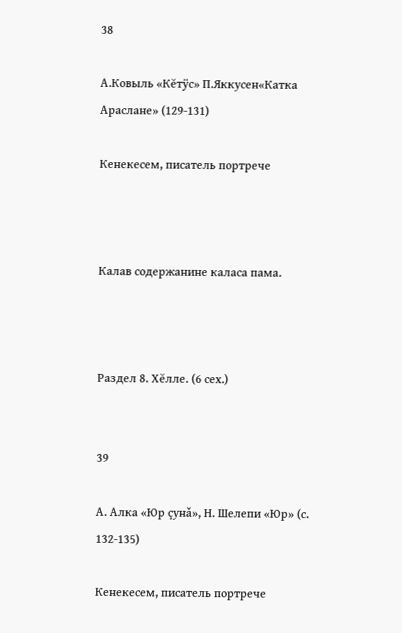38

А.Ковыль «Кĕтÿс» П.Яккусен«Катка Араслане» (129-131)

Кенекесем, писатель портрече



Калав содержанине каласа пама.



Раздел 8. Хĕлле. (6 сех.)


39

А. Алка «Юр çунǎ», Н. Шелепи «Юр» (с. 132-135)

Кенекесем, писатель портрече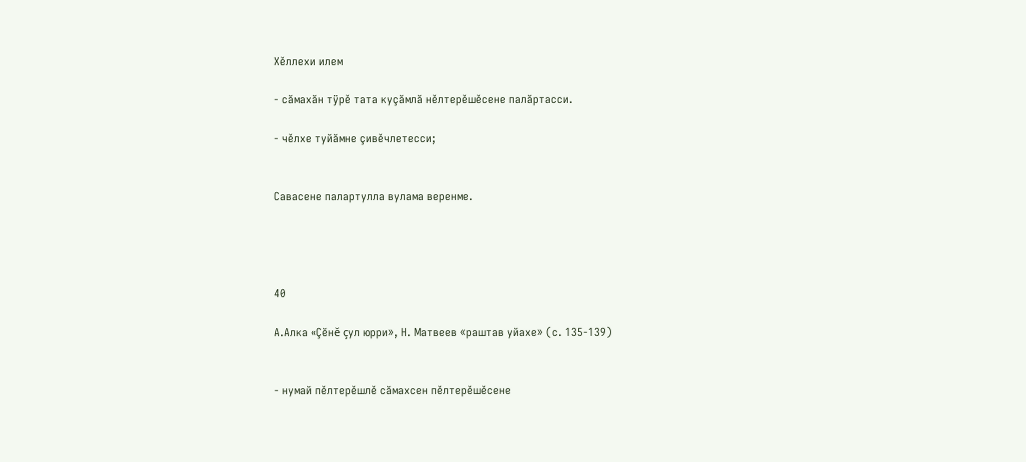Хěллехи илем

- сăмахăн тÿрě тата куçăмлă нěлтерěшěсене палăртасси.

- чěлхе туйăмне çивěчлетесси;


Савасене палартулла вулама веренме.




40

А.Алка «Çĕнĕ çул юрри», Н. Матвеев «раштав уйахе» (с. 135-139)


- нумай пěлтерěшлě сăмахсен пěлтерěшěсене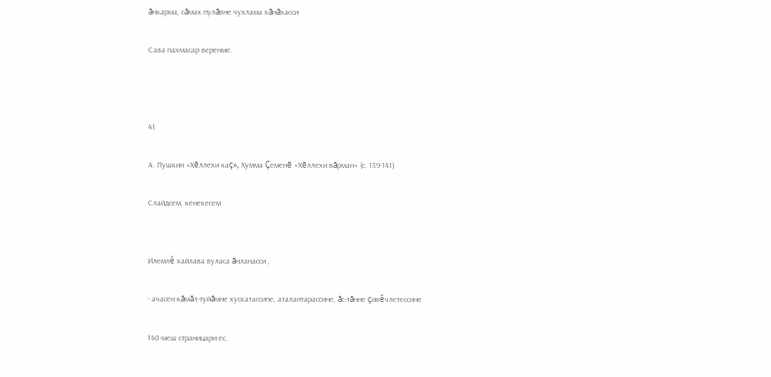ăнкарма, сăмах пулăвне чухлама хăнăхасси

Сава пахмасар веренме.



41

А. Пушкин «Хĕллехи каç», Хумма Çеменĕ «Хĕллехи вăрман» (с. 139-141)

Слайдсем, кенекесем


Илемлě хайлава вуласа ăнланасси ,

- ачасен кăмăл-туйăмне хускатассипе, аталантарассине, ăс-тăнне çивěчлетессине

140-меш страницари ес.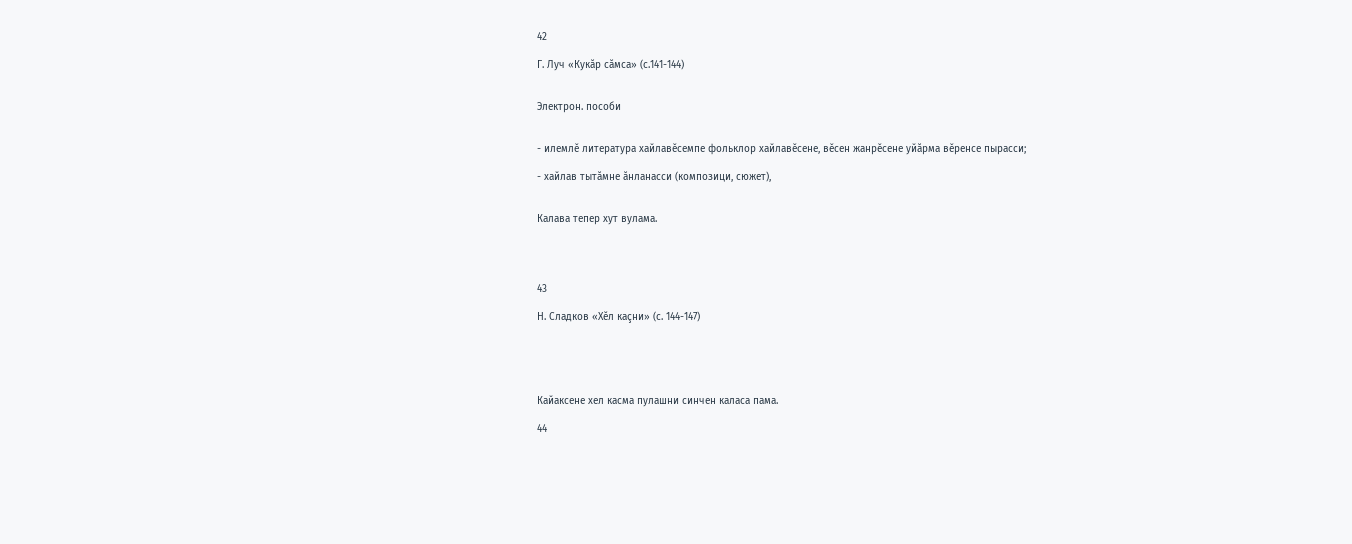42

Г. Луч «Кукăр сăмса» (с.141-144)


Электрон. пособи


- илемлě литература хайлавěсемпе фольклор хайлавěсене, вěсен жанрěсене уйăрма вěренсе пырасси;

- хайлав тытăмне ăнланасси (композици, сюжет),


Калава тепер хут вулама.




43

Н. Сладков «Хĕл каçни» (с. 144-147)





Кайаксене хел касма пулашни синчен каласа пама.

44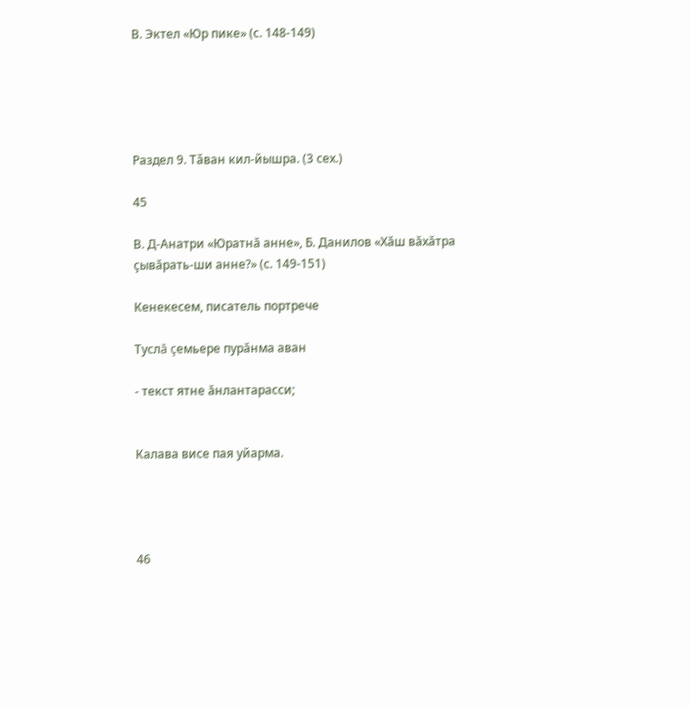В. Эктел «Юр пике» (с. 148-149)





Раздел 9. Тǎван кил-йышра. (3 сех.)

45

В. Д-Анатри «Юратнă анне», Б. Данилов «Хăш вăхăтра çывăрать-ши анне?» (с. 149-151)

Кенекесем, писатель портрече

Туслă çемьере пурăнма аван

- текст ятне ăнлантарасси;


Калава висе пая уйарма.




46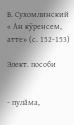В. Сухомлинский « Ан кÿренсем, атте» (с. 152-153)

Элект. пособи


- пулăма,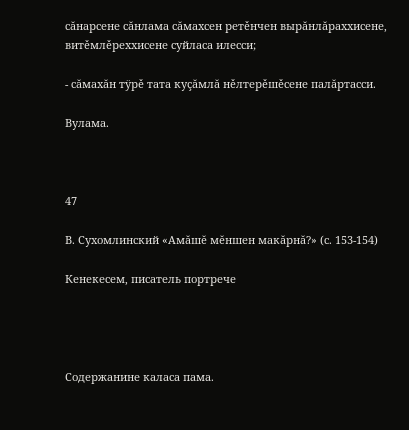сăнарсене сăнлама сăмахсен ретěнчен вырăнлăраххисене, витěмлěреххисене суйласа илесси;

- сăмахăн тÿрě тата куçăмлă нěлтерěшěсене палăртасси.

Вулама.



47

В. Сухомлинский «Амăшĕ мĕншен макăрнă?» (с. 153-154)

Кенекесем, писатель портрече




Содержанине каласа пама.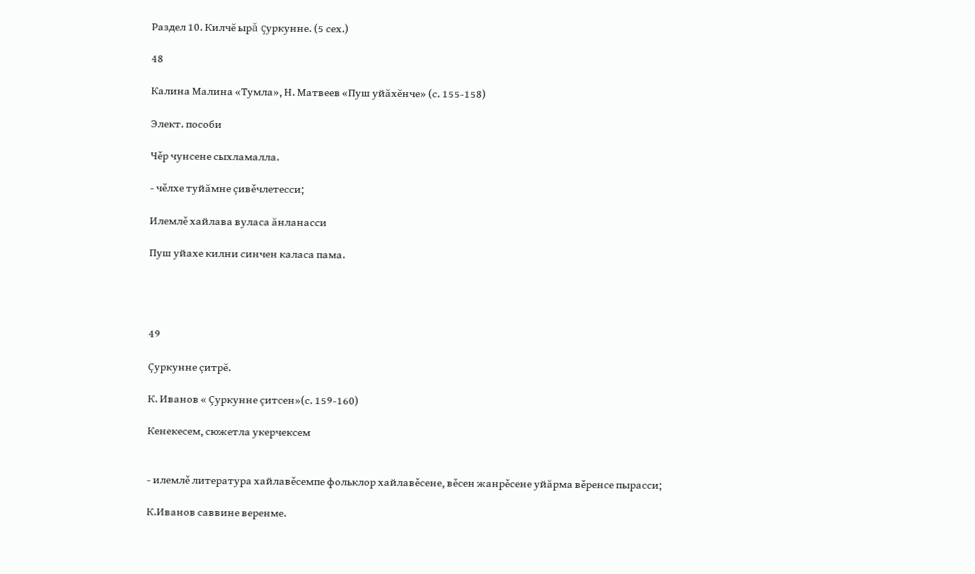Раздел 10. Килчĕ ырă çуркунне. (5 сех.)

48

Калина Малина «Тумла», Н. Матвеев «Пуш уйăхĕнче» (с. 155-158)

Элект. пособи

Чěр чунсене сыхламалла.

- чěлхе туйăмне çивěчлетесси;

Илемлě хайлава вуласа ăнланасси

Пуш уйахе килни синчен каласа пама.




49

Çуркунне çитрĕ.

К. Иванов « Çуркунне çитсен»(с. 159-160)

Кенекесем, сюжетла укерчексем


- илемлě литература хайлавěсемпе фольклор хайлавěсене, вěсен жанрěсене уйăрма вěренсе пырасси;

К.Иванов саввине веренме.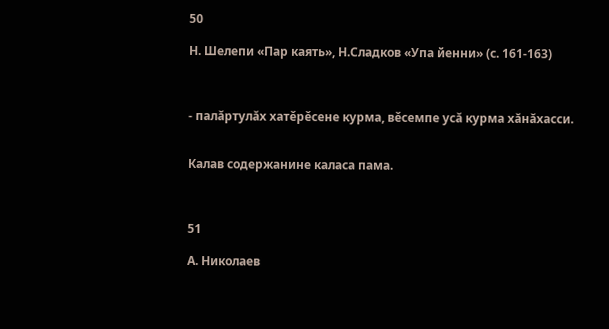50

Н. Шелепи «Пар каять», Н.Сладков «Упа йенни» (с. 161-163)



- палăртулăх хатěрěсене курма, вěсемпе усă курма хăнăхасси.


Калав содержанине каласа пама.



51

А. Николаев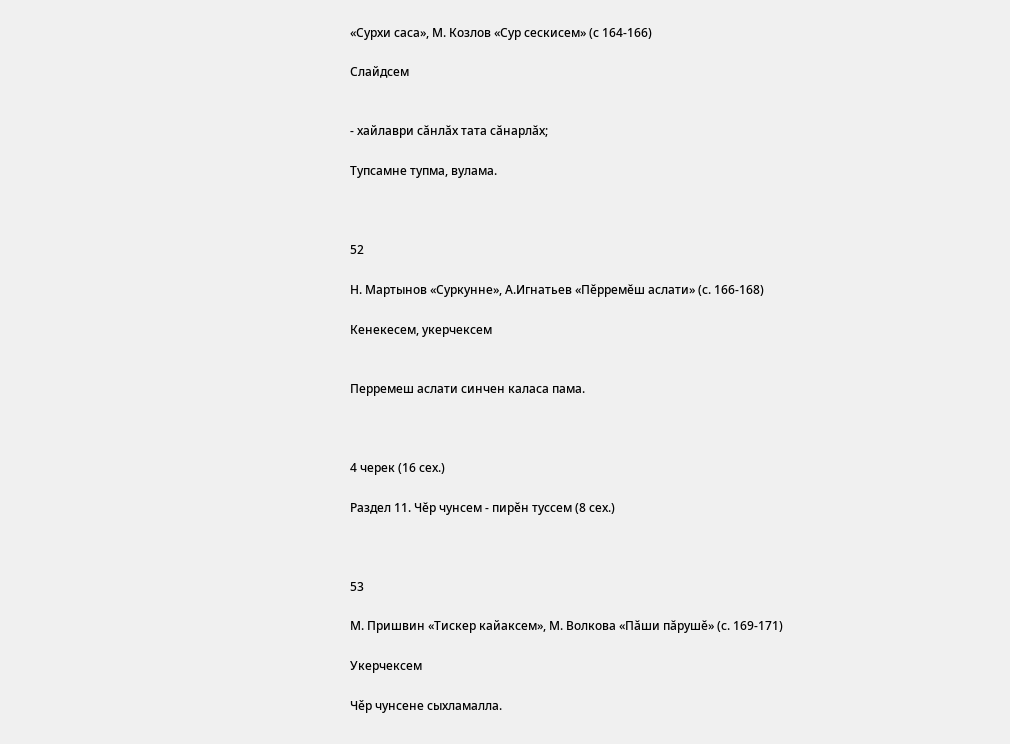«Сурхи саса», М. Козлов «Сур сескисем» (с 164-166)

Слайдсем


- хайлаври сăнлăх тата сăнарлăх;

Тупсамне тупма, вулама.



52

Н. Мартынов «Суркунне», А.Игнатьев «Пĕрремĕш аслати» (с. 166-168)

Кенекесем, укерчексем


Перремеш аслати синчен каласа пама.



4 черек (16 сех.)

Раздел 11. Чĕр чунсем - пирĕн туссем (8 сех.)



53

М. Пришвин «Тискер кайаксем», М. Волкова «Пăши пăрушĕ» (с. 169-171)

Укерчексем

Чěр чунсене сыхламалла.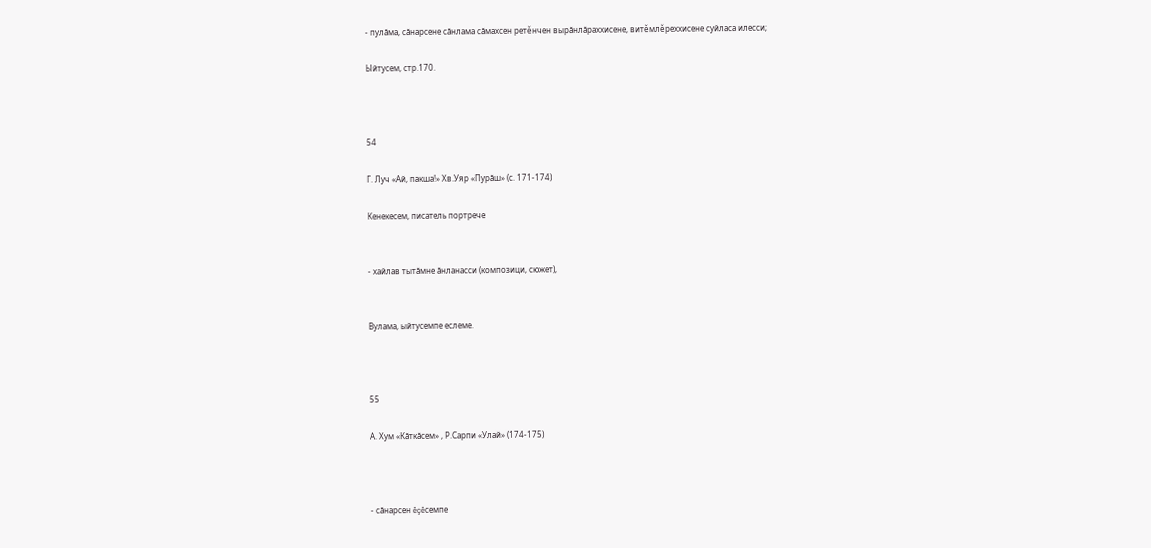- пулăма, сăнарсене сăнлама сăмахсен ретěнчен вырăнлăраххисене, витěмлěреххисене суйласа илесси;

Ыйтусем, стр.170.



54

Г. Луч «Ай, пакша!» Хв.Уяр «Пурăш» (с. 171-174)

Кенекесем, писатель портрече


- хайлав тытăмне ăнланасси (композици, сюжет),


Вулама, ыйтусемпе еслеме.



55

А. Хум «Кăткăсем» , Р.Сарпи «Улай» (174-175)



- сăнарсен ěçěсемпе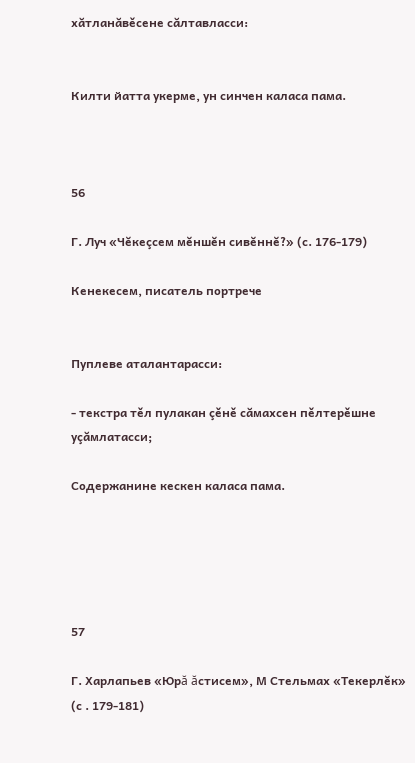хăтланăвěсене сăлтавласси:


Килти йатта укерме, ун синчен каласа пама.



56

Г. Луч «Чĕкеçсем мĕншĕн сивĕннĕ?» (с. 176-179)

Кенекесем, писатель портрече


Пуплеве аталантарасси:

- текстра тěл пулакан çěнě сăмахсен пěлтерěшне уçăмлатасси;

Содержанине кескен каласа пама.





57

Г. Харлапьев «Юрă ăстисем», М Стельмах «Текерлĕк» (с . 179-181)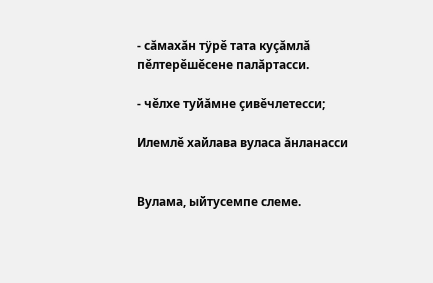- сăмахăн тÿрě тата куçăмлă пěлтерěшěсене палăртасси.

- чěлхе туйăмне çивěчлетесси;

Илемлě хайлава вуласа ăнланасси


Вулама, ыйтусемпе слеме.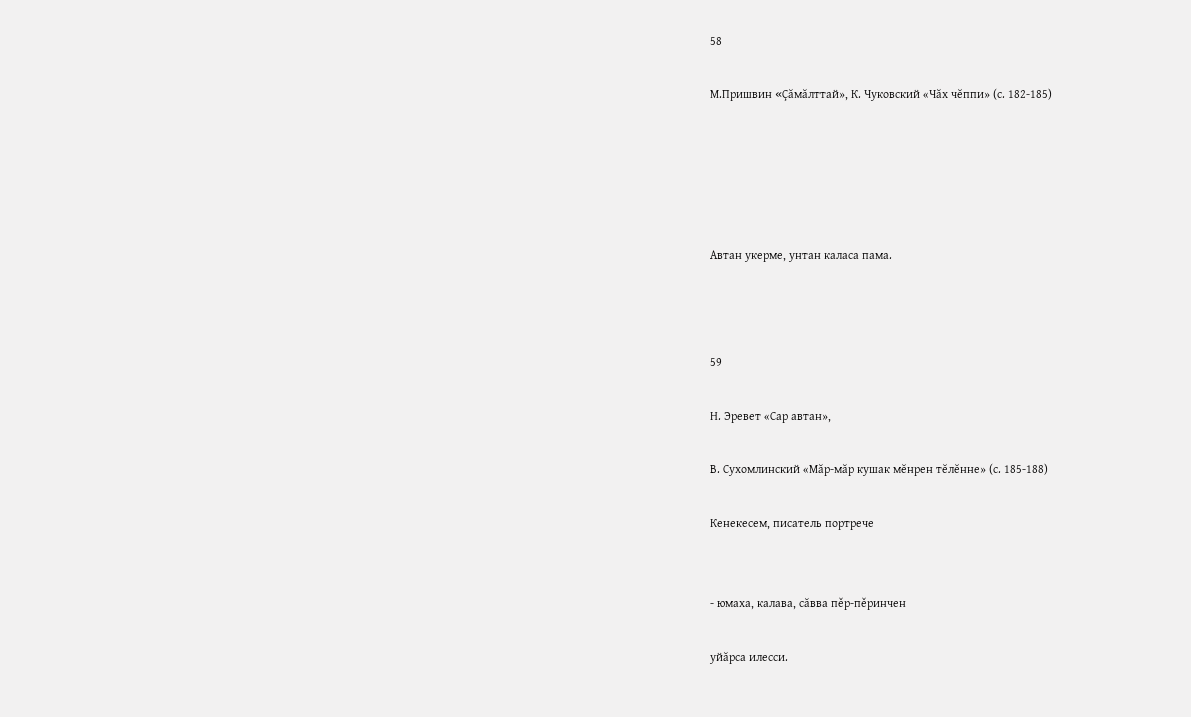58

М.Пришвин «Çăмăлттай», К. Чуковский «Чăх чĕппи» (с. 182-185)





Автан укерме, унтан каласа пама.



59

Н. Эревет «Сар автан»,

В. Сухомлинский «Мăр-мăр кушак мĕнрен тĕлĕнне» (с. 185-188)

Кенекесем, писатель портрече


- юмаха, калава, сăвва пěр-пěринчен

уйăрса илесси.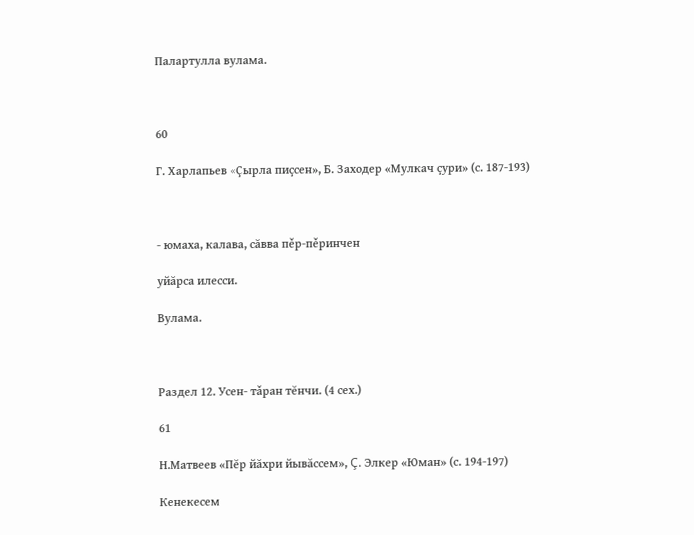Палартулла вулама.



60

Г. Харлапьев «Çырла пиçсен», Б. Заходер «Мулкач çури» (с. 187-193)



- юмаха, калава, сăвва пěр-пěринчен

уйăрса илесси.

Вулама.



Раздел 12. Усен- тǎран тĕнчи. (4 сех.)

61

Н.Матвеев «Пĕр йăхри йывăссем», Ç. Элкер «Юман» (с. 194-197)

Кенекесем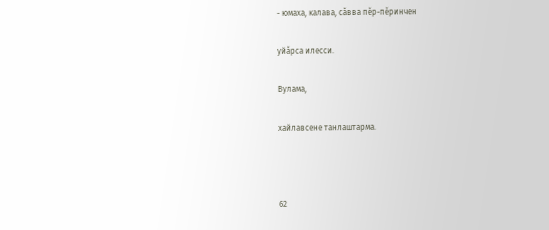- юмаха, калава, сăвва пěр-пěринчен

уйăрса илесси.

Вулама,

хайлавсене танлаштарма.



62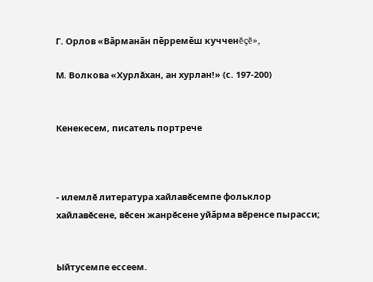Г. Орлов «Вăрманăн пĕрремĕш кучченĕçĕ»,

М. Волкова «Хурлǎхан, ан хурлан!» (с. 197-200)


Кенекесем, писатель портрече



- илемлě литература хайлавěсемпе фольклор хайлавěсене, вěсен жанрěсене уйăрма вěренсе пырасси;


Ыйтусемпе ессеем.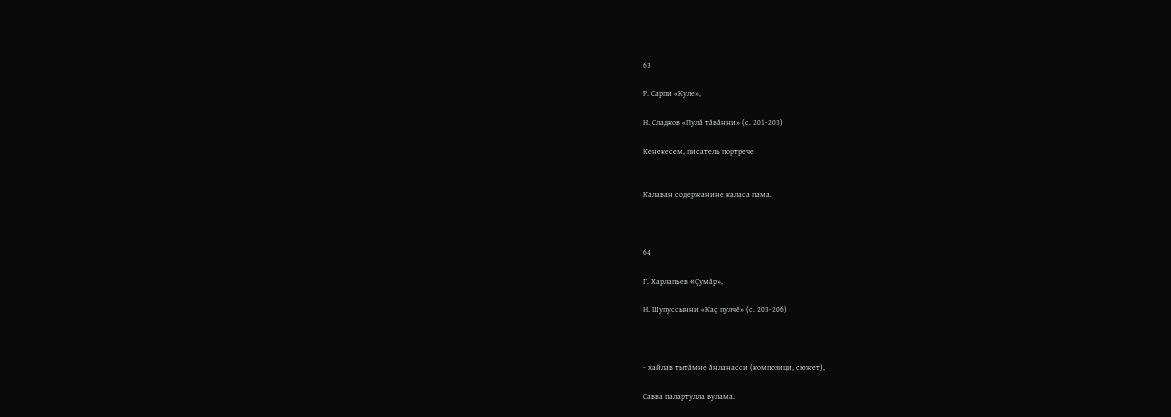63

Р. Сарпи «Куле»,

Н. Сладков «Пулă тăвăнни» (с. 201-203)

Кенекесем, писатель портрече


Калаван содержанине каласа пама.



64

Г. Харлапьев «Çумăр»,

Н. Шупуссынни «Каç пулчĕ» (с. 203-206)



- хайлав тытăмне ăнланасси (композици, сюжет),

Савва палартулла вулама.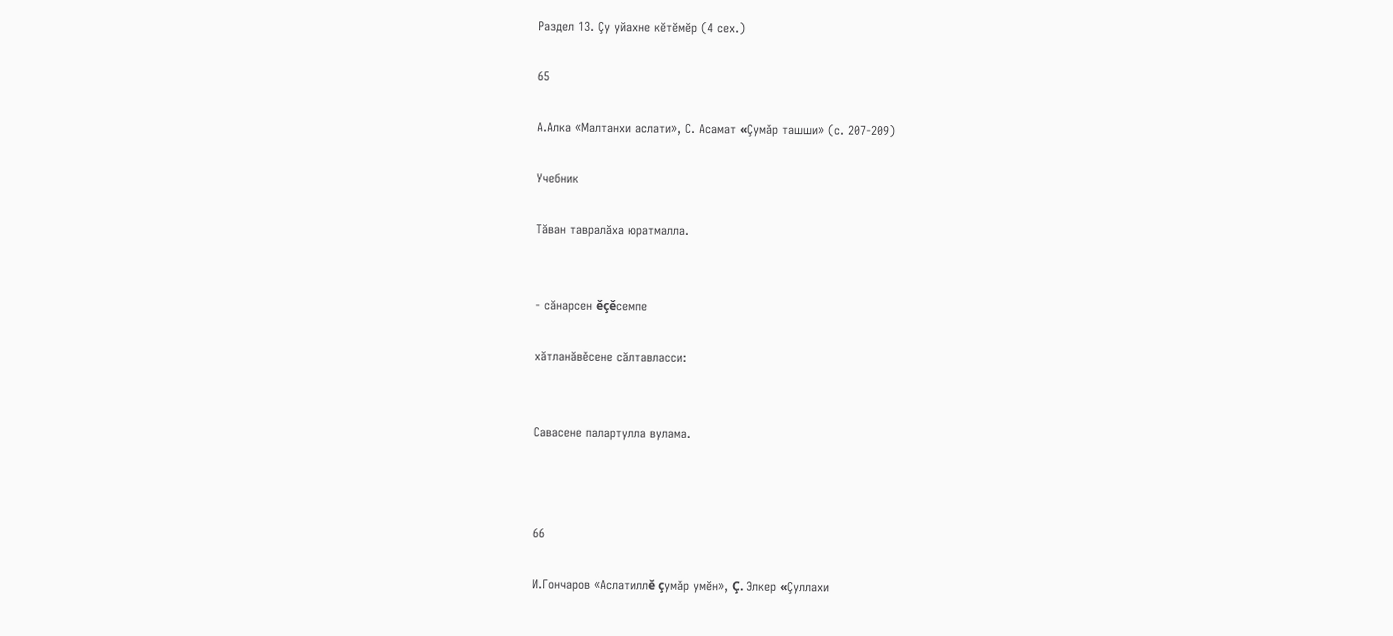Раздел 13. Çу уйахне кĕтĕмĕр (4 сех.)

65

А.Алка «Малтанхи аслати», С. Асамат «Çумǎр ташши» (с. 207-209)

Учебник

Тăван тавралăха юратмалла.


- сăнарсен ěçěсемпе

хăтланăвěсене сăлтавласси:


Савасене палартулла вулама.



66

И.Гончаров «Аслатиллĕ çумǎр умĕн», Ç. Элкер «Çуллахи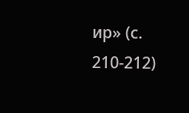ир» (с. 210-212)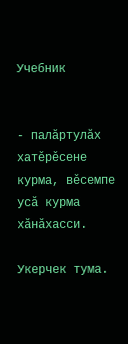Учебник


- палăртулăх хатěрěсене курма, вěсемпе усă курма хăнăхасси.

Укерчек тума.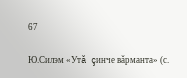67

Ю.Силэм «Утǎ çинче вǎрманта» (с.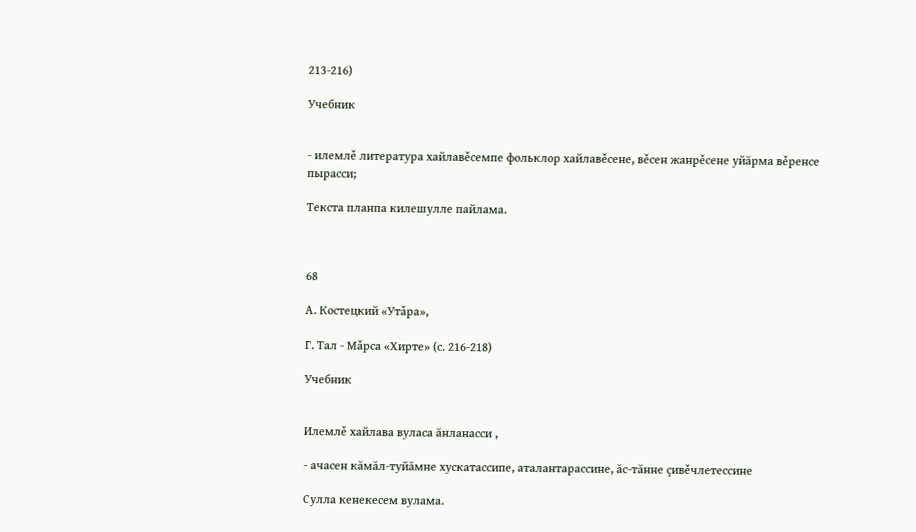213-216)

Учебник


- илемлě литература хайлавěсемпе фольклор хайлавěсене, вěсен жанрěсене уйăрма вěренсе пырасси;

Текста планпа килешулле пайлама.



68

А. Костецкий «Утǎра»,

Г. Тал - Мǎрса «Хирте» (с. 216-218)

Учебник


Илемлě хайлава вуласа ăнланасси ,

- ачасен кăмăл-туйăмне хускатассипе, аталантарассине, ăс-тăнне çивěчлетессине

Сулла кенекесем вулама.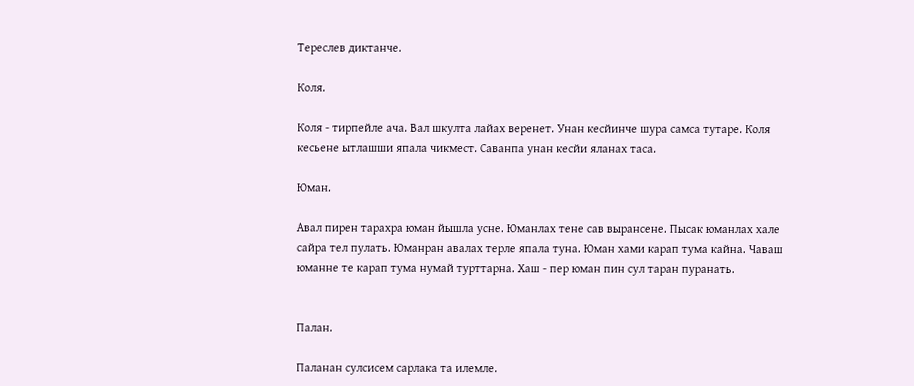Тереслев диктанче.

Коля.

Коля - тирпейле ача. Вал шкулта лайах веренет. Унан кесйинче шура самса тутаре. Коля кесьене ытлашши япала чикмест. Саванпа унан кесйи яланах таса.

Юман.

Авал пирен тарахра юман йышла усне. Юманлах тене сав вырансене. Пысак юманлах хале сайра тел пулать. Юманран авалах терле япала туна. Юман хами карап тума кайна. Чаваш юманне те карап тума нумай турттарна. Хаш - пер юман пин сул таран пуранать.


Палан.

Паланан сулсисем сарлака та илемле.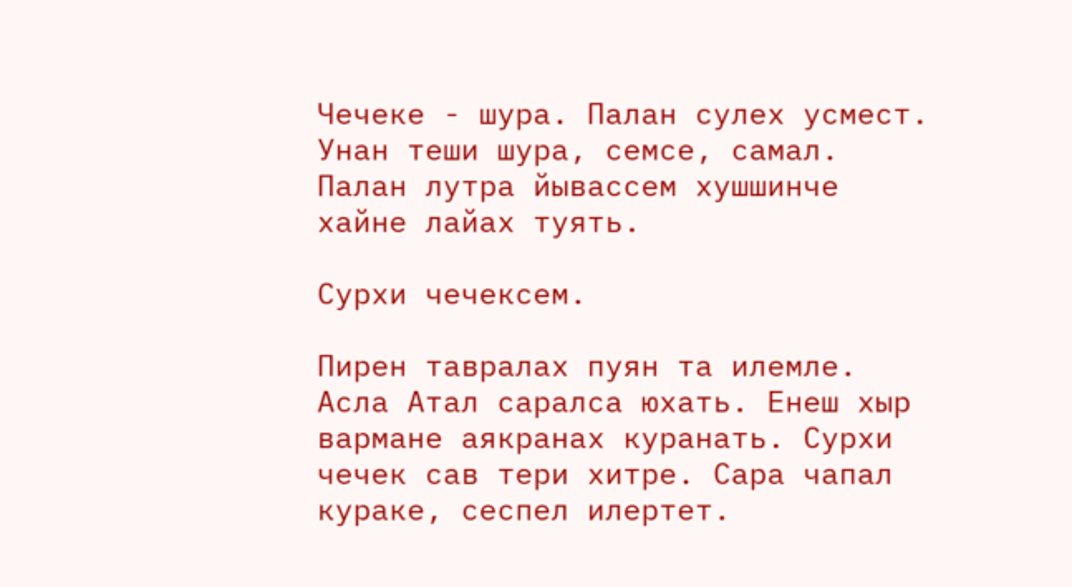Чечеке - шура. Палан сулех усмест. Унан теши шура, семсе, самал. Палан лутра йывассем хушшинче хайне лайах туять.

Сурхи чечексем.

Пирен тавралах пуян та илемле. Асла Атал саралса юхать. Енеш хыр вармане аякранах куранать. Сурхи чечек сав тери хитре. Сара чапал кураке, сеспел илертет.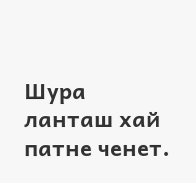Шура ланташ хай патне ченет.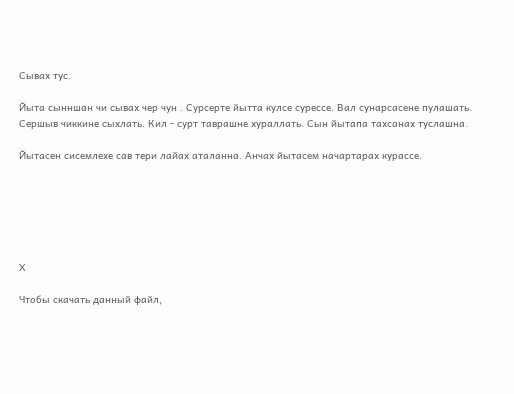Сывах тус.

Йыта сынншан чи сывах чер чун . Сурсерте йытта кулсе сурессе. Вал сунарсасене пулашать. Сершыв чиккине сыхлать. Кил - сурт таврашне хураллать. Сын йытапа тахсанах туслашна.

Йытасен сисемлехе сав тери лайах аталанна. Анчах йытасем начартарах курассе.






X

Чтобы скачать данный файл,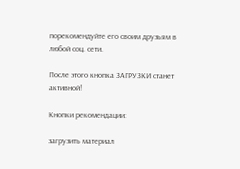порекомендуйте его своим друзьям в любой соц. сети.

После этого кнопка ЗАГРУЗКИ станет активной!

Кнопки рекомендации:

загрузить материал